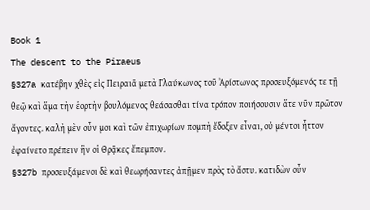Book 1
The descent to the Piraeus
§327a κατέβην χθὲς εἰς Πειραιᾶ μετὰ Γλαύκωνος τοῦ Ἀρίστωνος προσευξόμενός τε τῇ θεῷ καὶ ἅμα τὴν ἑορτὴν βουλόμενος θεάσασθαι τίνα τρόπον ποιήσουσιν ἅτε νῦν πρῶτον ἄγοντες. καλὴ μὲν οὖν μοι καὶ τῶν ἐπιχωρίων πομπὴ ἔδοξεν εἶναι, οὐ μέντοι ἧττον ἐφαίνετο πρέπειν ἣν οἱ Θρᾷκες ἔπεμπον.
§327b προσευξάμενοι δὲ καὶ θεωρήσαντες ἀπῇμεν πρὸς τὸ ἄστυ. κατιδὼν οὖν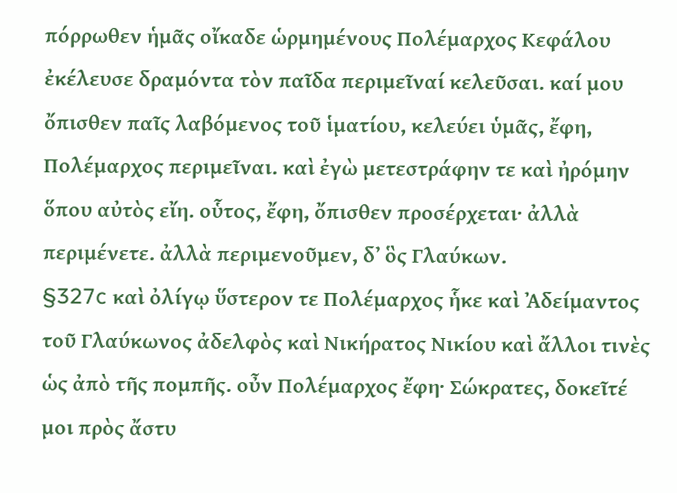πόρρωθεν ἡμᾶς οἴκαδε ὡρμημένους Πολέμαρχος Κεφάλου ἐκέλευσε δραμόντα τὸν παῖδα περιμεῖναί κελεῦσαι. καί μου ὄπισθεν παῖς λαβόμενος τοῦ ἱματίου, κελεύει ὑμᾶς, ἔφη, Πολέμαρχος περιμεῖναι. καὶ ἐγὼ μετεστράφην τε καὶ ἠρόμην ὅπου αὐτὸς εἴη. οὗτος, ἔφη, ὄπισθεν προσέρχεται· ἀλλὰ περιμένετε. ἀλλὰ περιμενοῦμεν, δʼ ὃς Γλαύκων.
§327c καὶ ὀλίγῳ ὕστερον τε Πολέμαρχος ἧκε καὶ Ἀδείμαντος τοῦ Γλαύκωνος ἀδελφὸς καὶ Νικήρατος Νικίου καὶ ἄλλοι τινὲς ὡς ἀπὸ τῆς πομπῆς. οὖν Πολέμαρχος ἔφη· Σώκρατες, δοκεῖτέ μοι πρὸς ἄστυ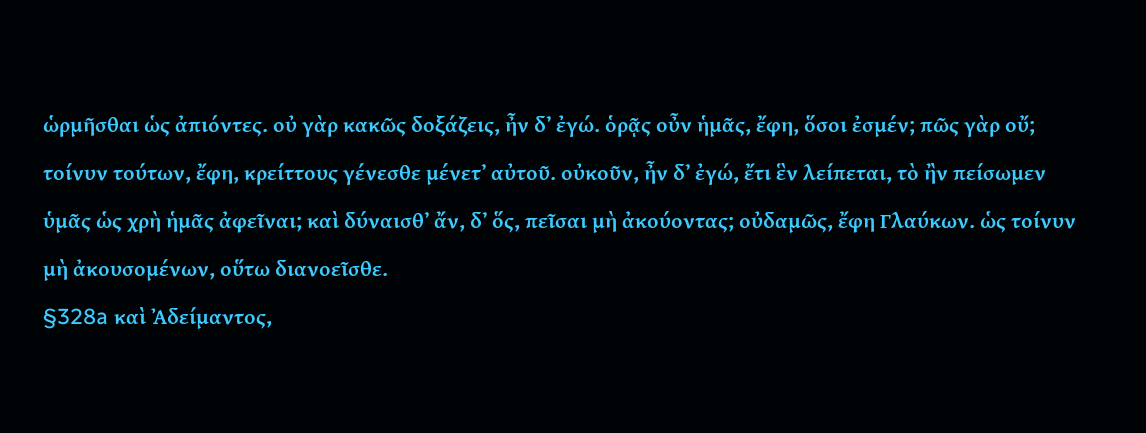ὡρμῆσθαι ὡς ἀπιόντες. οὐ γὰρ κακῶς δοξάζεις, ἦν δʼ ἐγώ. ὁρᾷς οὖν ἡμᾶς, ἔφη, ὅσοι ἐσμέν; πῶς γὰρ οὔ; τοίνυν τούτων, ἔφη, κρείττους γένεσθε μένετʼ αὐτοῦ. οὐκοῦν, ἦν δʼ ἐγώ, ἔτι ἓν λείπεται, τὸ ἢν πείσωμεν ὑμᾶς ὡς χρὴ ἡμᾶς ἀφεῖναι; καὶ δύναισθʼ ἄν, δʼ ὅς, πεῖσαι μὴ ἀκούοντας; οὐδαμῶς, ἔφη Γλαύκων. ὡς τοίνυν μὴ ἀκουσομένων, οὕτω διανοεῖσθε.
§328a καὶ Ἀδείμαντος,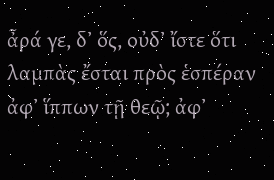ἆρά γε, δʼ ὅς, οὐδʼ ἴστε ὅτι λαμπὰς ἔσται πρὸς ἑσπέραν ἀφʼ ἵππων τῇ θεῷ; ἀφʼ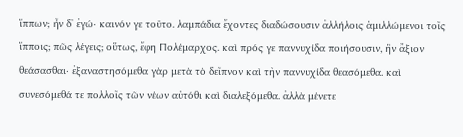ἵππων; ἦν δʼ ἐγώ· καινόν γε τοῦτο. λαμπάδια ἔχοντες διαδώσουσιν ἀλλήλοις ἁμιλλώμενοι τοῖς ἵπποις; πῶς λέγεις; οὕτως, ἔφη Πολέμαρχος. καὶ πρός γε παννυχίδα ποιήσουσιν, ἣν ἄξιον θεάσασθαι· ἐξαναστησόμεθα γὰρ μετὰ τὸ δεῖπνον καὶ τὴν παννυχίδα θεασόμεθα. καὶ συνεσόμεθά τε πολλοῖς τῶν νέων αὐτόθι καὶ διαλεξόμεθα. ἀλλὰ μένετε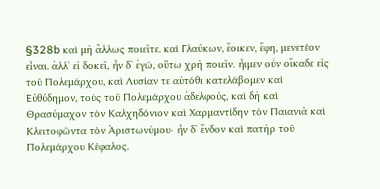§328b καὶ μὴ ἄλλως ποιεῖτε. καὶ Γλαύκων, ἔοικεν, ἔφη, μενετέον εἶναι. ἀλλʼ εἰ δοκεῖ, ἦν δʼ ἐγώ, οὕτω χρὴ ποιεῖν. ἦιμεν οὖν οἴκαδε εἰς τοῦ Πολεμάρχου, καὶ Λυσίαν τε αὐτόθι κατελάβομεν καὶ Εὐθύδημον, τοὺς τοῦ Πολεμάρχου ἀδελφούς, καὶ δὴ καὶ Θρασύμαχον τὸν Καλχηδόνιον καὶ Χαρμαντίδην τὸν Παιανιᾶ καὶ Κλειτοφῶντα τὸν Ἀριστωνύμου· ἦν δʼ ἔνδον καὶ πατὴρ τοῦ Πολεμάρχου Κέφαλος.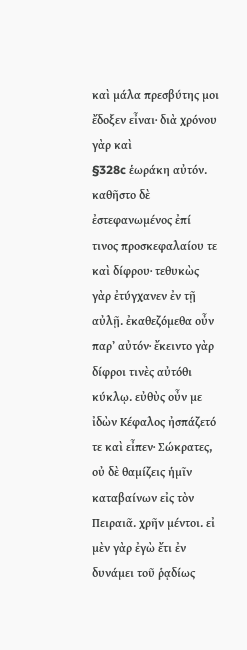καὶ μάλα πρεσβύτης μοι ἔδοξεν εἶναι· διὰ χρόνου γὰρ καὶ
§328c ἑωράκη αὐτόν. καθῆστο δὲ ἐστεφανωμένος ἐπί τινος προσκεφαλαίου τε καὶ δίφρου· τεθυκὼς γὰρ ἐτύγχανεν ἐν τῇ αὐλῇ. ἐκαθεζόμεθα οὖν παρʼ αὐτόν· ἔκειντο γὰρ δίφροι τινὲς αὐτόθι κύκλῳ. εὐθὺς οὖν με ἰδὼν Κέφαλος ἠσπάζετό τε καὶ εἶπεν· Σώκρατες, οὐ δὲ θαμίζεις ἡμῖν καταβαίνων εἰς τὸν Πειραιᾶ. χρῆν μέντοι. εἰ μὲν γὰρ ἐγὼ ἔτι ἐν δυνάμει τοῦ ῥᾳδίως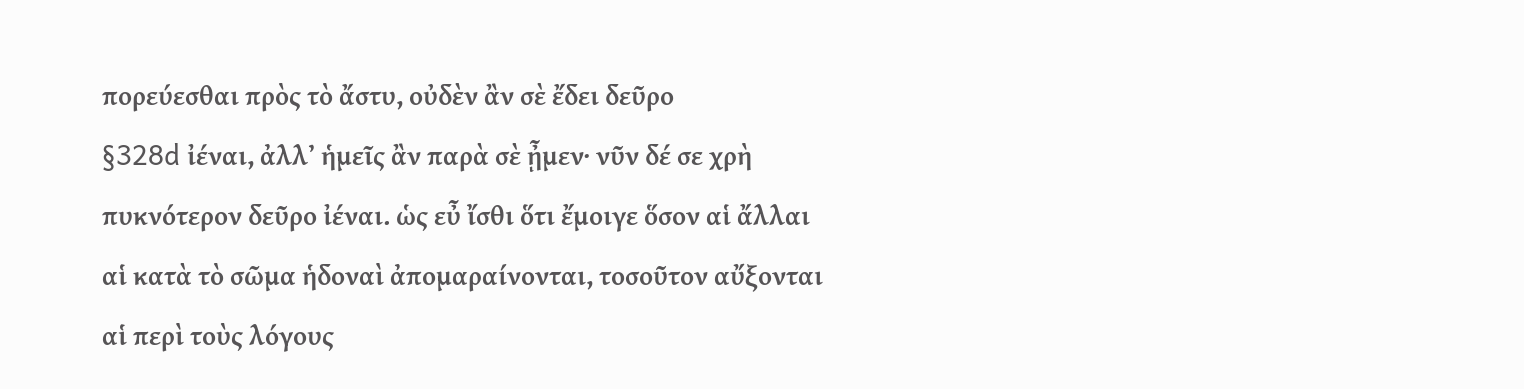πορεύεσθαι πρὸς τὸ ἄστυ, οὐδὲν ἂν σὲ ἔδει δεῦρο
§328d ἰέναι, ἀλλʼ ἡμεῖς ἂν παρὰ σὲ ᾖμεν· νῦν δέ σε χρὴ πυκνότερον δεῦρο ἰέναι. ὡς εὖ ἴσθι ὅτι ἔμοιγε ὅσον αἱ ἄλλαι αἱ κατὰ τὸ σῶμα ἡδοναὶ ἀπομαραίνονται, τοσοῦτον αὔξονται αἱ περὶ τοὺς λόγους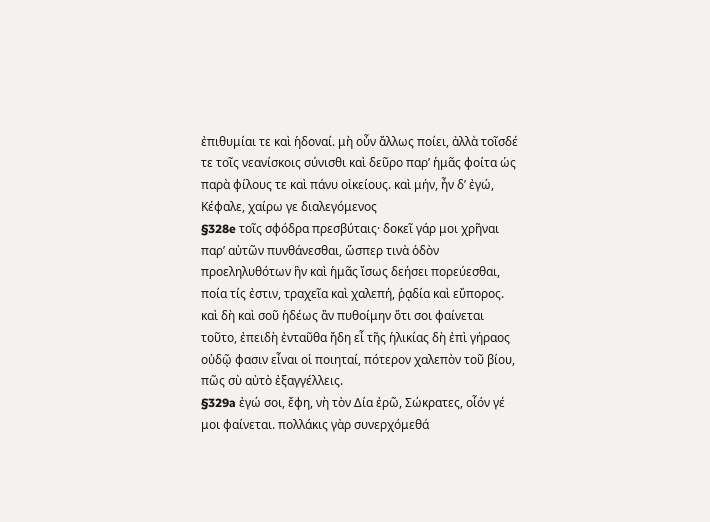ἐπιθυμίαι τε καὶ ἡδοναί. μὴ οὖν ἄλλως ποίει, ἀλλὰ τοῖσδέ τε τοῖς νεανίσκοις σύνισθι καὶ δεῦρο παρʼ ἡμᾶς φοίτα ὡς παρὰ φίλους τε καὶ πάνυ οἰκείους. καὶ μήν, ἦν δʼ ἐγώ, Κέφαλε, χαίρω γε διαλεγόμενος
§328e τοῖς σφόδρα πρεσβύταις· δοκεῖ γάρ μοι χρῆναι παρʼ αὐτῶν πυνθάνεσθαι, ὥσπερ τινὰ ὁδὸν προεληλυθότων ἣν καὶ ἡμᾶς ἴσως δεήσει πορεύεσθαι, ποία τίς ἐστιν, τραχεῖα καὶ χαλεπή, ῥᾳδία καὶ εὔπορος. καὶ δὴ καὶ σοῦ ἡδέως ἂν πυθοίμην ὅτι σοι φαίνεται τοῦτο, ἐπειδὴ ἐνταῦθα ἤδη εἶ τῆς ἡλικίας δὴ ἐπὶ γήραος οὐδῷ φασιν εἶναι οἱ ποιηταί, πότερον χαλεπὸν τοῦ βίου, πῶς σὺ αὐτὸ ἐξαγγέλλεις.
§329a ἐγώ σοι, ἔφη, νὴ τὸν Δία ἐρῶ, Σώκρατες, οἷόν γέ μοι φαίνεται. πολλάκις γὰρ συνερχόμεθά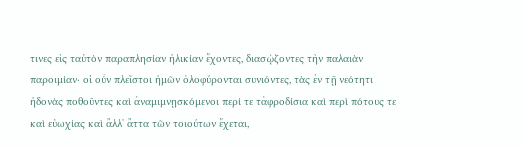τινες εἰς ταὐτὸν παραπλησίαν ἡλικίαν ἔχοντες, διασῴζοντες τὴν παλαιὰν παροιμίαν· οἱ οὖν πλεῖστοι ἡμῶν ὀλοφύρονται συνιόντες, τὰς ἐν τῇ νεότητι ἡδονὰς ποθοῦντες καὶ ἀναμιμνῃσκόμενοι περί τε τἀφροδίσια καὶ περὶ πότους τε καὶ εὐωχίας καὶ ἄλλʼ ἄττα τῶν τοιούτων ἔχεται,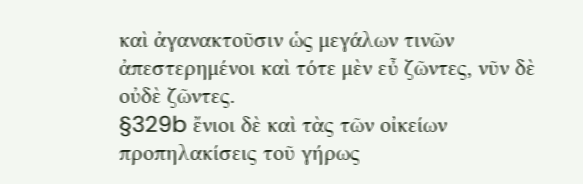καὶ ἀγανακτοῦσιν ὡς μεγάλων τινῶν ἀπεστερημένοι καὶ τότε μὲν εὖ ζῶντες, νῦν δὲ οὐδὲ ζῶντες.
§329b ἔνιοι δὲ καὶ τὰς τῶν οἰκείων προπηλακίσεις τοῦ γήρως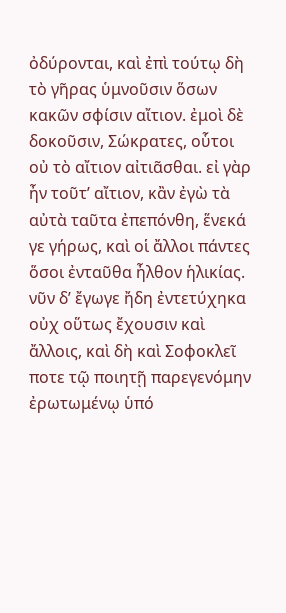ὀδύρονται, καὶ ἐπὶ τούτῳ δὴ τὸ γῆρας ὑμνοῦσιν ὅσων κακῶν σφίσιν αἴτιον. ἐμοὶ δὲ δοκοῦσιν, Σώκρατες, οὗτοι οὐ τὸ αἴτιον αἰτιᾶσθαι. εἰ γὰρ ἦν τοῦτʼ αἴτιον, κἂν ἐγὼ τὰ αὐτὰ ταῦτα ἐπεπόνθη, ἕνεκά γε γήρως, καὶ οἱ ἄλλοι πάντες ὅσοι ἐνταῦθα ἦλθον ἡλικίας. νῦν δʼ ἔγωγε ἤδη ἐντετύχηκα οὐχ οὕτως ἔχουσιν καὶ ἄλλοις, καὶ δὴ καὶ Σοφοκλεῖ ποτε τῷ ποιητῇ παρεγενόμην ἐρωτωμένῳ ὑπό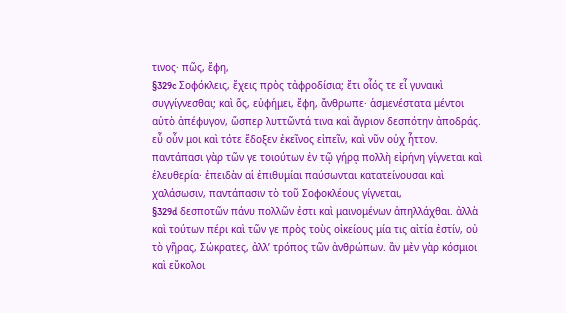τινος· πῶς, ἔφη,
§329c Σοφόκλεις, ἔχεις πρὸς τἀφροδίσια; ἔτι οἷός τε εἶ γυναικὶ συγγίγνεσθαι; καὶ ὅς, εὐφήμει, ἔφη, ἄνθρωπε· ἁσμενέστατα μέντοι αὐτὸ ἀπέφυγον, ὥσπερ λυττῶντά τινα καὶ ἄγριον δεσπότην ἀποδράς. εὖ οὖν μοι καὶ τότε ἔδοξεν ἐκεῖνος εἰπεῖν, καὶ νῦν οὐχ ἧττον. παντάπασι γὰρ τῶν γε τοιούτων ἐν τῷ γήρᾳ πολλὴ εἰρήνη γίγνεται καὶ ἐλευθερία· ἐπειδὰν αἱ ἐπιθυμίαι παύσωνται κατατείνουσαι καὶ χαλάσωσιν, παντάπασιν τὸ τοῦ Σοφοκλέους γίγνεται,
§329d δεσποτῶν πάνυ πολλῶν ἐστι καὶ μαινομένων ἀπηλλάχθαι. ἀλλὰ καὶ τούτων πέρι καὶ τῶν γε πρὸς τοὺς οἰκείους μία τις αἰτία ἐστίν, οὐ τὸ γῆρας, Σώκρατες, ἀλλʼ τρόπος τῶν ἀνθρώπων. ἂν μὲν γὰρ κόσμιοι καὶ εὔκολοι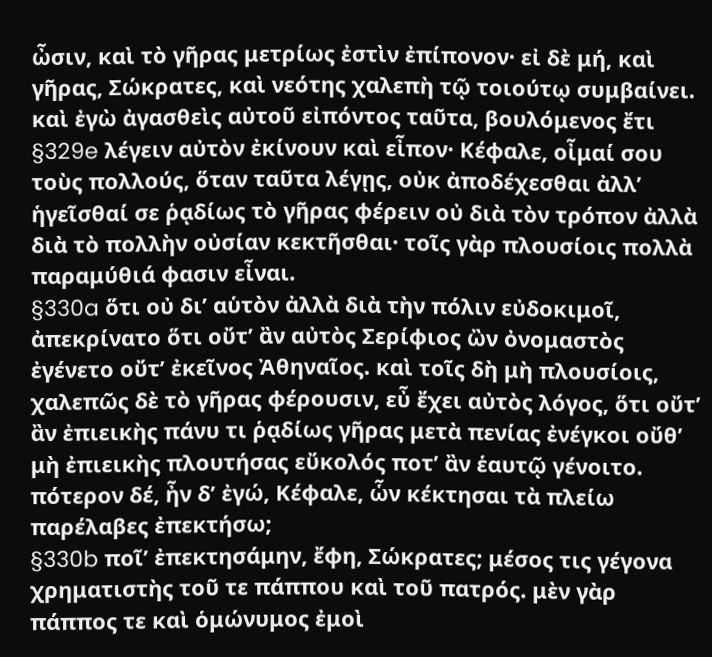ὦσιν, καὶ τὸ γῆρας μετρίως ἐστὶν ἐπίπονον· εἰ δὲ μή, καὶ γῆρας, Σώκρατες, καὶ νεότης χαλεπὴ τῷ τοιούτῳ συμβαίνει. καὶ ἐγὼ ἀγασθεὶς αὐτοῦ εἰπόντος ταῦτα, βουλόμενος ἔτι
§329e λέγειν αὐτὸν ἐκίνουν καὶ εἶπον· Κέφαλε, οἶμαί σου τοὺς πολλούς, ὅταν ταῦτα λέγῃς, οὐκ ἀποδέχεσθαι ἀλλʼ ἡγεῖσθαί σε ῥᾳδίως τὸ γῆρας φέρειν οὐ διὰ τὸν τρόπον ἀλλὰ διὰ τὸ πολλὴν οὐσίαν κεκτῆσθαι· τοῖς γὰρ πλουσίοις πολλὰ παραμύθιά φασιν εἶναι.
§330a ὅτι οὐ διʼ αὑτὸν ἀλλὰ διὰ τὴν πόλιν εὐδοκιμοῖ, ἀπεκρίνατο ὅτι οὔτʼ ἂν αὐτὸς Σερίφιος ὢν ὀνομαστὸς ἐγένετο οὔτʼ ἐκεῖνος Ἀθηναῖος. καὶ τοῖς δὴ μὴ πλουσίοις, χαλεπῶς δὲ τὸ γῆρας φέρουσιν, εὖ ἔχει αὐτὸς λόγος, ὅτι οὔτʼ ἂν ἐπιεικὴς πάνυ τι ῥᾳδίως γῆρας μετὰ πενίας ἐνέγκοι οὔθʼ μὴ ἐπιεικὴς πλουτήσας εὔκολός ποτʼ ἂν ἑαυτῷ γένοιτο. πότερον δέ, ἦν δʼ ἐγώ, Κέφαλε, ὧν κέκτησαι τὰ πλείω παρέλαβες ἐπεκτήσω;
§330b ποῖʼ ἐπεκτησάμην, ἔφη, Σώκρατες; μέσος τις γέγονα χρηματιστὴς τοῦ τε πάππου καὶ τοῦ πατρός. μὲν γὰρ πάππος τε καὶ ὁμώνυμος ἐμοὶ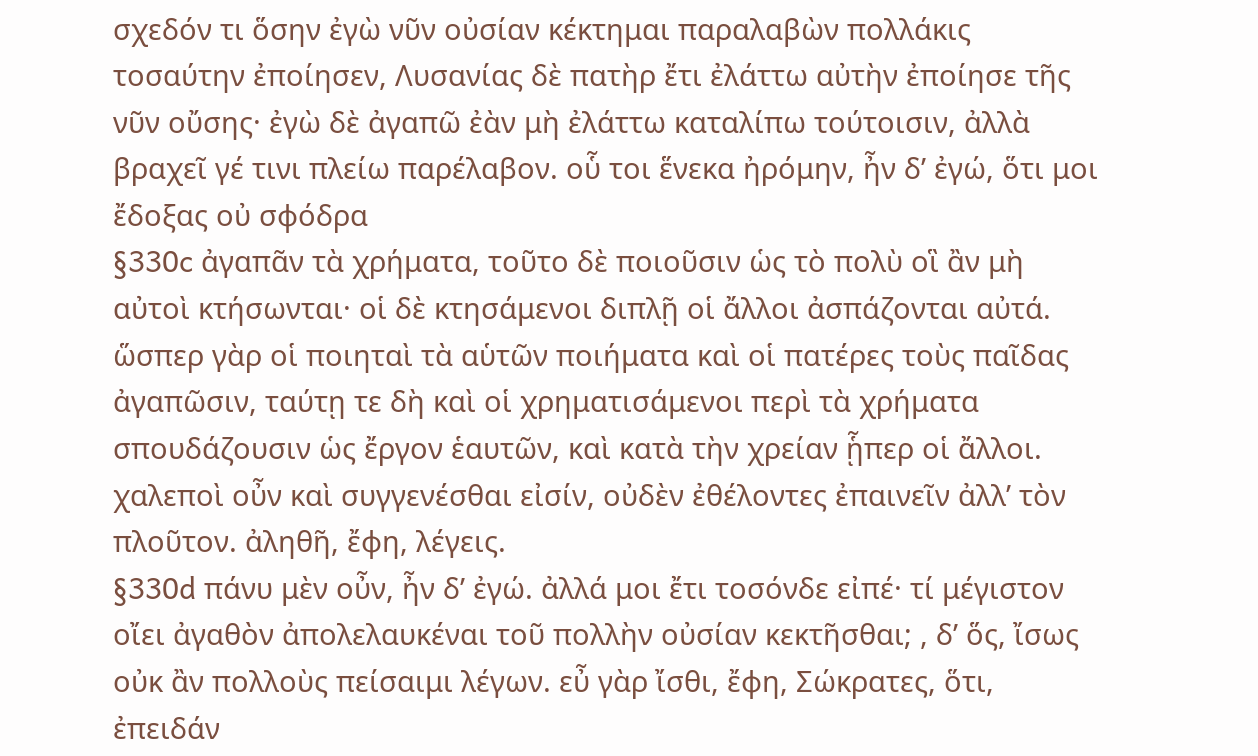σχεδόν τι ὅσην ἐγὼ νῦν οὐσίαν κέκτημαι παραλαβὼν πολλάκις τοσαύτην ἐποίησεν, Λυσανίας δὲ πατὴρ ἔτι ἐλάττω αὐτὴν ἐποίησε τῆς νῦν οὔσης· ἐγὼ δὲ ἀγαπῶ ἐὰν μὴ ἐλάττω καταλίπω τούτοισιν, ἀλλὰ βραχεῖ γέ τινι πλείω παρέλαβον. οὗ τοι ἕνεκα ἠρόμην, ἦν δʼ ἐγώ, ὅτι μοι ἔδοξας οὐ σφόδρα
§330c ἀγαπᾶν τὰ χρήματα, τοῦτο δὲ ποιοῦσιν ὡς τὸ πολὺ οἳ ἂν μὴ αὐτοὶ κτήσωνται· οἱ δὲ κτησάμενοι διπλῇ οἱ ἄλλοι ἀσπάζονται αὐτά. ὥσπερ γὰρ οἱ ποιηταὶ τὰ αὑτῶν ποιήματα καὶ οἱ πατέρες τοὺς παῖδας ἀγαπῶσιν, ταύτῃ τε δὴ καὶ οἱ χρηματισάμενοι περὶ τὰ χρήματα σπουδάζουσιν ὡς ἔργον ἑαυτῶν, καὶ κατὰ τὴν χρείαν ᾗπερ οἱ ἄλλοι. χαλεποὶ οὖν καὶ συγγενέσθαι εἰσίν, οὐδὲν ἐθέλοντες ἐπαινεῖν ἀλλʼ τὸν πλοῦτον. ἀληθῆ, ἔφη, λέγεις.
§330d πάνυ μὲν οὖν, ἦν δʼ ἐγώ. ἀλλά μοι ἔτι τοσόνδε εἰπέ· τί μέγιστον οἴει ἀγαθὸν ἀπολελαυκέναι τοῦ πολλὴν οὐσίαν κεκτῆσθαι; , δʼ ὅς, ἴσως οὐκ ἂν πολλοὺς πείσαιμι λέγων. εὖ γὰρ ἴσθι, ἔφη, Σώκρατες, ὅτι, ἐπειδάν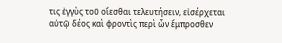τις ἐγγὺς τοῦ οἴεσθαι τελευτήσειν, εἰσέρχεται αὐτῷ δέος καὶ φροντὶς περὶ ὧν ἔμπροσθεν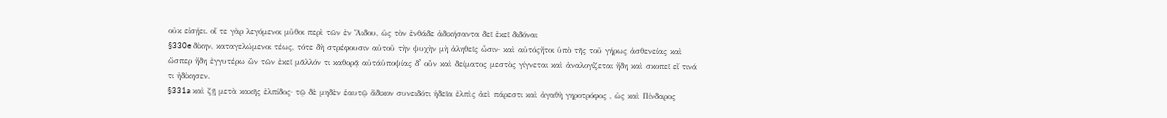οὐκ εἰσῄει. οἵ τε γὰρ λεγόμενοι μῦθοι περὶ τῶν ἐν Ἅιδου, ὡς τὸν ἐνθάδε ἀδικήσαντα δεῖ ἐκεῖ διδόναι
§330e δίκην, καταγελώμενοι τέως, τότε δὴ στρέφουσιν αὐτοῦ τὴν ψυχὴν μὴ ἀληθεῖς ὦσιν· καὶ αὐτόςἤτοι ὑπὸ τῆς τοῦ γήρως ἀσθενείας καὶ ὥσπερ ἤδη ἐγγυτέρω ὢν τῶν ἐκεῖ μᾶλλόν τι καθορᾷ αὐτάὑποψίας δʼ οὖν καὶ δείματος μεστὸς γίγνεται καὶ ἀναλογίζεται ἤδη καὶ σκοπεῖ εἴ τινά τι ἠδίκησεν.
§331a καὶ ζῇ μετὰ κακῆς ἐλπίδος· τῷ δὲ μηδὲν ἑαυτῷ ἄδικον συνειδότι ἡδεῖα ἐλπὶς ἀεὶ πάρεστι καὶ ἀγαθὴ γηροτρόφος , ὡς καὶ Πίνδαρος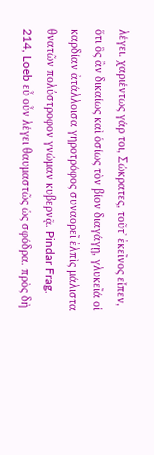λέγει. χαριέντως γάρ τοι, Σώκρατες, τοῦτʼ ἐκεῖνος εἶπεν, ὅτι ὃς ἂν δικαίως καὶ ὁσίως τὸν βίον διαγάγῃ, γλυκεῖά οἱ καρδίαν ἀτάλλοισα γηροτρόφος συναορεῖ ἐλπὶς μάλιστα θνατῶν πολύστροφον γνώμαν κυβερνᾷ. Pindar Frag. 214, Loeb εὖ οὖν λέγει θαυμαστῶς ὡς σφόδρα. πρὸς δὴ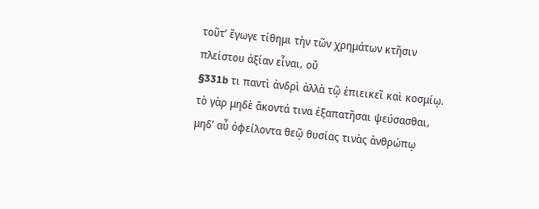τοῦτʼ ἔγωγε τίθημι τὴν τῶν χρημάτων κτῆσιν πλείστου ἀξίαν εἶναι, οὔ
§331b τι παντὶ ἀνδρὶ ἀλλὰ τῷ ἐπιεικεῖ καὶ κοσμίῳ. τὸ γὰρ μηδὲ ἄκοντά τινα ἐξαπατῆσαι ψεύσασθαι, μηδʼ αὖ ὀφείλοντα θεῷ θυσίας τινὰς ἀνθρώπῳ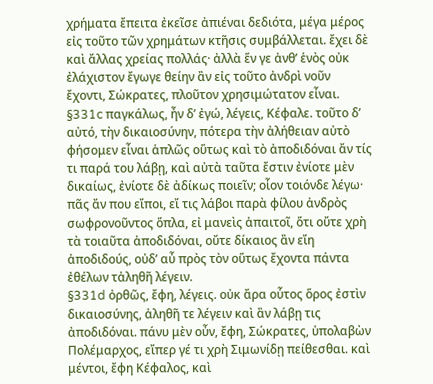χρήματα ἔπειτα ἐκεῖσε ἀπιέναι δεδιότα, μέγα μέρος εἰς τοῦτο τῶν χρημάτων κτῆσις συμβάλλεται. ἔχει δὲ καὶ ἄλλας χρείας πολλάς· ἀλλὰ ἕν γε ἀνθʼ ἑνὸς οὐκ ἐλάχιστον ἔγωγε θείην ἂν εἰς τοῦτο ἀνδρὶ νοῦν ἔχοντι, Σώκρατες, πλοῦτον χρησιμώτατον εἶναι.
§331c παγκάλως, ἦν δʼ ἐγώ, λέγεις, Κέφαλε. τοῦτο δʼ αὐτό, τὴν δικαιοσύνην, πότερα τὴν ἀλήθειαν αὐτὸ φήσομεν εἶναι ἁπλῶς οὕτως καὶ τὸ ἀποδιδόναι ἄν τίς τι παρά του λάβῃ, καὶ αὐτὰ ταῦτα ἔστιν ἐνίοτε μὲν δικαίως, ἐνίοτε δὲ ἀδίκως ποιεῖν; οἷον τοιόνδε λέγω· πᾶς ἄν που εἴποι, εἴ τις λάβοι παρὰ φίλου ἀνδρὸς σωφρονοῦντος ὅπλα, εἰ μανεὶς ἀπαιτοῖ, ὅτι οὔτε χρὴ τὰ τοιαῦτα ἀποδιδόναι, οὔτε δίκαιος ἂν εἴη ἀποδιδούς, οὐδʼ αὖ πρὸς τὸν οὕτως ἔχοντα πάντα ἐθέλων τἀληθῆ λέγειν.
§331d ὀρθῶς, ἔφη, λέγεις. οὐκ ἄρα οὗτος ὅρος ἐστὶν δικαιοσύνης, ἀληθῆ τε λέγειν καὶ ἂν λάβῃ τις ἀποδιδόναι. πάνυ μὲν οὖν, ἔφη, Σώκρατες, ὑπολαβὼν Πολέμαρχος, εἴπερ γέ τι χρὴ Σιμωνίδῃ πείθεσθαι. καὶ μέντοι, ἔφη Κέφαλος, καὶ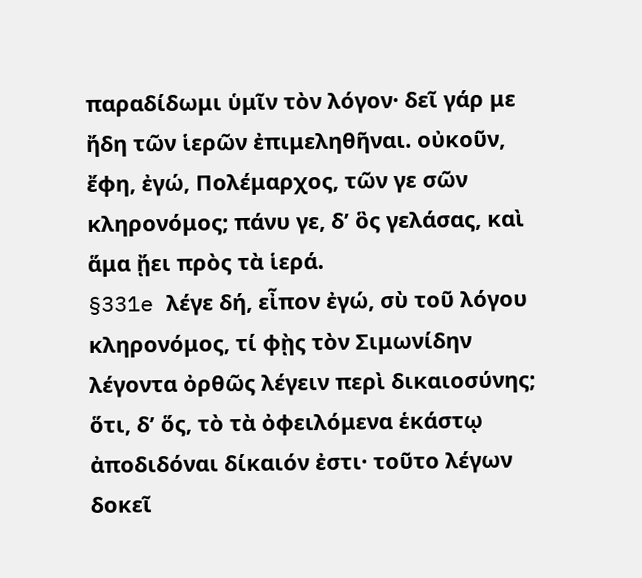παραδίδωμι ὑμῖν τὸν λόγον· δεῖ γάρ με ἤδη τῶν ἱερῶν ἐπιμεληθῆναι. οὐκοῦν, ἔφη, ἐγώ, Πολέμαρχος, τῶν γε σῶν κληρονόμος; πάνυ γε, δʼ ὃς γελάσας, καὶ ἅμα ᾔει πρὸς τὰ ἱερά.
§331e λέγε δή, εἶπον ἐγώ, σὺ τοῦ λόγου κληρονόμος, τί φῂς τὸν Σιμωνίδην λέγοντα ὀρθῶς λέγειν περὶ δικαιοσύνης; ὅτι, δʼ ὅς, τὸ τὰ ὀφειλόμενα ἑκάστῳ ἀποδιδόναι δίκαιόν ἐστι· τοῦτο λέγων δοκεῖ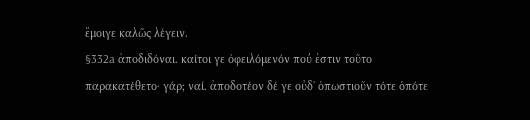ἔμοιγε καλῶς λέγειν.
§332a ἀποδιδόναι. καίτοι γε ὀφειλόμενόν πού ἐστιν τοῦτο παρακατέθετο· γάρ; ναί. ἀποδοτέον δέ γε οὐδʼ ὁπωστιοῦν τότε ὁπότε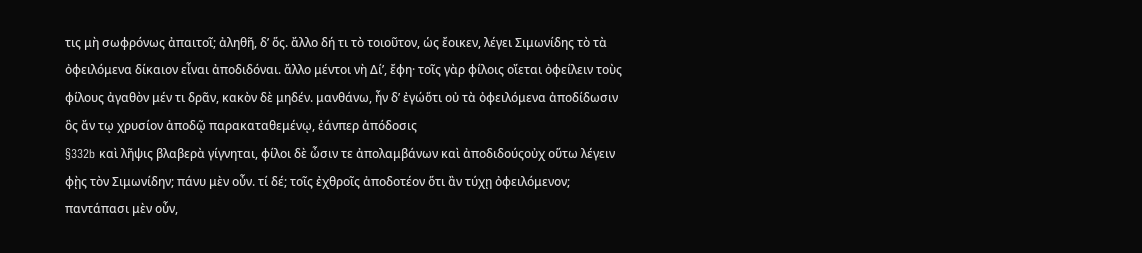τις μὴ σωφρόνως ἀπαιτοῖ; ἀληθῆ, δʼ ὅς. ἄλλο δή τι τὸ τοιοῦτον, ὡς ἔοικεν, λέγει Σιμωνίδης τὸ τὰ ὀφειλόμενα δίκαιον εἶναι ἀποδιδόναι. ἄλλο μέντοι νὴ Δίʼ, ἔφη· τοῖς γὰρ φίλοις οἴεται ὀφείλειν τοὺς φίλους ἀγαθὸν μέν τι δρᾶν, κακὸν δὲ μηδέν. μανθάνω, ἦν δʼ ἐγώὅτι οὐ τὰ ὀφειλόμενα ἀποδίδωσιν ὃς ἄν τῳ χρυσίον ἀποδῷ παρακαταθεμένῳ, ἐάνπερ ἀπόδοσις
§332b καὶ λῆψις βλαβερὰ γίγνηται, φίλοι δὲ ὦσιν τε ἀπολαμβάνων καὶ ἀποδιδούςοὐχ οὕτω λέγειν φῂς τὸν Σιμωνίδην; πάνυ μὲν οὖν. τί δέ; τοῖς ἐχθροῖς ἀποδοτέον ὅτι ἂν τύχῃ ὀφειλόμενον; παντάπασι μὲν οὖν,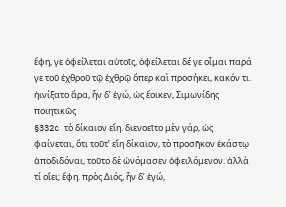ἔφη, γε ὀφείλεται αὐτοῖς, ὀφείλεται δέ γε οἶμαι παρά γε τοῦ ἐχθροῦ τῷ ἐχθρῷ ὅπερ καὶ προσήκει, κακόν τι. ἠινίξατο ἄρα, ἦν δʼ ἐγώ, ὡς ἔοικεν, Σιμωνίδης ποιητικῶς
§332c τὸ δίκαιον εἴη. διενοεῖτο μὲν γάρ, ὡς φαίνεται, ὅτι τοῦτʼ εἴη δίκαιον, τὸ προσῆκον ἑκάστῳ ἀποδιδόναι, τοῦτο δὲ ὠνόμασεν ὀφειλόμενον. ἀλλὰ τί οἴει; ἔφη. πρὸς Διός, ἦν δʼ ἐγώ,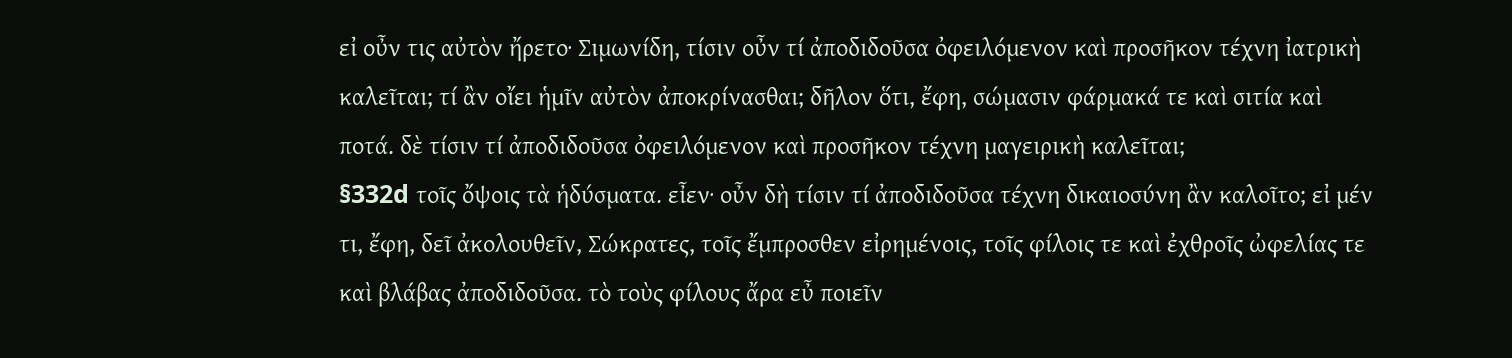εἰ οὖν τις αὐτὸν ἤρετο· Σιμωνίδη, τίσιν οὖν τί ἀποδιδοῦσα ὀφειλόμενον καὶ προσῆκον τέχνη ἰατρικὴ καλεῖται; τί ἂν οἴει ἡμῖν αὐτὸν ἀποκρίνασθαι; δῆλον ὅτι, ἔφη, σώμασιν φάρμακά τε καὶ σιτία καὶ ποτά. δὲ τίσιν τί ἀποδιδοῦσα ὀφειλόμενον καὶ προσῆκον τέχνη μαγειρικὴ καλεῖται;
§332d τοῖς ὄψοις τὰ ἡδύσματα. εἶεν· οὖν δὴ τίσιν τί ἀποδιδοῦσα τέχνη δικαιοσύνη ἂν καλοῖτο; εἰ μέν τι, ἔφη, δεῖ ἀκολουθεῖν, Σώκρατες, τοῖς ἔμπροσθεν εἰρημένοις, τοῖς φίλοις τε καὶ ἐχθροῖς ὠφελίας τε καὶ βλάβας ἀποδιδοῦσα. τὸ τοὺς φίλους ἄρα εὖ ποιεῖν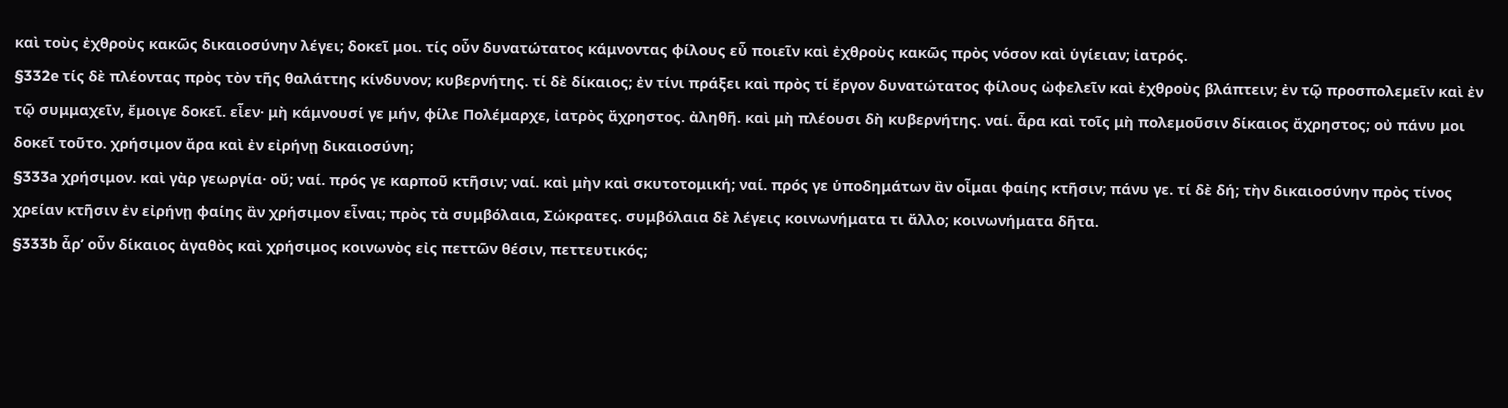καὶ τοὺς ἐχθροὺς κακῶς δικαιοσύνην λέγει; δοκεῖ μοι. τίς οὖν δυνατώτατος κάμνοντας φίλους εὖ ποιεῖν καὶ ἐχθροὺς κακῶς πρὸς νόσον καὶ ὑγίειαν; ἰατρός.
§332e τίς δὲ πλέοντας πρὸς τὸν τῆς θαλάττης κίνδυνον; κυβερνήτης. τί δὲ δίκαιος; ἐν τίνι πράξει καὶ πρὸς τί ἔργον δυνατώτατος φίλους ὠφελεῖν καὶ ἐχθροὺς βλάπτειν; ἐν τῷ προσπολεμεῖν καὶ ἐν τῷ συμμαχεῖν, ἔμοιγε δοκεῖ. εἶεν· μὴ κάμνουσί γε μήν, φίλε Πολέμαρχε, ἰατρὸς ἄχρηστος. ἀληθῆ. καὶ μὴ πλέουσι δὴ κυβερνήτης. ναί. ἆρα καὶ τοῖς μὴ πολεμοῦσιν δίκαιος ἄχρηστος; οὐ πάνυ μοι δοκεῖ τοῦτο. χρήσιμον ἄρα καὶ ἐν εἰρήνῃ δικαιοσύνη;
§333a χρήσιμον. καὶ γὰρ γεωργία· οὔ; ναί. πρός γε καρποῦ κτῆσιν; ναί. καὶ μὴν καὶ σκυτοτομική; ναί. πρός γε ὑποδημάτων ἂν οἶμαι φαίης κτῆσιν; πάνυ γε. τί δὲ δή; τὴν δικαιοσύνην πρὸς τίνος χρείαν κτῆσιν ἐν εἰρήνῃ φαίης ἂν χρήσιμον εἶναι; πρὸς τὰ συμβόλαια, Σώκρατες. συμβόλαια δὲ λέγεις κοινωνήματα τι ἄλλο; κοινωνήματα δῆτα.
§333b ἆρʼ οὖν δίκαιος ἀγαθὸς καὶ χρήσιμος κοινωνὸς εἰς πεττῶν θέσιν, πεττευτικός;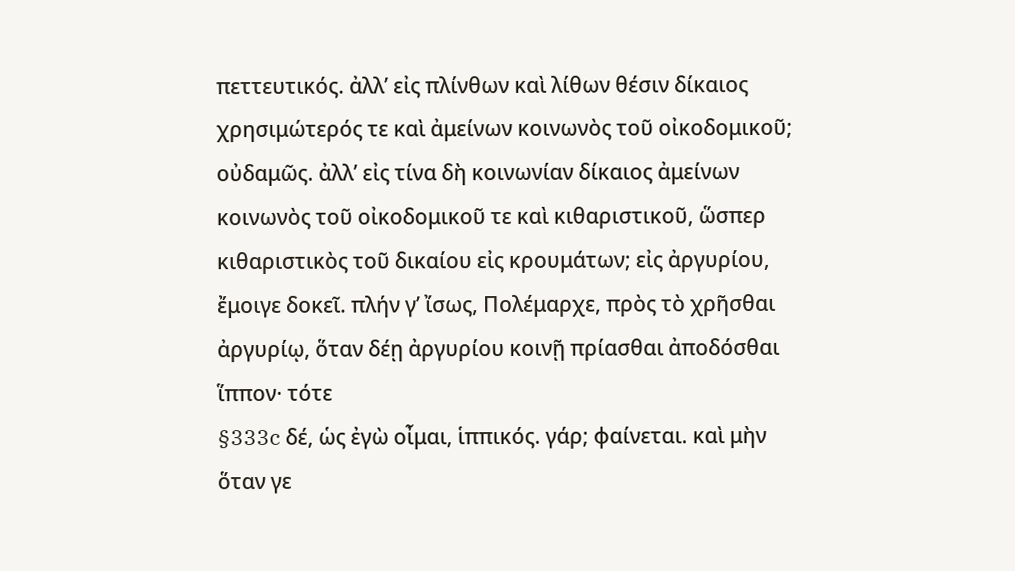πεττευτικός. ἀλλʼ εἰς πλίνθων καὶ λίθων θέσιν δίκαιος χρησιμώτερός τε καὶ ἀμείνων κοινωνὸς τοῦ οἰκοδομικοῦ; οὐδαμῶς. ἀλλʼ εἰς τίνα δὴ κοινωνίαν δίκαιος ἀμείνων κοινωνὸς τοῦ οἰκοδομικοῦ τε καὶ κιθαριστικοῦ, ὥσπερ κιθαριστικὸς τοῦ δικαίου εἰς κρουμάτων; εἰς ἀργυρίου, ἔμοιγε δοκεῖ. πλήν γʼ ἴσως, Πολέμαρχε, πρὸς τὸ χρῆσθαι ἀργυρίῳ, ὅταν δέῃ ἀργυρίου κοινῇ πρίασθαι ἀποδόσθαι ἵππον· τότε
§333c δέ, ὡς ἐγὼ οἶμαι, ἱππικός. γάρ; φαίνεται. καὶ μὴν ὅταν γε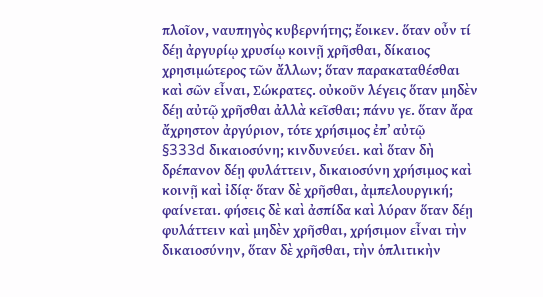πλοῖον, ναυπηγὸς κυβερνήτης; ἔοικεν. ὅταν οὖν τί δέῃ ἀργυρίῳ χρυσίῳ κοινῇ χρῆσθαι, δίκαιος χρησιμώτερος τῶν ἄλλων; ὅταν παρακαταθέσθαι καὶ σῶν εἶναι, Σώκρατες. οὐκοῦν λέγεις ὅταν μηδὲν δέῃ αὐτῷ χρῆσθαι ἀλλὰ κεῖσθαι; πάνυ γε. ὅταν ἄρα ἄχρηστον ἀργύριον, τότε χρήσιμος ἐπʼ αὐτῷ
§333d δικαιοσύνη; κινδυνεύει. καὶ ὅταν δὴ δρέπανον δέῃ φυλάττειν, δικαιοσύνη χρήσιμος καὶ κοινῇ καὶ ἰδίᾳ· ὅταν δὲ χρῆσθαι, ἀμπελουργική; φαίνεται. φήσεις δὲ καὶ ἀσπίδα καὶ λύραν ὅταν δέῃ φυλάττειν καὶ μηδὲν χρῆσθαι, χρήσιμον εἶναι τὴν δικαιοσύνην, ὅταν δὲ χρῆσθαι, τὴν ὁπλιτικὴν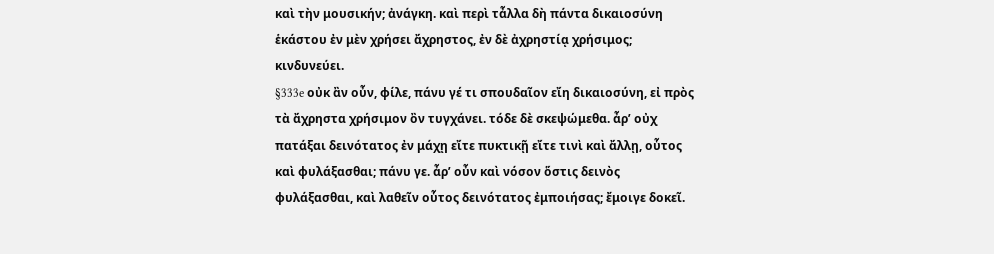καὶ τὴν μουσικήν; ἀνάγκη. καὶ περὶ τἆλλα δὴ πάντα δικαιοσύνη ἑκάστου ἐν μὲν χρήσει ἄχρηστος, ἐν δὲ ἀχρηστίᾳ χρήσιμος; κινδυνεύει.
§333e οὐκ ἂν οὖν, φίλε, πάνυ γέ τι σπουδαῖον εἴη δικαιοσύνη, εἰ πρὸς τὰ ἄχρηστα χρήσιμον ὂν τυγχάνει. τόδε δὲ σκεψώμεθα. ἆρʼ οὐχ πατάξαι δεινότατος ἐν μάχῃ εἴτε πυκτικῇ εἴτε τινὶ καὶ ἄλλῃ, οὗτος καὶ φυλάξασθαι; πάνυ γε. ἆρʼ οὖν καὶ νόσον ὅστις δεινὸς φυλάξασθαι, καὶ λαθεῖν οὗτος δεινότατος ἐμποιήσας; ἔμοιγε δοκεῖ.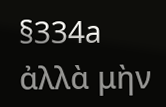§334a ἀλλὰ μὴν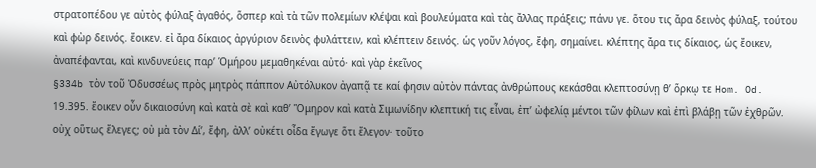στρατοπέδου γε αὐτὸς φύλαξ ἀγαθός, ὅσπερ καὶ τὰ τῶν πολεμίων κλέψαι καὶ βουλεύματα καὶ τὰς ἄλλας πράξεις; πάνυ γε. ὅτου τις ἄρα δεινὸς φύλαξ, τούτου καὶ φὼρ δεινός. ἔοικεν. εἰ ἄρα δίκαιος ἀργύριον δεινὸς φυλάττειν, καὶ κλέπτειν δεινός. ὡς γοῦν λόγος, ἔφη, σημαίνει. κλέπτης ἄρα τις δίκαιος, ὡς ἔοικεν, ἀναπέφανται, καὶ κινδυνεύεις παρʼ Ὁμήρου μεμαθηκέναι αὐτό· καὶ γὰρ ἐκεῖνος
§334b τὸν τοῦ Ὀδυσσέως πρὸς μητρὸς πάππον Αὐτόλυκον ἀγαπᾷ τε καί φησιν αὐτὸν πάντας ἀνθρώπους κεκάσθαι κλεπτοσύνῃ θʼ ὅρκῳ τε Hom. Od. 19.395. ἔοικεν οὖν δικαιοσύνη καὶ κατὰ σὲ καὶ καθʼ Ὅμηρον καὶ κατὰ Σιμωνίδην κλεπτική τις εἶναι, ἐπʼ ὠφελίᾳ μέντοι τῶν φίλων καὶ ἐπὶ βλάβῃ τῶν ἐχθρῶν. οὐχ οὕτως ἔλεγες; οὐ μὰ τὸν Δίʼ, ἔφη, ἀλλʼ οὐκέτι οἶδα ἔγωγε ὅτι ἔλεγον· τοῦτο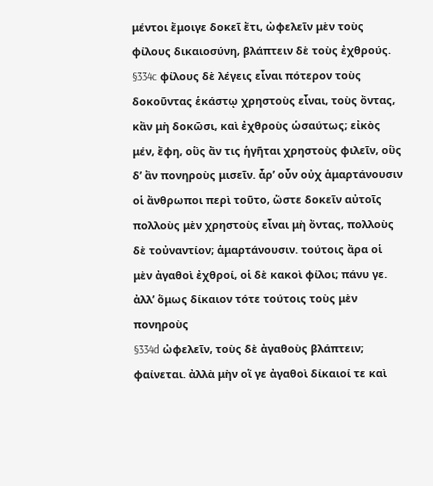μέντοι ἔμοιγε δοκεῖ ἔτι, ὠφελεῖν μὲν τοὺς φίλους δικαιοσύνη, βλάπτειν δὲ τοὺς ἐχθρούς.
§334c φίλους δὲ λέγεις εἶναι πότερον τοὺς δοκοῦντας ἑκάστῳ χρηστοὺς εἶναι, τοὺς ὄντας, κἂν μὴ δοκῶσι, καὶ ἐχθροὺς ὡσαύτως; εἰκὸς μέν, ἔφη, οὓς ἄν τις ἡγῆται χρηστοὺς φιλεῖν, οὓς δʼ ἂν πονηροὺς μισεῖν. ἆρʼ οὖν οὐχ ἁμαρτάνουσιν οἱ ἄνθρωποι περὶ τοῦτο, ὥστε δοκεῖν αὐτοῖς πολλοὺς μὲν χρηστοὺς εἶναι μὴ ὄντας, πολλοὺς δὲ τοὐναντίον; ἁμαρτάνουσιν. τούτοις ἄρα οἱ μὲν ἀγαθοὶ ἐχθροί, οἱ δὲ κακοὶ φίλοι; πάνυ γε. ἀλλʼ ὅμως δίκαιον τότε τούτοις τοὺς μὲν πονηροὺς
§334d ὠφελεῖν, τοὺς δὲ ἀγαθοὺς βλάπτειν; φαίνεται. ἀλλὰ μὴν οἵ γε ἀγαθοὶ δίκαιοί τε καὶ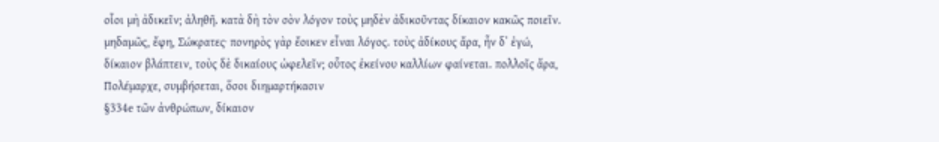οἷοι μὴ ἀδικεῖν; ἀληθῆ. κατὰ δὴ τὸν σὸν λόγον τοὺς μηδὲν ἀδικοῦντας δίκαιον κακῶς ποιεῖν. μηδαμῶς, ἔφη, Σώκρατες· πονηρὸς γὰρ ἔοικεν εἶναι λόγος. τοὺς ἀδίκους ἄρα, ἦν δʼ ἐγώ, δίκαιον βλάπτειν, τοὺς δὲ δικαίους ὠφελεῖν; οὗτος ἐκείνου καλλίων φαίνεται. πολλοῖς ἄρα, Πολέμαρχε, συμβήσεται, ὅσοι διημαρτήκασιν
§334e τῶν ἀνθρώπων, δίκαιον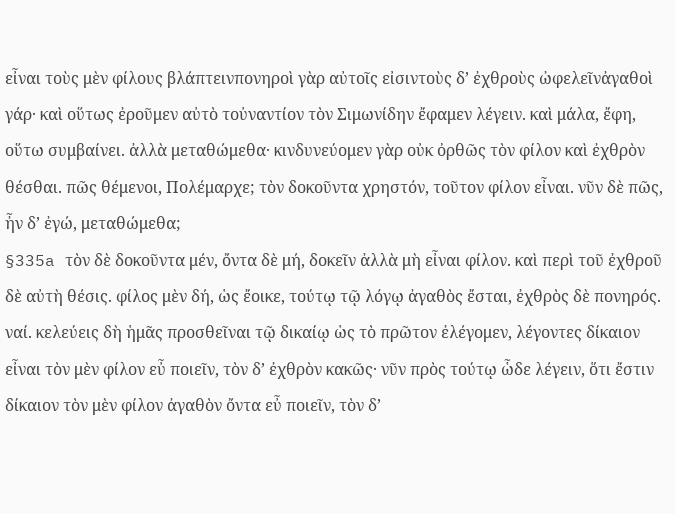εἶναι τοὺς μὲν φίλους βλάπτεινπονηροὶ γὰρ αὐτοῖς εἰσιντοὺς δʼ ἐχθροὺς ὠφελεῖνἀγαθοὶ γάρ· καὶ οὕτως ἐροῦμεν αὐτὸ τοὐναντίον τὸν Σιμωνίδην ἔφαμεν λέγειν. καὶ μάλα, ἔφη, οὕτω συμβαίνει. ἀλλὰ μεταθώμεθα· κινδυνεύομεν γὰρ οὐκ ὀρθῶς τὸν φίλον καὶ ἐχθρὸν θέσθαι. πῶς θέμενοι, Πολέμαρχε; τὸν δοκοῦντα χρηστόν, τοῦτον φίλον εἶναι. νῦν δὲ πῶς, ἦν δʼ ἐγώ, μεταθώμεθα;
§335a τὸν δὲ δοκοῦντα μέν, ὄντα δὲ μή, δοκεῖν ἀλλὰ μὴ εἶναι φίλον. καὶ περὶ τοῦ ἐχθροῦ δὲ αὐτὴ θέσις. φίλος μὲν δή, ὡς ἔοικε, τούτῳ τῷ λόγῳ ἀγαθὸς ἔσται, ἐχθρὸς δὲ πονηρός. ναί. κελεύεις δὴ ἡμᾶς προσθεῖναι τῷ δικαίῳ ὡς τὸ πρῶτον ἐλέγομεν, λέγοντες δίκαιον εἶναι τὸν μὲν φίλον εὖ ποιεῖν, τὸν δʼ ἐχθρὸν κακῶς· νῦν πρὸς τούτῳ ὧδε λέγειν, ὅτι ἔστιν δίκαιον τὸν μὲν φίλον ἀγαθὸν ὄντα εὖ ποιεῖν, τὸν δʼ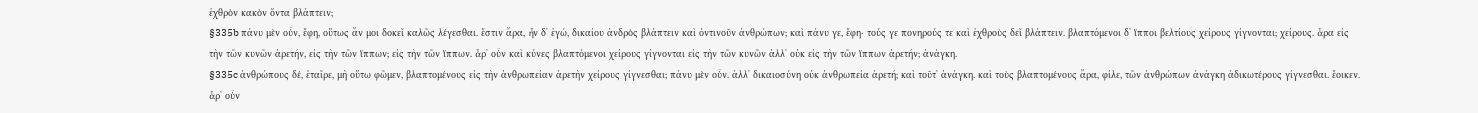ἐχθρὸν κακὸν ὄντα βλάπτειν;
§335b πάνυ μὲν οὖν, ἔφη, οὕτως ἄν μοι δοκεῖ καλῶς λέγεσθαι. ἔστιν ἄρα, ἦν δʼ ἐγώ, δικαίου ἀνδρὸς βλάπτειν καὶ ὁντινοῦν ἀνθρώπων; καὶ πάνυ γε, ἔφη· τούς γε πονηρούς τε καὶ ἐχθροὺς δεῖ βλάπτειν. βλαπτόμενοι δʼ ἵπποι βελτίους χείρους γίγνονται; χείρους. ἆρα εἰς τὴν τῶν κυνῶν ἀρετήν, εἰς τὴν τῶν ἵππων; εἰς τὴν τῶν ἵππων. ἆρʼ οὖν καὶ κύνες βλαπτόμενοι χείρους γίγνονται εἰς τὴν τῶν κυνῶν ἀλλʼ οὐκ εἰς τὴν τῶν ἵππων ἀρετήν; ἀνάγκη.
§335c ἀνθρώπους δέ, ἑταῖρε, μὴ οὕτω φῶμεν, βλαπτομένους εἰς τὴν ἀνθρωπείαν ἀρετὴν χείρους γίγνεσθαι; πάνυ μὲν οὖν. ἀλλʼ δικαιοσύνη οὐκ ἀνθρωπεία ἀρετή; καὶ τοῦτʼ ἀνάγκη. καὶ τοὺς βλαπτομένους ἄρα, φίλε, τῶν ἀνθρώπων ἀνάγκη ἀδικωτέρους γίγνεσθαι. ἔοικεν. ἆρʼ οὖν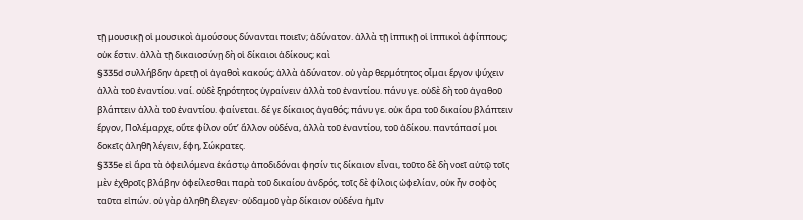τῇ μουσικῇ οἱ μουσικοὶ ἀμούσους δύνανται ποιεῖν; ἀδύνατον. ἀλλὰ τῇ ἱππικῇ οἱ ἱππικοὶ ἀφίππους; οὐκ ἔστιν. ἀλλὰ τῇ δικαιοσύνῃ δὴ οἱ δίκαιοι ἀδίκους; καὶ
§335d συλλήβδην ἀρετῇ οἱ ἀγαθοὶ κακούς; ἀλλὰ ἀδύνατον. οὐ γὰρ θερμότητος οἶμαι ἔργον ψύχειν ἀλλὰ τοῦ ἐναντίου. ναί. οὐδὲ ξηρότητος ὑγραίνειν ἀλλὰ τοῦ ἐναντίου. πάνυ γε. οὐδὲ δὴ τοῦ ἀγαθοῦ βλάπτειν ἀλλὰ τοῦ ἐναντίου. φαίνεται. δέ γε δίκαιος ἀγαθός; πάνυ γε. οὐκ ἄρα τοῦ δικαίου βλάπτειν ἔργον, Πολέμαρχε, οὔτε φίλον οὔτʼ ἄλλον οὐδένα, ἀλλὰ τοῦ ἐναντίου, τοῦ ἀδίκου. παντάπασί μοι δοκεῖς ἀληθῆ λέγειν, ἔφη, Σώκρατες.
§335e εἰ ἄρα τὰ ὀφειλόμενα ἑκάστῳ ἀποδιδόναι φησίν τις δίκαιον εἶναι, τοῦτο δὲ δὴ νοεῖ αὐτῷ τοῖς μὲν ἐχθροῖς βλάβην ὀφείλεσθαι παρὰ τοῦ δικαίου ἀνδρός, τοῖς δὲ φίλοις ὠφελίαν, οὐκ ἦν σοφὸς ταῦτα εἰπών. οὐ γὰρ ἀληθῆ ἔλεγεν· οὐδαμοῦ γὰρ δίκαιον οὐδένα ἡμῖν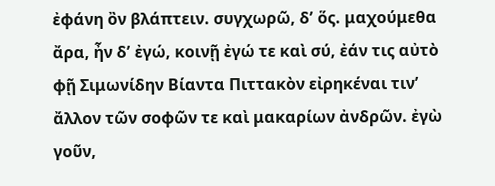ἐφάνη ὂν βλάπτειν. συγχωρῶ, δʼ ὅς. μαχούμεθα ἄρα, ἦν δʼ ἐγώ, κοινῇ ἐγώ τε καὶ σύ, ἐάν τις αὐτὸ φῇ Σιμωνίδην Βίαντα Πιττακὸν εἰρηκέναι τινʼ ἄλλον τῶν σοφῶν τε καὶ μακαρίων ἀνδρῶν. ἐγὼ γοῦν,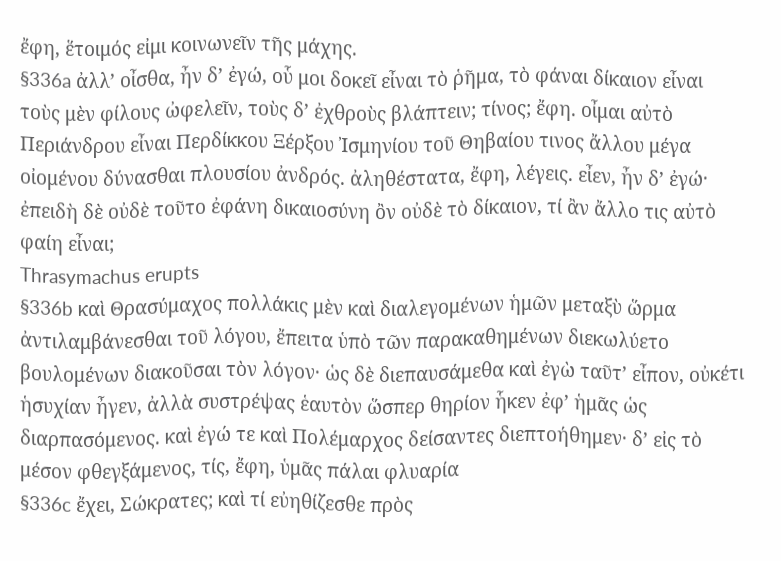ἔφη, ἕτοιμός εἰμι κοινωνεῖν τῆς μάχης.
§336a ἀλλʼ οἶσθα, ἦν δʼ ἐγώ, οὗ μοι δοκεῖ εἶναι τὸ ῥῆμα, τὸ φάναι δίκαιον εἶναι τοὺς μὲν φίλους ὠφελεῖν, τοὺς δʼ ἐχθροὺς βλάπτειν; τίνος; ἔφη. οἶμαι αὐτὸ Περιάνδρου εἶναι Περδίκκου Ξέρξου Ἰσμηνίου τοῦ Θηβαίου τινος ἄλλου μέγα οἰομένου δύνασθαι πλουσίου ἀνδρός. ἀληθέστατα, ἔφη, λέγεις. εἶεν, ἦν δʼ ἐγώ· ἐπειδὴ δὲ οὐδὲ τοῦτο ἐφάνη δικαιοσύνη ὂν οὐδὲ τὸ δίκαιον, τί ἂν ἄλλο τις αὐτὸ φαίη εἶναι;
Thrasymachus erupts
§336b καὶ Θρασύμαχος πολλάκις μὲν καὶ διαλεγομένων ἡμῶν μεταξὺ ὥρμα ἀντιλαμβάνεσθαι τοῦ λόγου, ἔπειτα ὑπὸ τῶν παρακαθημένων διεκωλύετο βουλομένων διακοῦσαι τὸν λόγον· ὡς δὲ διεπαυσάμεθα καὶ ἐγὼ ταῦτʼ εἶπον, οὐκέτι ἡσυχίαν ἦγεν, ἀλλὰ συστρέψας ἑαυτὸν ὥσπερ θηρίον ἧκεν ἐφʼ ἡμᾶς ὡς διαρπασόμενος. καὶ ἐγώ τε καὶ Πολέμαρχος δείσαντες διεπτοήθημεν· δʼ εἰς τὸ μέσον φθεγξάμενος, τίς, ἔφη, ὑμᾶς πάλαι φλυαρία
§336c ἔχει, Σώκρατες; καὶ τί εὐηθίζεσθε πρὸς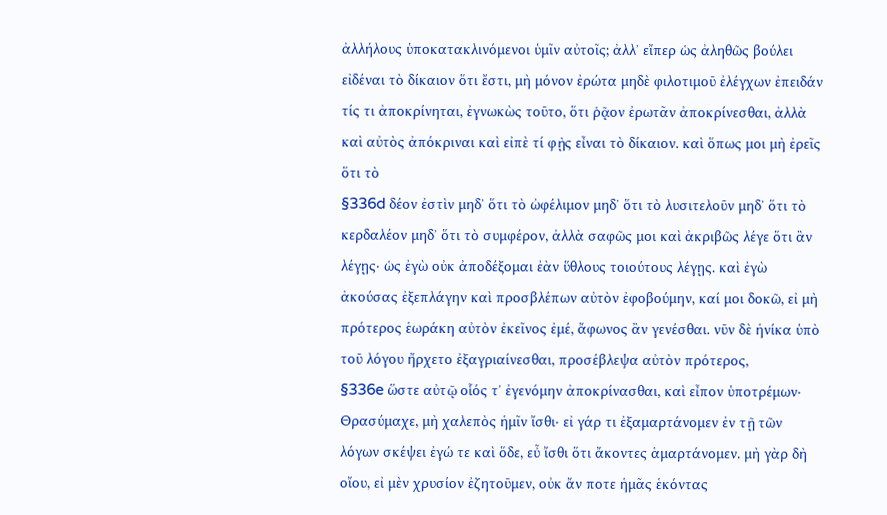ἀλλήλους ὑποκατακλινόμενοι ὑμῖν αὐτοῖς; ἀλλʼ εἴπερ ὡς ἀληθῶς βούλει εἰδέναι τὸ δίκαιον ὅτι ἔστι, μὴ μόνον ἐρώτα μηδὲ φιλοτιμοῦ ἐλέγχων ἐπειδάν τίς τι ἀποκρίνηται, ἐγνωκὼς τοῦτο, ὅτι ῥᾷον ἐρωτᾶν ἀποκρίνεσθαι, ἀλλὰ καὶ αὐτὸς ἀπόκριναι καὶ εἰπὲ τί φῂς εἶναι τὸ δίκαιον. καὶ ὅπως μοι μὴ ἐρεῖς ὅτι τὸ
§336d δέον ἐστὶν μηδʼ ὅτι τὸ ὠφέλιμον μηδʼ ὅτι τὸ λυσιτελοῦν μηδʼ ὅτι τὸ κερδαλέον μηδʼ ὅτι τὸ συμφέρον, ἀλλὰ σαφῶς μοι καὶ ἀκριβῶς λέγε ὅτι ἂν λέγῃς· ὡς ἐγὼ οὐκ ἀποδέξομαι ἐὰν ὕθλους τοιούτους λέγῃς. καὶ ἐγὼ ἀκούσας ἐξεπλάγην καὶ προσβλέπων αὐτὸν ἐφοβούμην, καί μοι δοκῶ, εἰ μὴ πρότερος ἑωράκη αὐτὸν ἐκεῖνος ἐμέ, ἄφωνος ἂν γενέσθαι. νῦν δὲ ἡνίκα ὑπὸ τοῦ λόγου ἤρχετο ἐξαγριαίνεσθαι, προσέβλεψα αὐτὸν πρότερος,
§336e ὥστε αὐτῷ οἷός τʼ ἐγενόμην ἀποκρίνασθαι, καὶ εἶπον ὑποτρέμων· Θρασύμαχε, μὴ χαλεπὸς ἡμῖν ἴσθι· εἰ γάρ τι ἐξαμαρτάνομεν ἐν τῇ τῶν λόγων σκέψει ἐγώ τε καὶ ὅδε, εὖ ἴσθι ὅτι ἄκοντες ἁμαρτάνομεν. μὴ γὰρ δὴ οἴου, εἰ μὲν χρυσίον ἐζητοῦμεν, οὐκ ἄν ποτε ἡμᾶς ἑκόντας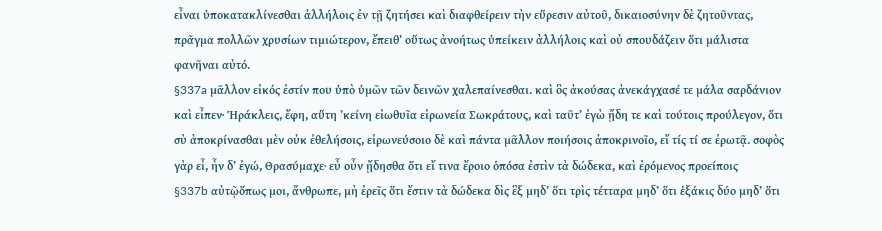εἶναι ὑποκατακλίνεσθαι ἀλλήλοις ἐν τῇ ζητήσει καὶ διαφθείρειν τὴν εὕρεσιν αὐτοῦ, δικαιοσύνην δὲ ζητοῦντας, πρᾶγμα πολλῶν χρυσίων τιμιώτερον, ἔπειθʼ οὕτως ἀνοήτως ὑπείκειν ἀλλήλοις καὶ οὐ σπουδάζειν ὅτι μάλιστα φανῆναι αὐτό.
§337a μᾶλλον εἰκός ἐστίν που ὑπὸ ὑμῶν τῶν δεινῶν χαλεπαίνεσθαι. καὶ ὃς ἀκούσας ἀνεκάγχασέ τε μάλα σαρδάνιον καὶ εἶπεν· Ἡράκλεις, ἔφη, αὕτη ʼκείνη εἰωθυῖα εἰρωνεία Σωκράτους, καὶ ταῦτʼ ἐγὼ ᾔδη τε καὶ τούτοις προύλεγον, ὅτι σὺ ἀποκρίνασθαι μὲν οὐκ ἐθελήσοις, εἰρωνεύσοιο δὲ καὶ πάντα μᾶλλον ποιήσοις ἀποκρινοῖο, εἴ τίς τί σε ἐρωτᾷ. σοφὸς γὰρ εἶ, ἦν δʼ ἐγώ, Θρασύμαχε· εὖ οὖν ᾔδησθα ὅτι εἴ τινα ἔροιο ὁπόσα ἐστὶν τὰ δώδεκα, καὶ ἐρόμενος προείποις
§337b αὐτῷὅπως μοι, ἄνθρωπε, μὴ ἐρεῖς ὅτι ἔστιν τὰ δώδεκα δὶς ἓξ μηδʼ ὅτι τρὶς τέτταρα μηδʼ ὅτι ἑξάκις δύο μηδʼ ὅτι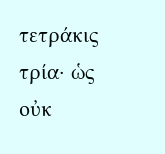τετράκις τρία· ὡς οὐκ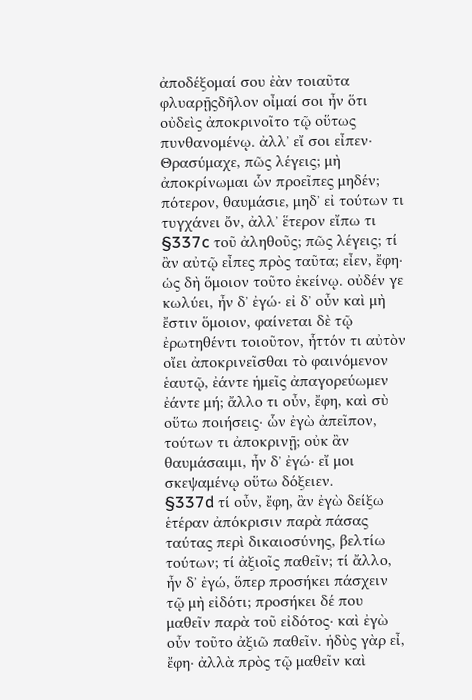ἀποδέξομαί σου ἐὰν τοιαῦτα φλυαρῇςδῆλον οἶμαί σοι ἦν ὅτι οὐδεὶς ἀποκρινοῖτο τῷ οὕτως πυνθανομένῳ. ἀλλʼ εἴ σοι εἶπεν· Θρασύμαχε, πῶς λέγεις; μὴ ἀποκρίνωμαι ὧν προεῖπες μηδέν; πότερον, θαυμάσιε, μηδʼ εἰ τούτων τι τυγχάνει ὄν, ἀλλʼ ἕτερον εἴπω τι
§337c τοῦ ἀληθοῦς; πῶς λέγεις; τί ἂν αὐτῷ εἶπες πρὸς ταῦτα; εἶεν, ἔφη· ὡς δὴ ὅμοιον τοῦτο ἐκείνῳ. οὐδέν γε κωλύει, ἦν δʼ ἐγώ· εἰ δʼ οὖν καὶ μὴ ἔστιν ὅμοιον, φαίνεται δὲ τῷ ἐρωτηθέντι τοιοῦτον, ἧττόν τι αὐτὸν οἴει ἀποκρινεῖσθαι τὸ φαινόμενον ἑαυτῷ, ἐάντε ἡμεῖς ἀπαγορεύωμεν ἐάντε μή; ἄλλο τι οὖν, ἔφη, καὶ σὺ οὕτω ποιήσεις· ὧν ἐγὼ ἀπεῖπον, τούτων τι ἀποκρινῇ; οὐκ ἂν θαυμάσαιμι, ἦν δʼ ἐγώ· εἴ μοι σκεψαμένῳ οὕτω δόξειεν.
§337d τί οὖν, ἔφη, ἂν ἐγὼ δείξω ἑτέραν ἀπόκρισιν παρὰ πάσας ταύτας περὶ δικαιοσύνης, βελτίω τούτων; τί ἀξιοῖς παθεῖν; τί ἄλλο, ἦν δʼ ἐγώ, ὅπερ προσήκει πάσχειν τῷ μὴ εἰδότι; προσήκει δέ που μαθεῖν παρὰ τοῦ εἰδότος· καὶ ἐγὼ οὖν τοῦτο ἀξιῶ παθεῖν. ἡδὺς γὰρ εἶ, ἔφη· ἀλλὰ πρὸς τῷ μαθεῖν καὶ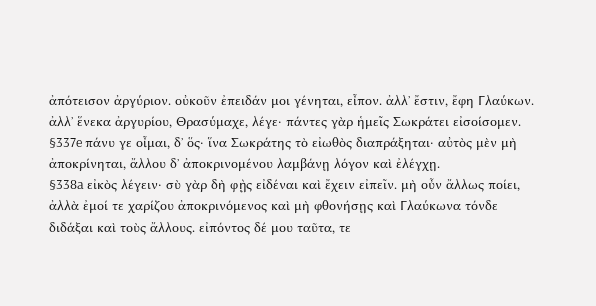ἀπότεισον ἀργύριον. οὐκοῦν ἐπειδάν μοι γένηται, εἶπον. ἀλλʼ ἔστιν, ἔφη Γλαύκων. ἀλλʼ ἕνεκα ἀργυρίου, Θρασύμαχε, λέγε· πάντες γὰρ ἡμεῖς Σωκράτει εἰσοίσομεν.
§337e πάνυ γε οἶμαι, δʼ ὅς· ἵνα Σωκράτης τὸ εἰωθὸς διαπράξηται· αὐτὸς μὲν μὴ ἀποκρίνηται, ἄλλου δʼ ἀποκρινομένου λαμβάνῃ λόγον καὶ ἐλέγχῃ.
§338a εἰκὸς λέγειν· σὺ γὰρ δὴ φῂς εἰδέναι καὶ ἔχειν εἰπεῖν. μὴ οὖν ἄλλως ποίει, ἀλλὰ ἐμοί τε χαρίζου ἀποκρινόμενος καὶ μὴ φθονήσῃς καὶ Γλαύκωνα τόνδε διδάξαι καὶ τοὺς ἄλλους. εἰπόντος δέ μου ταῦτα, τε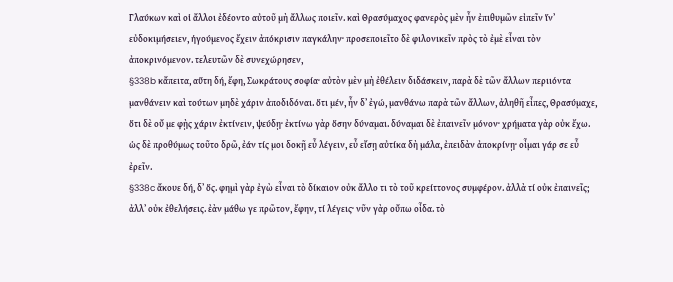Γλαύκων καὶ οἱ ἄλλοι ἐδέοντο αὐτοῦ μὴ ἄλλως ποιεῖν. καὶ Θρασύμαχος φανερὸς μὲν ἦν ἐπιθυμῶν εἰπεῖν ἵνʼ εὐδοκιμήσειεν, ἡγούμενος ἔχειν ἀπόκρισιν παγκάλην· προσεποιεῖτο δὲ φιλονικεῖν πρὸς τὸ ἐμὲ εἶναι τὸν ἀποκρινόμενον. τελευτῶν δὲ συνεχώρησεν,
§338b κἄπειτα, αὕτη δή, ἔφη, Σωκράτους σοφία· αὐτὸν μὲν μὴ ἐθέλειν διδάσκειν, παρὰ δὲ τῶν ἄλλων περιιόντα μανθάνειν καὶ τούτων μηδὲ χάριν ἀποδιδόναι. ὅτι μέν, ἦν δʼ ἐγώ, μανθάνω παρὰ τῶν ἄλλων, ἀληθῆ εἶπες, Θρασύμαχε, ὅτι δὲ οὔ με φῂς χάριν ἐκτίνειν, ψεύδῃ· ἐκτίνω γὰρ ὅσην δύναμαι. δύναμαι δὲ ἐπαινεῖν μόνον· χρήματα γὰρ οὐκ ἔχω. ὡς δὲ προθύμως τοῦτο δρῶ, ἐάν τίς μοι δοκῇ εὖ λέγειν, εὖ εἴσῃ αὐτίκα δὴ μάλα, ἐπειδὰν ἀποκρίνῃ· οἶμαι γάρ σε εὖ ἐρεῖν.
§338c ἄκουε δή, δʼ ὅς. φημὶ γὰρ ἐγὼ εἶναι τὸ δίκαιον οὐκ ἄλλο τι τὸ τοῦ κρείττονος συμφέρον. ἀλλὰ τί οὐκ ἐπαινεῖς; ἀλλʼ οὐκ ἐθελήσεις. ἐὰν μάθω γε πρῶτον, ἔφην, τί λέγεις· νῦν γὰρ οὔπω οἶδα. τὸ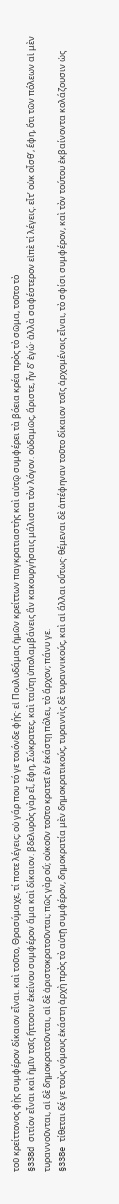τοῦ κρείττονος φῂς συμφέρον δίκαιον εἶναι. καὶ τοῦτο, Θρασύμαχε, τί ποτε λέγεις; οὐ γάρ που τό γε τοιόνδε φῄς· εἰ Πουλυδάμας ἡμῶν κρείττων παγκρατιαστὴς καὶ αὐτῷ συμφέρει τὰ βόεια κρέα πρὸς τὸ σῶμα, τοῦτο τὸ
§338d σιτίον εἶναι καὶ ἡμῖν τοῖς ἥττοσιν ἐκείνου συμφέρον ἅμα καὶ δίκαιον. βδελυρὸς γὰρ εἶ, ἔφη, Σώκρατες, καὶ ταύτῃ ὑπολαμβάνεις ἂν κακουργήσαις μάλιστα τὸν λόγον. οὐδαμῶς, ἄριστε, ἦν δʼ ἐγώ· ἀλλὰ σαφέστερον εἰπὲ τί λέγεις. εἶτʼ οὐκ οἶσθʼ, ἔφη, ὅτι τῶν πόλεων αἱ μὲν τυραννοῦνται, αἱ δὲ δημοκρατοῦνται, αἱ δὲ ἀριστοκρατοῦνται; πῶς γὰρ οὔ; οὐκοῦν τοῦτο κρατεῖ ἐν ἑκάστῃ πόλει, τὸ ἄρχον; πάνυ γε.
§338e τίθεται δέ γε τοὺς νόμους ἑκάστη ἀρχὴ πρὸς τὸ αὑτῇ συμφέρον, δημοκρατία μὲν δημοκρατικούς, τυραννὶς δὲ τυραννικούς, καὶ αἱ ἄλλαι οὕτως· θέμεναι δὲ ἀπέφηναν τοῦτο δίκαιον τοῖς ἀρχομένοις εἶναι, τὸ σφίσι συμφέρον, καὶ τὸν τούτου ἐκβαίνοντα κολάζουσιν ὡς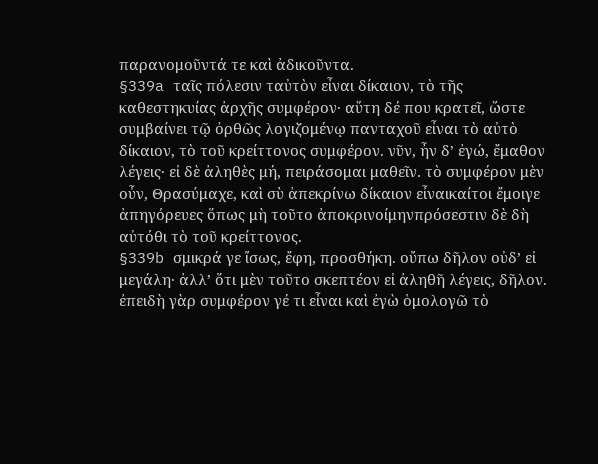παρανομοῦντά τε καὶ ἀδικοῦντα.
§339a ταῖς πόλεσιν ταὐτὸν εἶναι δίκαιον, τὸ τῆς καθεστηκυίας ἀρχῆς συμφέρον· αὕτη δέ που κρατεῖ, ὥστε συμβαίνει τῷ ὀρθῶς λογιζομένῳ πανταχοῦ εἶναι τὸ αὐτὸ δίκαιον, τὸ τοῦ κρείττονος συμφέρον. νῦν, ἦν δʼ ἐγώ, ἔμαθον λέγεις· εἰ δὲ ἀληθὲς μή, πειράσομαι μαθεῖν. τὸ συμφέρον μὲν οὖν, Θρασύμαχε, καὶ σὺ ἀπεκρίνω δίκαιον εἶναικαίτοι ἔμοιγε ἀπηγόρευες ὅπως μὴ τοῦτο ἀποκρινοίμηνπρόσεστιν δὲ δὴ αὐτόθι τὸ τοῦ κρείττονος.
§339b σμικρά γε ἴσως, ἔφη, προσθήκη. οὔπω δῆλον οὐδʼ εἰ μεγάλη· ἀλλʼ ὅτι μὲν τοῦτο σκεπτέον εἰ ἀληθῆ λέγεις, δῆλον. ἐπειδὴ γὰρ συμφέρον γέ τι εἶναι καὶ ἐγὼ ὁμολογῶ τὸ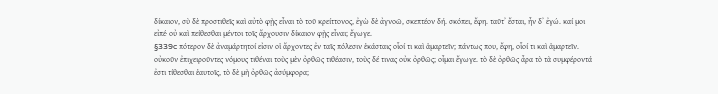δίκαιον, σὺ δὲ προστιθεῖς καὶ αὐτὸ φῂς εἶναι τὸ τοῦ κρείττονος, ἐγὼ δὲ ἀγνοῶ, σκεπτέον δή. σκόπει, ἔφη. ταῦτʼ ἔσται, ἦν δʼ ἐγώ. καί μοι εἰπέ· οὐ καὶ πείθεσθαι μέντοι τοῖς ἄρχουσιν δίκαιον φῂς εἶναι; ἔγωγε.
§339c πότερον δὲ ἀναμάρτητοί εἰσιν οἱ ἄρχοντες ἐν ταῖς πόλεσιν ἑκάσταις οἷοί τι καὶ ἁμαρτεῖν; πάντως που, ἔφη, οἷοί τι καὶ ἁμαρτεῖν. οὐκοῦν ἐπιχειροῦντες νόμους τιθέναι τοὺς μὲν ὀρθῶς τιθέασιν, τοὺς δέ τινας οὐκ ὀρθῶς; οἶμαι ἔγωγε. τὸ δὲ ὀρθῶς ἆρα τὸ τὰ συμφέροντά ἐστι τίθεσθαι ἑαυτοῖς, τὸ δὲ μὴ ὀρθῶς ἀσύμφορα;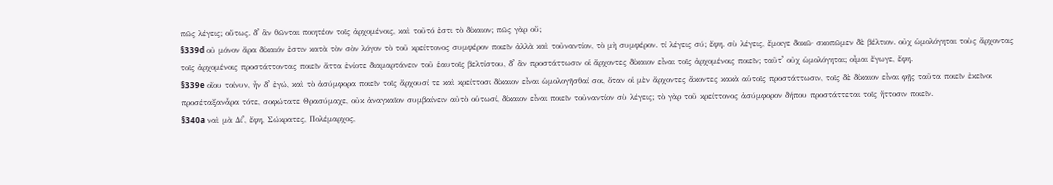πῶς λέγεις; οὕτως. δʼ ἂν θῶνται ποιητέον τοῖς ἀρχομένοις, καὶ τοῦτό ἐστι τὸ δίκαιον; πῶς γὰρ οὔ;
§339d οὐ μόνον ἄρα δίκαιόν ἐστιν κατὰ τὸν σὸν λόγον τὸ τοῦ κρείττονος συμφέρον ποιεῖν ἀλλὰ καὶ τοὐναντίον, τὸ μὴ συμφέρον. τί λέγεις σύ; ἔφη. σὺ λέγεις, ἔμοιγε δοκῶ· σκοπῶμεν δὲ βέλτιον. οὐχ ὡμολόγηται τοὺς ἄρχοντας τοῖς ἀρχομένοις προστάττοντας ποιεῖν ἄττα ἐνίοτε διαμαρτάνειν τοῦ ἑαυτοῖς βελτίστου, δʼ ἂν προστάττωσιν οἱ ἄρχοντες δίκαιον εἶναι τοῖς ἀρχομένοις ποιεῖν; ταῦτʼ οὐχ ὡμολόγηται; οἶμαι ἔγωγε, ἔφη.
§339e οἴου τοίνυν, ἦν δʼ ἐγώ, καὶ τὸ ἀσύμφορα ποιεῖν τοῖς ἄρχουσί τε καὶ κρείττοσι δίκαιον εἶναι ὡμολογῆσθαί σοι, ὅταν οἱ μὲν ἄρχοντες ἄκοντες κακὰ αὑτοῖς προστάττωσιν, τοῖς δὲ δίκαιον εἶναι φῇς ταῦτα ποιεῖν ἐκεῖνοι προσέταξανἆρα τότε, σοφώτατε Θρασύμαχε, οὐκ ἀναγκαῖον συμβαίνειν αὐτὸ οὑτωσί, δίκαιον εἶναι ποιεῖν τοὐναντίον σὺ λέγεις; τὸ γὰρ τοῦ κρείττονος ἀσύμφορον δήπου προστάττεται τοῖς ἥττοσιν ποιεῖν.
§340a ναὶ μὰ Δίʼ, ἔφη, Σώκρατες, Πολέμαρχος,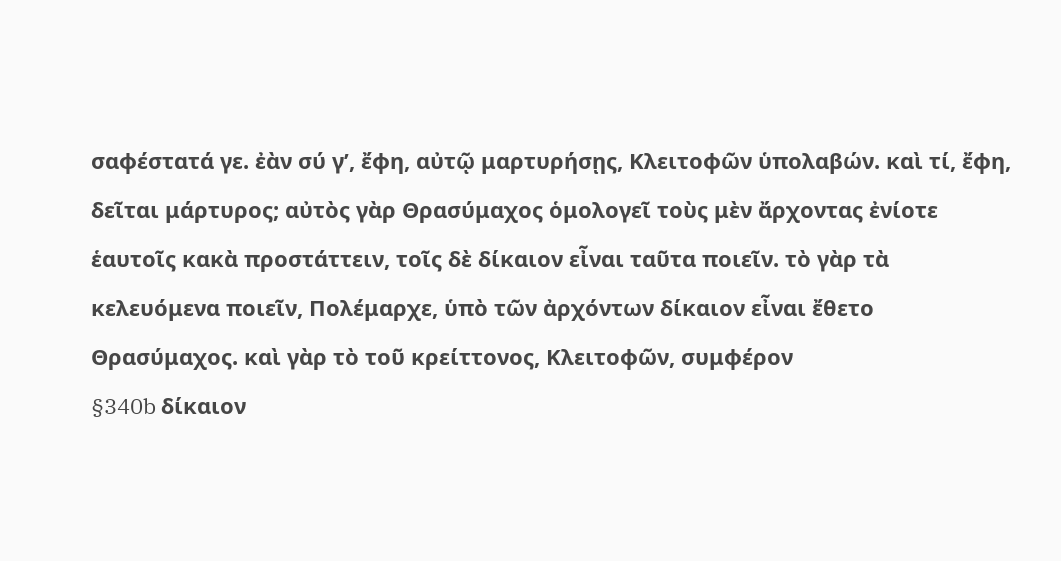σαφέστατά γε. ἐὰν σύ γʼ, ἔφη, αὐτῷ μαρτυρήσῃς, Κλειτοφῶν ὑπολαβών. καὶ τί, ἔφη, δεῖται μάρτυρος; αὐτὸς γὰρ Θρασύμαχος ὁμολογεῖ τοὺς μὲν ἄρχοντας ἐνίοτε ἑαυτοῖς κακὰ προστάττειν, τοῖς δὲ δίκαιον εἶναι ταῦτα ποιεῖν. τὸ γὰρ τὰ κελευόμενα ποιεῖν, Πολέμαρχε, ὑπὸ τῶν ἀρχόντων δίκαιον εἶναι ἔθετο Θρασύμαχος. καὶ γὰρ τὸ τοῦ κρείττονος, Κλειτοφῶν, συμφέρον
§340b δίκαιον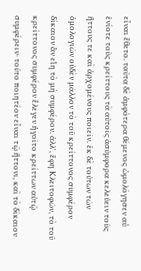εἶναι ἔθετο. ταῦτα δὲ ἀμφότερα θέμενος ὡμολόγησεν αὖ ἐνίοτε τοὺς κρείττους τὰ αὑτοῖς ἀσύμφορα κελεύειν τοὺς ἥττους τε καὶ ἀρχομένους ποιεῖν. ἐκ δὲ τούτων τῶν ὁμολογιῶν οὐδὲν μᾶλλον τὸ τοῦ κρείττονος συμφέρον δίκαιον ἂν εἴη τὸ μὴ συμφέρον. ἀλλʼ, ἔφη Κλειτοφῶν, τὸ τοῦ κρείττονος συμφέρον ἔλεγεν ἡγοῖτο κρείττων αὑτῷ συμφέρειν· τοῦτο ποιητέον εἶναι τῷ ἥττονι, καὶ τὸ δίκαιον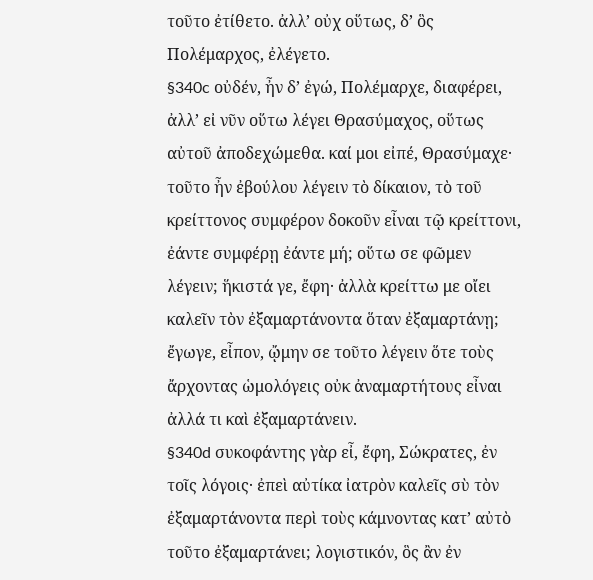τοῦτο ἐτίθετο. ἀλλʼ οὐχ οὕτως, δʼ ὃς Πολέμαρχος, ἐλέγετο.
§340c οὐδέν, ἦν δʼ ἐγώ, Πολέμαρχε, διαφέρει, ἀλλʼ εἰ νῦν οὕτω λέγει Θρασύμαχος, οὕτως αὐτοῦ ἀποδεχώμεθα. καί μοι εἰπέ, Θρασύμαχε· τοῦτο ἦν ἐβούλου λέγειν τὸ δίκαιον, τὸ τοῦ κρείττονος συμφέρον δοκοῦν εἶναι τῷ κρείττονι, ἐάντε συμφέρῃ ἐάντε μή; οὕτω σε φῶμεν λέγειν; ἥκιστά γε, ἔφη· ἀλλὰ κρείττω με οἴει καλεῖν τὸν ἐξαμαρτάνοντα ὅταν ἐξαμαρτάνῃ; ἔγωγε, εἶπον, ᾤμην σε τοῦτο λέγειν ὅτε τοὺς ἄρχοντας ὡμολόγεις οὐκ ἀναμαρτήτους εἶναι ἀλλά τι καὶ ἐξαμαρτάνειν.
§340d συκοφάντης γὰρ εἶ, ἔφη, Σώκρατες, ἐν τοῖς λόγοις· ἐπεὶ αὐτίκα ἰατρὸν καλεῖς σὺ τὸν ἐξαμαρτάνοντα περὶ τοὺς κάμνοντας κατʼ αὐτὸ τοῦτο ἐξαμαρτάνει; λογιστικόν, ὃς ἂν ἐν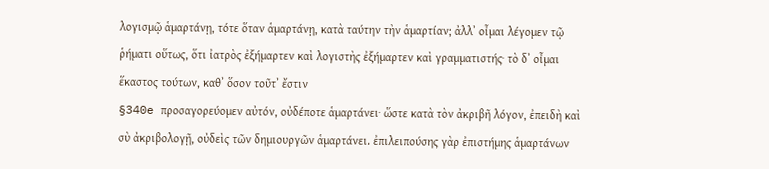λογισμῷ ἁμαρτάνῃ, τότε ὅταν ἁμαρτάνῃ, κατὰ ταύτην τὴν ἁμαρτίαν; ἀλλʼ οἶμαι λέγομεν τῷ ῥήματι οὕτως, ὅτι ἰατρὸς ἐξήμαρτεν καὶ λογιστὴς ἐξήμαρτεν καὶ γραμματιστής· τὸ δʼ οἶμαι ἕκαστος τούτων, καθʼ ὅσον τοῦτʼ ἔστιν
§340e προσαγορεύομεν αὐτόν, οὐδέποτε ἁμαρτάνει· ὥστε κατὰ τὸν ἀκριβῆ λόγον, ἐπειδὴ καὶ σὺ ἀκριβολογῇ, οὐδεὶς τῶν δημιουργῶν ἁμαρτάνει. ἐπιλειπούσης γὰρ ἐπιστήμης ἁμαρτάνων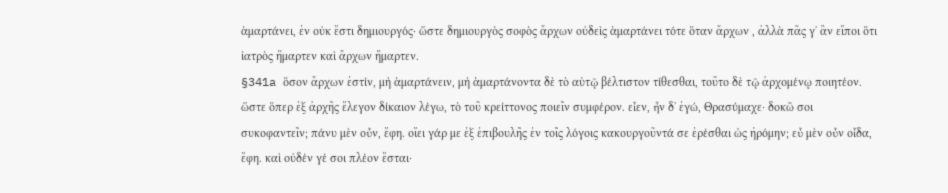ἁμαρτάνει, ἐν οὐκ ἔστι δημιουργός· ὥστε δημιουργὸς σοφὸς ἄρχων οὐδεὶς ἁμαρτάνει τότε ὅταν ἄρχων , ἀλλὰ πᾶς γʼ ἂν εἴποι ὅτι ἰατρὸς ἥμαρτεν καὶ ἄρχων ἥμαρτεν.
§341a ὅσον ἄρχων ἐστίν, μὴ ἁμαρτάνειν, μὴ ἁμαρτάνοντα δὲ τὸ αὑτῷ βέλτιστον τίθεσθαι, τοῦτο δὲ τῷ ἀρχομένῳ ποιητέον. ὥστε ὅπερ ἐξ ἀρχῆς ἔλεγον δίκαιον λέγω, τὸ τοῦ κρείττονος ποιεῖν συμφέρον. εἶεν, ἦν δʼ ἐγώ, Θρασύμαχε· δοκῶ σοι συκοφαντεῖν; πάνυ μὲν οὖν, ἔφη. οἴει γάρ με ἐξ ἐπιβουλῆς ἐν τοῖς λόγοις κακουργοῦντά σε ἐρέσθαι ὡς ἠρόμην; εὖ μὲν οὖν οἶδα, ἔφη. καὶ οὐδέν γέ σοι πλέον ἔσται·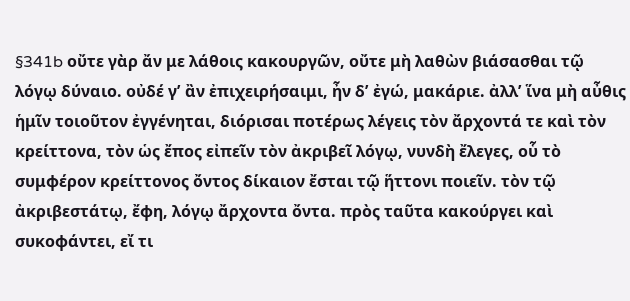§341b οὔτε γὰρ ἄν με λάθοις κακουργῶν, οὔτε μὴ λαθὼν βιάσασθαι τῷ λόγῳ δύναιο. οὐδέ γʼ ἂν ἐπιχειρήσαιμι, ἦν δʼ ἐγώ, μακάριε. ἀλλʼ ἵνα μὴ αὖθις ἡμῖν τοιοῦτον ἐγγένηται, διόρισαι ποτέρως λέγεις τὸν ἄρχοντά τε καὶ τὸν κρείττονα, τὸν ὡς ἔπος εἰπεῖν τὸν ἀκριβεῖ λόγῳ, νυνδὴ ἔλεγες, οὗ τὸ συμφέρον κρείττονος ὄντος δίκαιον ἔσται τῷ ἥττονι ποιεῖν. τὸν τῷ ἀκριβεστάτῳ, ἔφη, λόγῳ ἄρχοντα ὄντα. πρὸς ταῦτα κακούργει καὶ συκοφάντει, εἴ τι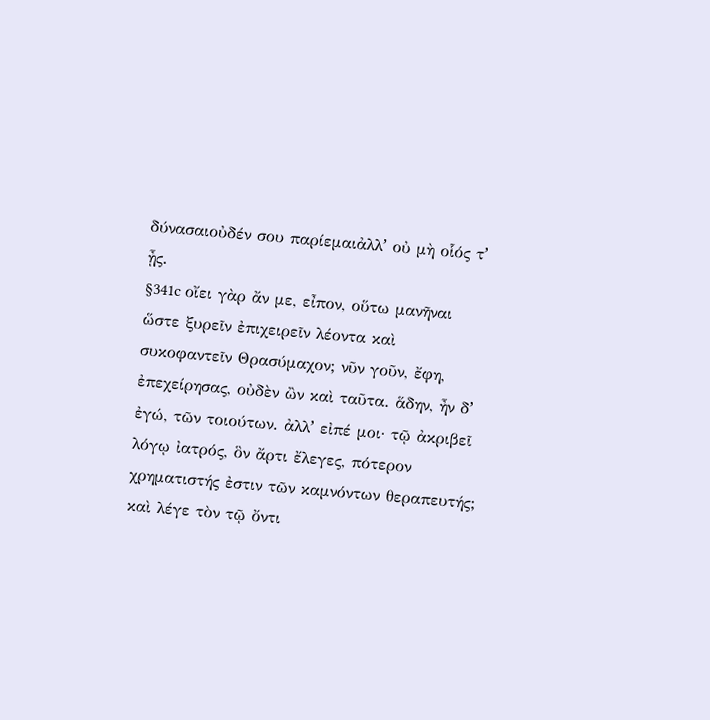δύνασαιοὐδέν σου παρίεμαιἀλλʼ οὐ μὴ οἷός τʼ ᾖς.
§341c οἴει γὰρ ἄν με, εἶπον, οὕτω μανῆναι ὥστε ξυρεῖν ἐπιχειρεῖν λέοντα καὶ συκοφαντεῖν Θρασύμαχον; νῦν γοῦν, ἔφη, ἐπεχείρησας, οὐδὲν ὢν καὶ ταῦτα. ἅδην, ἦν δʼ ἐγώ, τῶν τοιούτων. ἀλλʼ εἰπέ μοι· τῷ ἀκριβεῖ λόγῳ ἰατρός, ὃν ἄρτι ἔλεγες, πότερον χρηματιστής ἐστιν τῶν καμνόντων θεραπευτής; καὶ λέγε τὸν τῷ ὄντι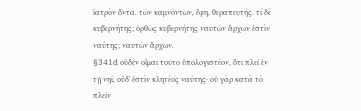ἰατρὸν ὄντα. τῶν καμνόντων, ἔφη, θεραπευτής. τί δὲ κυβερνήτης; ὀρθῶς κυβερνήτης ναυτῶν ἄρχων ἐστὶν ναύτης; ναυτῶν ἄρχων.
§341d οὐδὲν οἶμαι τοῦτο ὑπολογιστέον, ὅτι πλεῖ ἐν τῇ νηί, οὐδʼ ἐστὶν κλητέος ναύτης· οὐ γὰρ κατὰ τὸ πλεῖν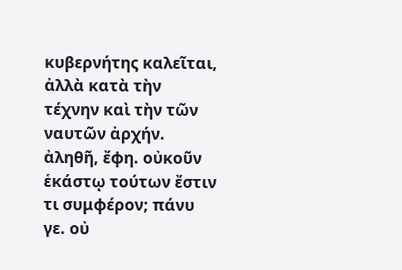κυβερνήτης καλεῖται, ἀλλὰ κατὰ τὴν τέχνην καὶ τὴν τῶν ναυτῶν ἀρχήν. ἀληθῆ, ἔφη. οὐκοῦν ἑκάστῳ τούτων ἔστιν τι συμφέρον; πάνυ γε. οὐ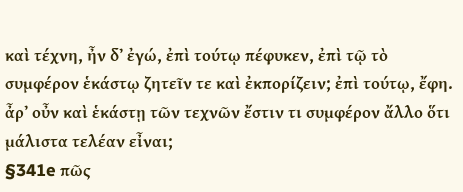καὶ τέχνη, ἦν δʼ ἐγώ, ἐπὶ τούτῳ πέφυκεν, ἐπὶ τῷ τὸ συμφέρον ἑκάστῳ ζητεῖν τε καὶ ἐκπορίζειν; ἐπὶ τούτῳ, ἔφη. ἆρʼ οὖν καὶ ἑκάστῃ τῶν τεχνῶν ἔστιν τι συμφέρον ἄλλο ὅτι μάλιστα τελέαν εἶναι;
§341e πῶς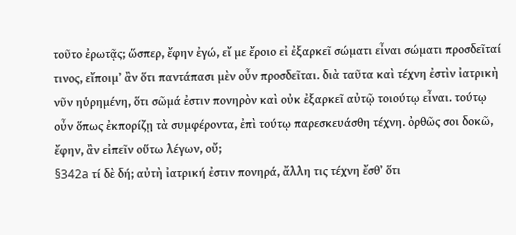τοῦτο ἐρωτᾷς; ὥσπερ, ἔφην ἐγώ, εἴ με ἔροιο εἰ ἐξαρκεῖ σώματι εἶναι σώματι προσδεῖταί τινος, εἴποιμʼ ἂν ὅτι παντάπασι μὲν οὖν προσδεῖται. διὰ ταῦτα καὶ τέχνη ἐστὶν ἰατρικὴ νῦν ηὑρημένη, ὅτι σῶμά ἐστιν πονηρὸν καὶ οὐκ ἐξαρκεῖ αὐτῷ τοιούτῳ εἶναι. τούτῳ οὖν ὅπως ἐκπορίζῃ τὰ συμφέροντα, ἐπὶ τούτῳ παρεσκευάσθη τέχνη. ὀρθῶς σοι δοκῶ, ἔφην, ἂν εἰπεῖν οὕτω λέγων, οὔ;
§342a τί δὲ δή; αὐτὴ ἰατρική ἐστιν πονηρά, ἄλλη τις τέχνη ἔσθʼ ὅτι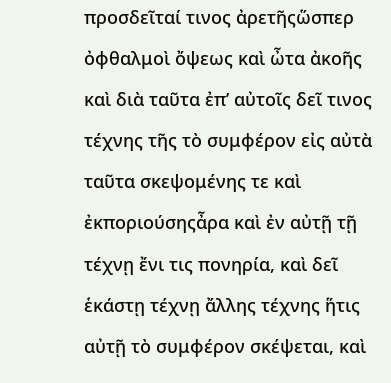προσδεῖταί τινος ἀρετῆςὥσπερ ὀφθαλμοὶ ὄψεως καὶ ὦτα ἀκοῆς καὶ διὰ ταῦτα ἐπʼ αὐτοῖς δεῖ τινος τέχνης τῆς τὸ συμφέρον εἰς αὐτὰ ταῦτα σκεψομένης τε καὶ ἐκποριούσηςἆρα καὶ ἐν αὐτῇ τῇ τέχνῃ ἔνι τις πονηρία, καὶ δεῖ ἑκάστῃ τέχνῃ ἄλλης τέχνης ἥτις αὐτῇ τὸ συμφέρον σκέψεται, καὶ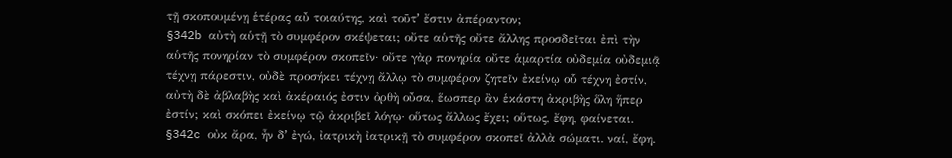τῇ σκοπουμένῃ ἑτέρας αὖ τοιαύτης, καὶ τοῦτʼ ἔστιν ἀπέραντον;
§342b αὐτὴ αὑτῇ τὸ συμφέρον σκέψεται; οὔτε αὑτῆς οὔτε ἄλλης προσδεῖται ἐπὶ τὴν αὑτῆς πονηρίαν τὸ συμφέρον σκοπεῖν· οὔτε γὰρ πονηρία οὔτε ἁμαρτία οὐδεμία οὐδεμιᾷ τέχνῃ πάρεστιν, οὐδὲ προσήκει τέχνῃ ἄλλῳ τὸ συμφέρον ζητεῖν ἐκείνῳ οὗ τέχνη ἐστίν, αὐτὴ δὲ ἀβλαβὴς καὶ ἀκέραιός ἐστιν ὀρθὴ οὖσα, ἕωσπερ ἂν ἑκάστη ἀκριβὴς ὅλη ἥπερ ἐστίν; καὶ σκόπει ἐκείνῳ τῷ ἀκριβεῖ λόγῳ· οὕτως ἄλλως ἔχει; οὕτως, ἔφη, φαίνεται.
§342c οὐκ ἄρα, ἦν δʼ ἐγώ, ἰατρικὴ ἰατρικῇ τὸ συμφέρον σκοπεῖ ἀλλὰ σώματι. ναί, ἔφη.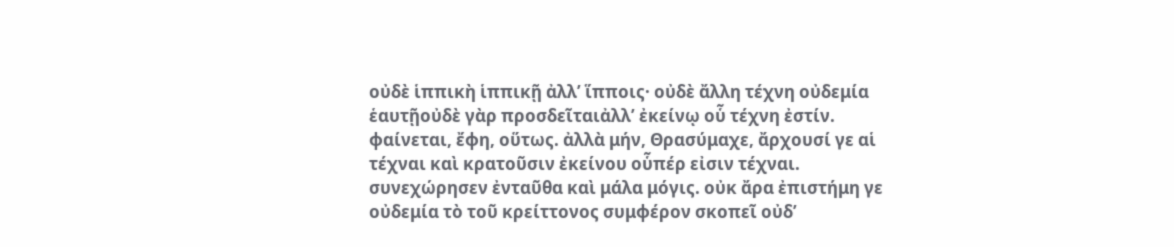οὐδὲ ἱππικὴ ἱππικῇ ἀλλʼ ἵπποις· οὐδὲ ἄλλη τέχνη οὐδεμία ἑαυτῇοὐδὲ γὰρ προσδεῖταιἀλλʼ ἐκείνῳ οὗ τέχνη ἐστίν. φαίνεται, ἔφη, οὕτως. ἀλλὰ μήν, Θρασύμαχε, ἄρχουσί γε αἱ τέχναι καὶ κρατοῦσιν ἐκείνου οὗπέρ εἰσιν τέχναι. συνεχώρησεν ἐνταῦθα καὶ μάλα μόγις. οὐκ ἄρα ἐπιστήμη γε οὐδεμία τὸ τοῦ κρείττονος συμφέρον σκοπεῖ οὐδʼ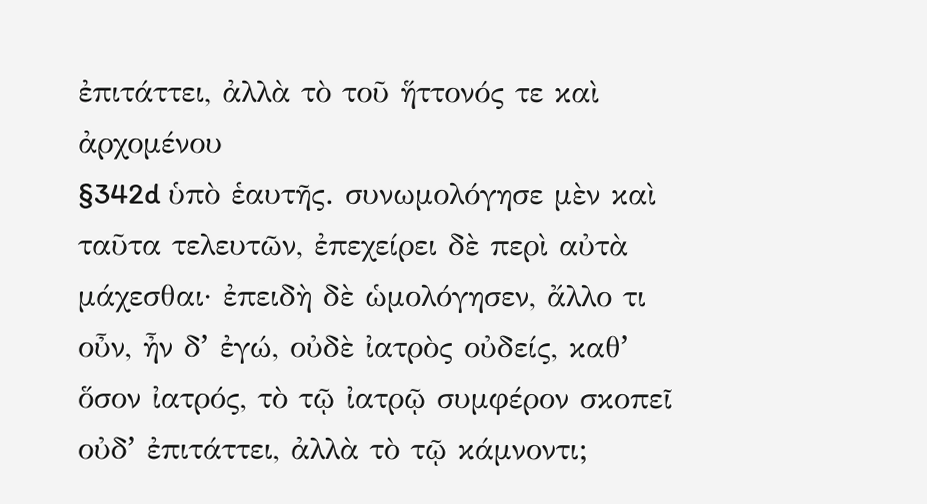ἐπιτάττει, ἀλλὰ τὸ τοῦ ἥττονός τε καὶ ἀρχομένου
§342d ὑπὸ ἑαυτῆς. συνωμολόγησε μὲν καὶ ταῦτα τελευτῶν, ἐπεχείρει δὲ περὶ αὐτὰ μάχεσθαι· ἐπειδὴ δὲ ὡμολόγησεν, ἄλλο τι οὖν, ἦν δʼ ἐγώ, οὐδὲ ἰατρὸς οὐδείς, καθʼ ὅσον ἰατρός, τὸ τῷ ἰατρῷ συμφέρον σκοπεῖ οὐδʼ ἐπιτάττει, ἀλλὰ τὸ τῷ κάμνοντι;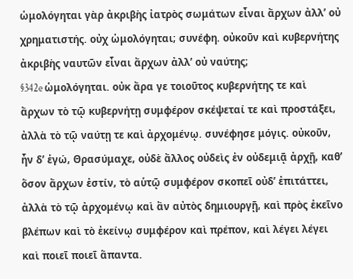ὡμολόγηται γὰρ ἀκριβὴς ἰατρὸς σωμάτων εἶναι ἄρχων ἀλλʼ οὐ χρηματιστής. οὐχ ὡμολόγηται; συνέφη. οὐκοῦν καὶ κυβερνήτης ἀκριβὴς ναυτῶν εἶναι ἄρχων ἀλλʼ οὐ ναύτης;
§342e ὡμολόγηται. οὐκ ἄρα γε τοιοῦτος κυβερνήτης τε καὶ ἄρχων τὸ τῷ κυβερνήτῃ συμφέρον σκέψεταί τε καὶ προστάξει, ἀλλὰ τὸ τῷ ναύτῃ τε καὶ ἀρχομένῳ. συνέφησε μόγις. οὐκοῦν, ἦν δʼ ἐγώ, Θρασύμαχε, οὐδὲ ἄλλος οὐδεὶς ἐν οὐδεμιᾷ ἀρχῇ, καθʼ ὅσον ἄρχων ἐστίν, τὸ αὑτῷ συμφέρον σκοπεῖ οὐδʼ ἐπιτάττει, ἀλλὰ τὸ τῷ ἀρχομένῳ καὶ ἂν αὐτὸς δημιουργῇ, καὶ πρὸς ἐκεῖνο βλέπων καὶ τὸ ἐκείνῳ συμφέρον καὶ πρέπον, καὶ λέγει λέγει καὶ ποιεῖ ποιεῖ ἅπαντα.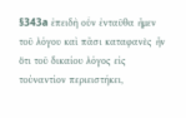§343a ἐπειδὴ οὖν ἐνταῦθα ἦμεν τοῦ λόγου καὶ πᾶσι καταφανὲς ἦν ὅτι τοῦ δικαίου λόγος εἰς τοὐναντίον περιειστήκει,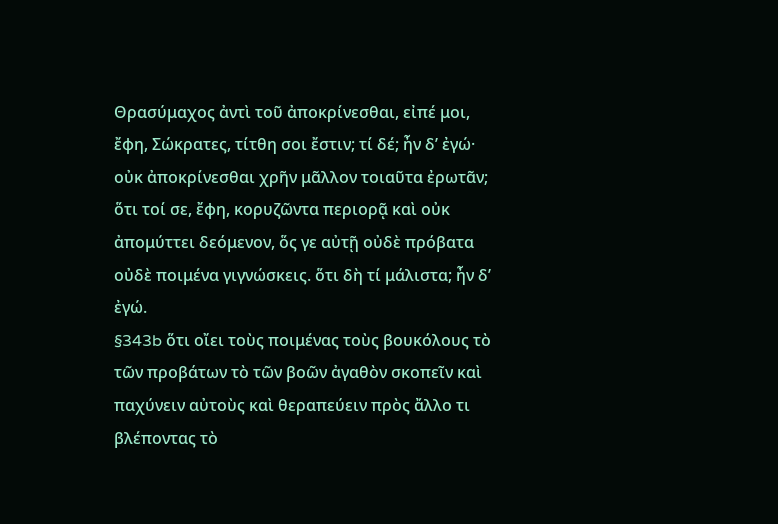Θρασύμαχος ἀντὶ τοῦ ἀποκρίνεσθαι, εἰπέ μοι, ἔφη, Σώκρατες, τίτθη σοι ἔστιν; τί δέ; ἦν δʼ ἐγώ· οὐκ ἀποκρίνεσθαι χρῆν μᾶλλον τοιαῦτα ἐρωτᾶν; ὅτι τοί σε, ἔφη, κορυζῶντα περιορᾷ καὶ οὐκ ἀπομύττει δεόμενον, ὅς γε αὐτῇ οὐδὲ πρόβατα οὐδὲ ποιμένα γιγνώσκεις. ὅτι δὴ τί μάλιστα; ἦν δʼ ἐγώ.
§343b ὅτι οἴει τοὺς ποιμένας τοὺς βουκόλους τὸ τῶν προβάτων τὸ τῶν βοῶν ἀγαθὸν σκοπεῖν καὶ παχύνειν αὐτοὺς καὶ θεραπεύειν πρὸς ἄλλο τι βλέποντας τὸ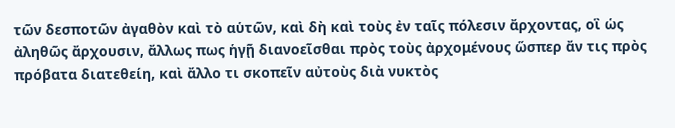τῶν δεσποτῶν ἀγαθὸν καὶ τὸ αὑτῶν, καὶ δὴ καὶ τοὺς ἐν ταῖς πόλεσιν ἄρχοντας, οἳ ὡς ἀληθῶς ἄρχουσιν, ἄλλως πως ἡγῇ διανοεῖσθαι πρὸς τοὺς ἀρχομένους ὥσπερ ἄν τις πρὸς πρόβατα διατεθείη, καὶ ἄλλο τι σκοπεῖν αὐτοὺς διὰ νυκτὸς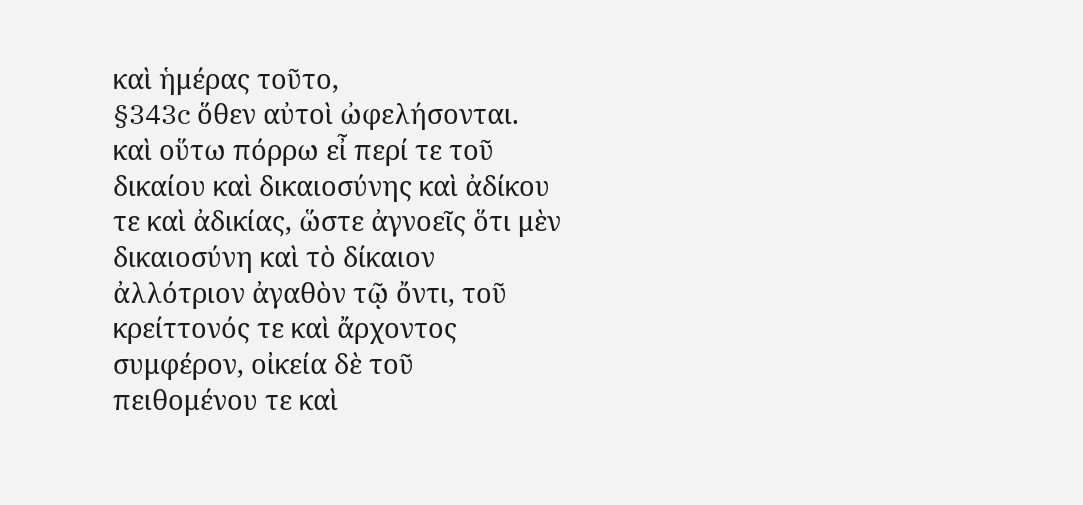καὶ ἡμέρας τοῦτο,
§343c ὅθεν αὐτοὶ ὠφελήσονται. καὶ οὕτω πόρρω εἶ περί τε τοῦ δικαίου καὶ δικαιοσύνης καὶ ἀδίκου τε καὶ ἀδικίας, ὥστε ἀγνοεῖς ὅτι μὲν δικαιοσύνη καὶ τὸ δίκαιον ἀλλότριον ἀγαθὸν τῷ ὄντι, τοῦ κρείττονός τε καὶ ἄρχοντος συμφέρον, οἰκεία δὲ τοῦ πειθομένου τε καὶ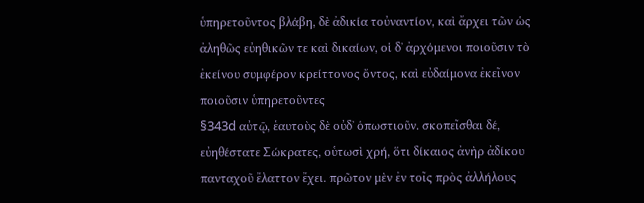ὑπηρετοῦντος βλάβη, δὲ ἀδικία τοὐναντίον, καὶ ἄρχει τῶν ὡς ἀληθῶς εὐηθικῶν τε καὶ δικαίων, οἱ δʼ ἀρχόμενοι ποιοῦσιν τὸ ἐκείνου συμφέρον κρείττονος ὄντος, καὶ εὐδαίμονα ἐκεῖνον ποιοῦσιν ὑπηρετοῦντες
§343d αὐτῷ, ἑαυτοὺς δὲ οὐδʼ ὁπωστιοῦν. σκοπεῖσθαι δέ, εὐηθέστατε Σώκρατες, οὑτωσὶ χρή, ὅτι δίκαιος ἀνὴρ ἀδίκου πανταχοῦ ἔλαττον ἔχει. πρῶτον μὲν ἐν τοῖς πρὸς ἀλλήλους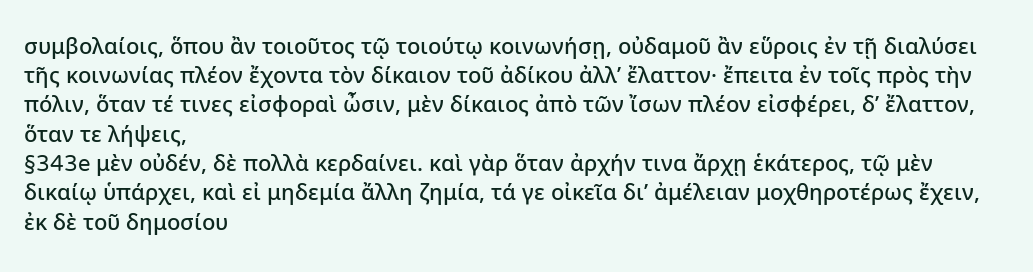συμβολαίοις, ὅπου ἂν τοιοῦτος τῷ τοιούτῳ κοινωνήσῃ, οὐδαμοῦ ἂν εὕροις ἐν τῇ διαλύσει τῆς κοινωνίας πλέον ἔχοντα τὸν δίκαιον τοῦ ἀδίκου ἀλλʼ ἔλαττον· ἔπειτα ἐν τοῖς πρὸς τὴν πόλιν, ὅταν τέ τινες εἰσφοραὶ ὦσιν, μὲν δίκαιος ἀπὸ τῶν ἴσων πλέον εἰσφέρει, δʼ ἔλαττον, ὅταν τε λήψεις,
§343e μὲν οὐδέν, δὲ πολλὰ κερδαίνει. καὶ γὰρ ὅταν ἀρχήν τινα ἄρχῃ ἑκάτερος, τῷ μὲν δικαίῳ ὑπάρχει, καὶ εἰ μηδεμία ἄλλη ζημία, τά γε οἰκεῖα διʼ ἀμέλειαν μοχθηροτέρως ἔχειν, ἐκ δὲ τοῦ δημοσίου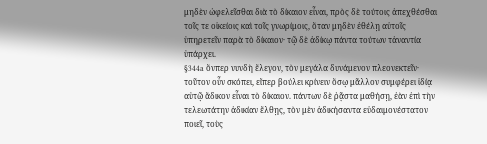μηδὲν ὠφελεῖσθαι διὰ τὸ δίκαιον εἶναι, πρὸς δὲ τούτοις ἀπεχθέσθαι τοῖς τε οἰκείοις καὶ τοῖς γνωρίμοις, ὅταν μηδὲν ἐθέλῃ αὐτοῖς ὑπηρετεῖν παρὰ τὸ δίκαιον· τῷ δὲ ἀδίκῳ πάντα τούτων τἀναντία ὑπάρχει.
§344a ὅνπερ νυνδὴ ἔλεγον, τὸν μεγάλα δυνάμενον πλεονεκτεῖν· τοῦτον οὖν σκόπει, εἴπερ βούλει κρίνειν ὅσῳ μᾶλλον συμφέρει ἰδίᾳ αὑτῷ ἄδικον εἶναι τὸ δίκαιον. πάντων δὲ ῥᾷστα μαθήσῃ, ἐὰν ἐπὶ τὴν τελεωτάτην ἀδικίαν ἔλθῃς, τὸν μὲν ἀδικήσαντα εὐδαιμονέστατον ποιεῖ, τοὺς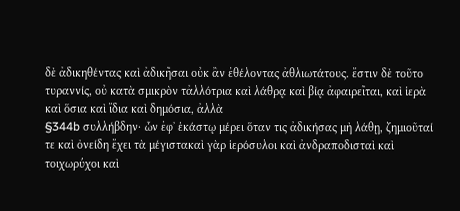δὲ ἀδικηθέντας καὶ ἀδικῆσαι οὐκ ἂν ἐθέλοντας ἀθλιωτάτους. ἔστιν δὲ τοῦτο τυραννίς, οὐ κατὰ σμικρὸν τἀλλότρια καὶ λάθρᾳ καὶ βίᾳ ἀφαιρεῖται, καὶ ἱερὰ καὶ ὅσια καὶ ἴδια καὶ δημόσια, ἀλλὰ
§344b συλλήβδην· ὧν ἐφʼ ἑκάστῳ μέρει ὅταν τις ἀδικήσας μὴ λάθῃ, ζημιοῦταί τε καὶ ὀνείδη ἔχει τὰ μέγιστακαὶ γὰρ ἱερόσυλοι καὶ ἀνδραποδισταὶ καὶ τοιχωρύχοι καὶ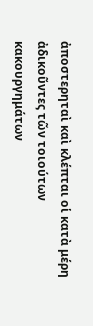ἀποστερηταὶ καὶ κλέπται οἱ κατὰ μέρη ἀδικοῦντες τῶν τοιούτων κακουργημάτων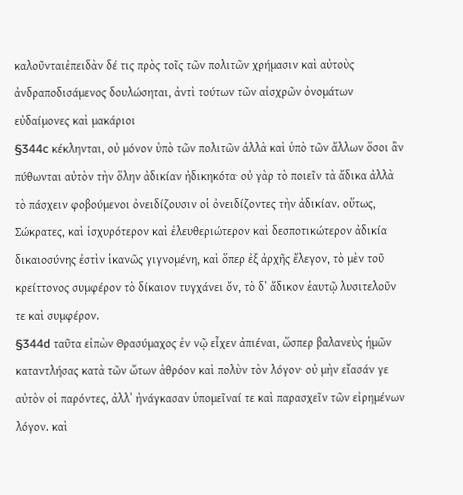καλοῦνταιἐπειδὰν δέ τις πρὸς τοῖς τῶν πολιτῶν χρήμασιν καὶ αὐτοὺς ἀνδραποδισάμενος δουλώσηται, ἀντὶ τούτων τῶν αἰσχρῶν ὀνομάτων εὐδαίμονες καὶ μακάριοι
§344c κέκληνται, οὐ μόνον ὑπὸ τῶν πολιτῶν ἀλλὰ καὶ ὑπὸ τῶν ἄλλων ὅσοι ἂν πύθωνται αὐτὸν τὴν ὅλην ἀδικίαν ἠδικηκότα· οὐ γὰρ τὸ ποιεῖν τὰ ἄδικα ἀλλὰ τὸ πάσχειν φοβούμενοι ὀνειδίζουσιν οἱ ὀνειδίζοντες τὴν ἀδικίαν. οὕτως, Σώκρατες, καὶ ἰσχυρότερον καὶ ἐλευθεριώτερον καὶ δεσποτικώτερον ἀδικία δικαιοσύνης ἐστὶν ἱκανῶς γιγνομένη, καὶ ὅπερ ἐξ ἀρχῆς ἔλεγον, τὸ μὲν τοῦ κρείττονος συμφέρον τὸ δίκαιον τυγχάνει ὄν, τὸ δʼ ἄδικον ἑαυτῷ λυσιτελοῦν τε καὶ συμφέρον.
§344d ταῦτα εἰπὼν Θρασύμαχος ἐν νῷ εἶχεν ἀπιέναι, ὥσπερ βαλανεὺς ἡμῶν καταντλήσας κατὰ τῶν ὤτων ἁθρόον καὶ πολὺν τὸν λόγον· οὐ μὴν εἴασάν γε αὐτὸν οἱ παρόντες, ἀλλʼ ἠνάγκασαν ὑπομεῖναί τε καὶ παρασχεῖν τῶν εἰρημένων λόγον. καὶ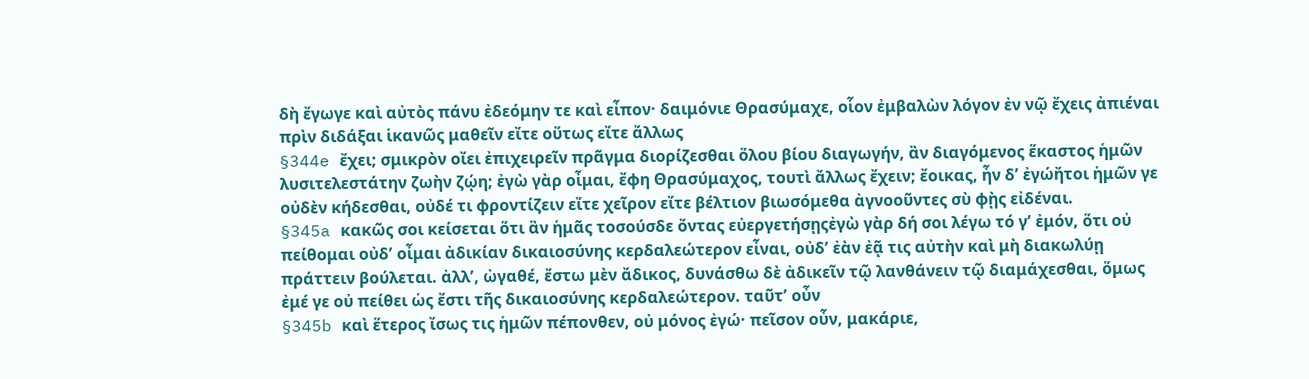δὴ ἔγωγε καὶ αὐτὸς πάνυ ἐδεόμην τε καὶ εἶπον· δαιμόνιε Θρασύμαχε, οἷον ἐμβαλὼν λόγον ἐν νῷ ἔχεις ἀπιέναι πρὶν διδάξαι ἱκανῶς μαθεῖν εἴτε οὕτως εἴτε ἄλλως
§344e ἔχει; σμικρὸν οἴει ἐπιχειρεῖν πρᾶγμα διορίζεσθαι ὅλου βίου διαγωγήν, ἂν διαγόμενος ἕκαστος ἡμῶν λυσιτελεστάτην ζωὴν ζῴη; ἐγὼ γὰρ οἶμαι, ἔφη Θρασύμαχος, τουτὶ ἄλλως ἔχειν; ἔοικας, ἦν δʼ ἐγώἤτοι ἡμῶν γε οὐδὲν κήδεσθαι, οὐδέ τι φροντίζειν εἴτε χεῖρον εἴτε βέλτιον βιωσόμεθα ἀγνοοῦντες σὺ φῂς εἰδέναι.
§345a κακῶς σοι κείσεται ὅτι ἂν ἡμᾶς τοσούσδε ὄντας εὐεργετήσῃςἐγὼ γὰρ δή σοι λέγω τό γʼ ἐμόν, ὅτι οὐ πείθομαι οὐδʼ οἶμαι ἀδικίαν δικαιοσύνης κερδαλεώτερον εἶναι, οὐδʼ ἐὰν ἐᾷ τις αὐτὴν καὶ μὴ διακωλύῃ πράττειν βούλεται. ἀλλʼ, ὠγαθέ, ἔστω μὲν ἄδικος, δυνάσθω δὲ ἀδικεῖν τῷ λανθάνειν τῷ διαμάχεσθαι, ὅμως ἐμέ γε οὐ πείθει ὡς ἔστι τῆς δικαιοσύνης κερδαλεώτερον. ταῦτʼ οὖν
§345b καὶ ἕτερος ἴσως τις ἡμῶν πέπονθεν, οὐ μόνος ἐγώ· πεῖσον οὖν, μακάριε,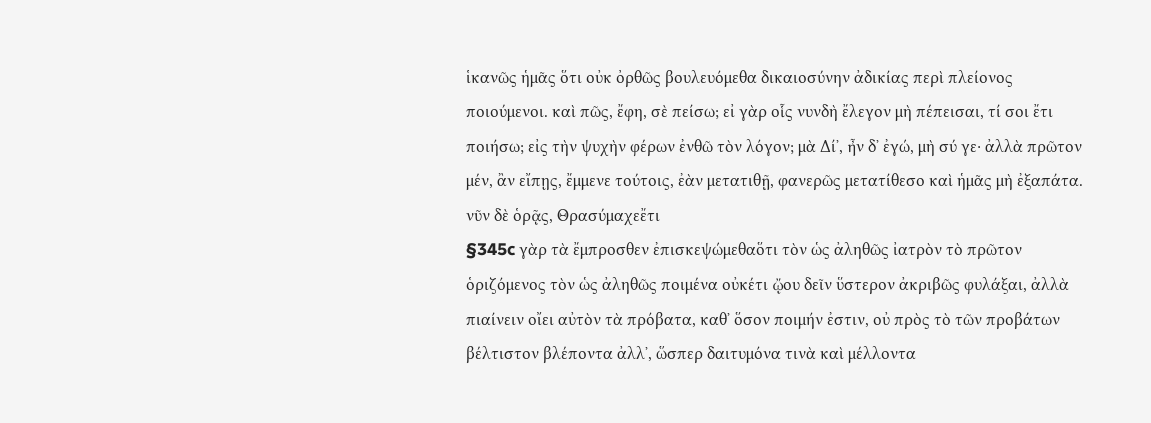ἱκανῶς ἡμᾶς ὅτι οὐκ ὀρθῶς βουλευόμεθα δικαιοσύνην ἀδικίας περὶ πλείονος ποιούμενοι. καὶ πῶς, ἔφη, σὲ πείσω; εἰ γὰρ οἷς νυνδὴ ἔλεγον μὴ πέπεισαι, τί σοι ἔτι ποιήσω; εἰς τὴν ψυχὴν φέρων ἐνθῶ τὸν λόγον; μὰ Δίʼ, ἦν δʼ ἐγώ, μὴ σύ γε· ἀλλὰ πρῶτον μέν, ἂν εἴπῃς, ἔμμενε τούτοις, ἐὰν μετατιθῇ, φανερῶς μετατίθεσο καὶ ἡμᾶς μὴ ἐξαπάτα. νῦν δὲ ὁρᾷς, Θρασύμαχεἔτι
§345c γὰρ τὰ ἔμπροσθεν ἐπισκεψώμεθαὅτι τὸν ὡς ἀληθῶς ἰατρὸν τὸ πρῶτον ὁριζόμενος τὸν ὡς ἀληθῶς ποιμένα οὐκέτι ᾤου δεῖν ὕστερον ἀκριβῶς φυλάξαι, ἀλλὰ πιαίνειν οἴει αὐτὸν τὰ πρόβατα, καθʼ ὅσον ποιμήν ἐστιν, οὐ πρὸς τὸ τῶν προβάτων βέλτιστον βλέποντα ἀλλʼ, ὥσπερ δαιτυμόνα τινὰ καὶ μέλλοντα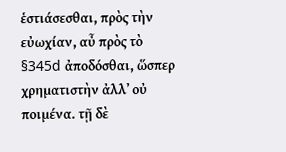ἑστιάσεσθαι, πρὸς τὴν εὐωχίαν, αὖ πρὸς τὸ
§345d ἀποδόσθαι, ὥσπερ χρηματιστὴν ἀλλʼ οὐ ποιμένα. τῇ δὲ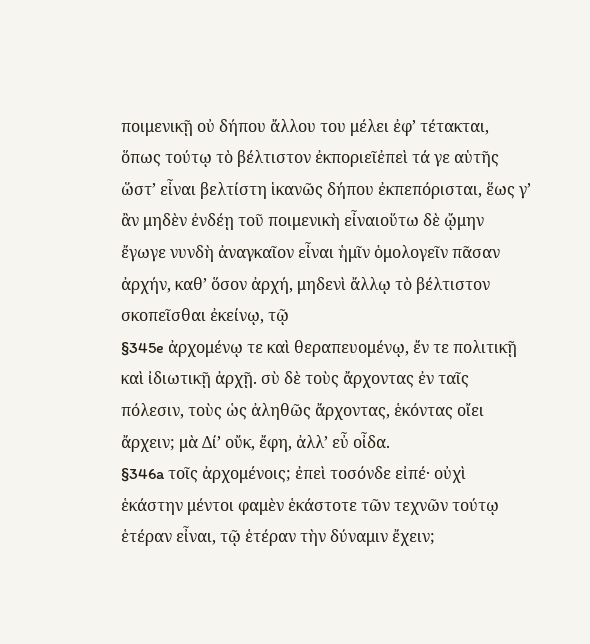ποιμενικῇ οὐ δήπου ἄλλου του μέλει ἐφʼ τέτακται, ὅπως τούτῳ τὸ βέλτιστον ἐκποριεῖἐπεὶ τά γε αὑτῆς ὥστʼ εἶναι βελτίστη ἱκανῶς δήπου ἐκπεπόρισται, ἕως γʼ ἂν μηδὲν ἐνδέῃ τοῦ ποιμενικὴ εἶναιοὕτω δὲ ᾤμην ἔγωγε νυνδὴ ἀναγκαῖον εἶναι ἡμῖν ὁμολογεῖν πᾶσαν ἀρχήν, καθʼ ὅσον ἀρχή, μηδενὶ ἄλλῳ τὸ βέλτιστον σκοπεῖσθαι ἐκείνῳ, τῷ
§345e ἀρχομένῳ τε καὶ θεραπευομένῳ, ἔν τε πολιτικῇ καὶ ἰδιωτικῇ ἀρχῇ. σὺ δὲ τοὺς ἄρχοντας ἐν ταῖς πόλεσιν, τοὺς ὡς ἀληθῶς ἄρχοντας, ἑκόντας οἴει ἄρχειν; μὰ Δίʼ οὔκ, ἔφη, ἀλλʼ εὖ οἶδα.
§346a τοῖς ἀρχομένοις; ἐπεὶ τοσόνδε εἰπέ· οὐχὶ ἑκάστην μέντοι φαμὲν ἑκάστοτε τῶν τεχνῶν τούτῳ ἑτέραν εἶναι, τῷ ἑτέραν τὴν δύναμιν ἔχειν;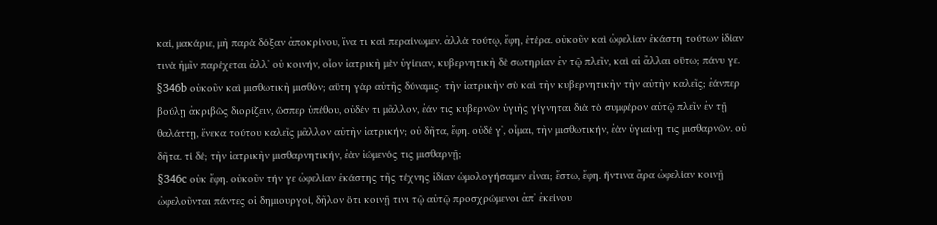καί, μακάριε, μὴ παρὰ δόξαν ἀποκρίνου, ἵνα τι καὶ περαίνωμεν. ἀλλὰ τούτῳ, ἔφη, ἑτέρα. οὐκοῦν καὶ ὠφελίαν ἑκάστη τούτων ἰδίαν τινὰ ἡμῖν παρέχεται ἀλλʼ οὐ κοινήν, οἷον ἰατρικὴ μὲν ὑγίειαν, κυβερνητικὴ δὲ σωτηρίαν ἐν τῷ πλεῖν, καὶ αἱ ἄλλαι οὕτω; πάνυ γε.
§346b οὐκοῦν καὶ μισθωτικὴ μισθόν; αὕτη γὰρ αὐτῆς δύναμις· τὴν ἰατρικὴν σὺ καὶ τὴν κυβερνητικὴν τὴν αὐτὴν καλεῖς; ἐάνπερ βούλῃ ἀκριβῶς διορίζειν, ὥσπερ ὑπέθου, οὐδέν τι μᾶλλον, ἐάν τις κυβερνῶν ὑγιὴς γίγνηται διὰ τὸ συμφέρον αὐτῷ πλεῖν ἐν τῇ θαλάττῃ, ἕνεκα τούτου καλεῖς μᾶλλον αὐτὴν ἰατρικήν; οὐ δῆτα, ἔφη. οὐδέ γʼ, οἶμαι, τὴν μισθωτικήν, ἐὰν ὑγιαίνῃ τις μισθαρνῶν. οὐ δῆτα. τί δέ; τὴν ἰατρικὴν μισθαρνητικήν, ἐὰν ἰώμενός τις μισθαρνῇ;
§346c οὐκ ἔφη. οὐκοῦν τήν γε ὠφελίαν ἑκάστης τῆς τέχνης ἰδίαν ὡμολογήσαμεν εἶναι; ἔστω, ἔφη. ἥντινα ἄρα ὠφελίαν κοινῇ ὠφελοῦνται πάντες οἱ δημιουργοί, δῆλον ὅτι κοινῇ τινι τῷ αὐτῷ προσχρώμενοι ἀπʼ ἐκείνου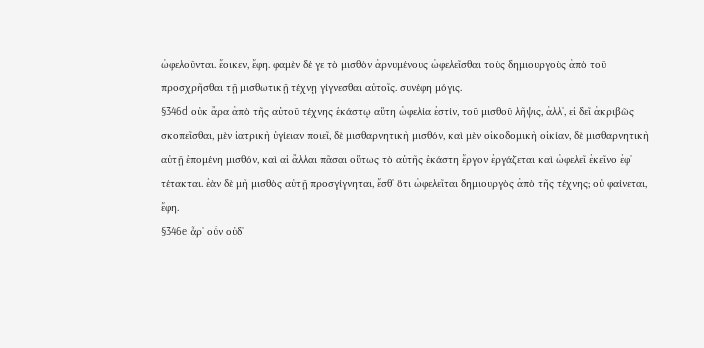ὠφελοῦνται. ἔοικεν, ἔφη. φαμὲν δέ γε τὸ μισθὸν ἀρνυμένους ὠφελεῖσθαι τοὺς δημιουργοὺς ἀπὸ τοῦ προσχρῆσθαι τῇ μισθωτικῇ τέχνῃ γίγνεσθαι αὐτοῖς. συνέφη μόγις.
§346d οὐκ ἄρα ἀπὸ τῆς αὑτοῦ τέχνης ἑκάστῳ αὕτη ὠφελία ἐστίν, τοῦ μισθοῦ λῆψις, ἀλλʼ, εἰ δεῖ ἀκριβῶς σκοπεῖσθαι, μὲν ἰατρικὴ ὑγίειαν ποιεῖ, δὲ μισθαρνητικὴ μισθόν, καὶ μὲν οἰκοδομικὴ οἰκίαν, δὲ μισθαρνητικὴ αὐτῇ ἑπομένη μισθόν, καὶ αἱ ἄλλαι πᾶσαι οὕτως τὸ αὑτῆς ἑκάστη ἔργον ἐργάζεται καὶ ὠφελεῖ ἐκεῖνο ἐφʼ τέτακται. ἐὰν δὲ μὴ μισθὸς αὐτῇ προσγίγνηται, ἔσθʼ ὅτι ὠφελεῖται δημιουργὸς ἀπὸ τῆς τέχνης; οὐ φαίνεται, ἔφη.
§346e ἆρʼ οὖν οὐδʼ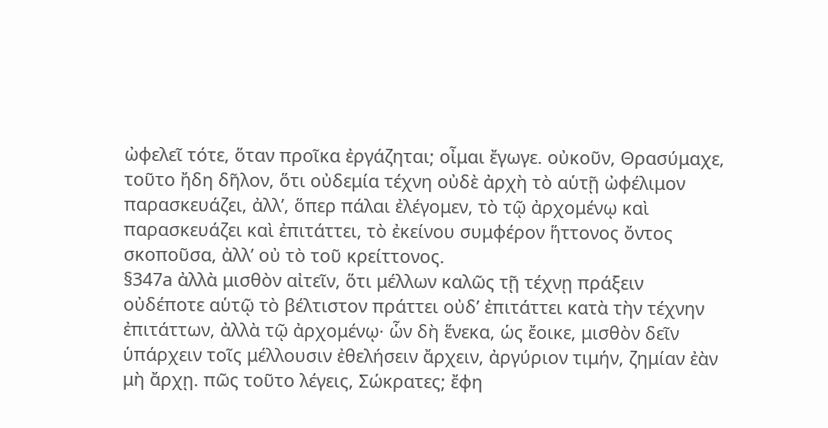ὠφελεῖ τότε, ὅταν προῖκα ἐργάζηται; οἶμαι ἔγωγε. οὐκοῦν, Θρασύμαχε, τοῦτο ἤδη δῆλον, ὅτι οὐδεμία τέχνη οὐδὲ ἀρχὴ τὸ αὑτῇ ὠφέλιμον παρασκευάζει, ἀλλʼ, ὅπερ πάλαι ἐλέγομεν, τὸ τῷ ἀρχομένῳ καὶ παρασκευάζει καὶ ἐπιτάττει, τὸ ἐκείνου συμφέρον ἥττονος ὄντος σκοποῦσα, ἀλλʼ οὐ τὸ τοῦ κρείττονος.
§347a ἀλλὰ μισθὸν αἰτεῖν, ὅτι μέλλων καλῶς τῇ τέχνῃ πράξειν οὐδέποτε αὑτῷ τὸ βέλτιστον πράττει οὐδʼ ἐπιτάττει κατὰ τὴν τέχνην ἐπιτάττων, ἀλλὰ τῷ ἀρχομένῳ· ὧν δὴ ἕνεκα, ὡς ἔοικε, μισθὸν δεῖν ὑπάρχειν τοῖς μέλλουσιν ἐθελήσειν ἄρχειν, ἀργύριον τιμήν, ζημίαν ἐὰν μὴ ἄρχῃ. πῶς τοῦτο λέγεις, Σώκρατες; ἔφη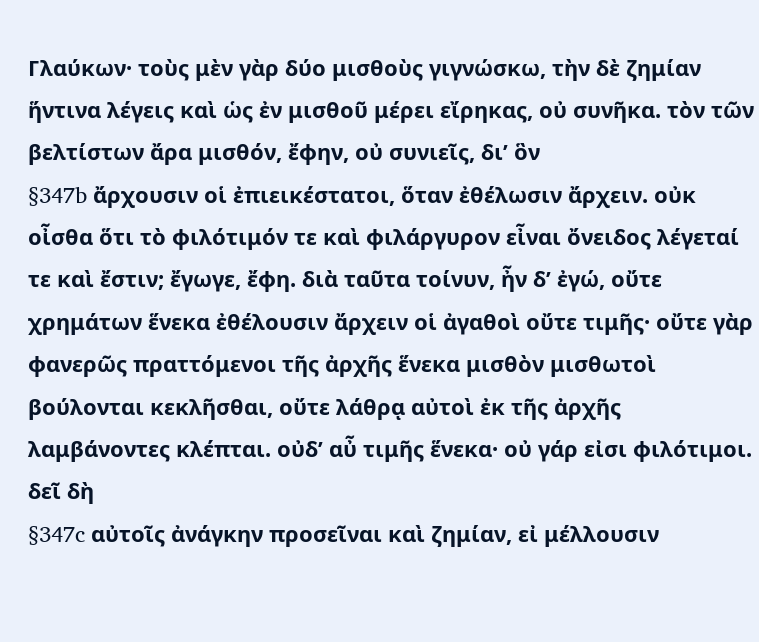Γλαύκων· τοὺς μὲν γὰρ δύο μισθοὺς γιγνώσκω, τὴν δὲ ζημίαν ἥντινα λέγεις καὶ ὡς ἐν μισθοῦ μέρει εἴρηκας, οὐ συνῆκα. τὸν τῶν βελτίστων ἄρα μισθόν, ἔφην, οὐ συνιεῖς, διʼ ὃν
§347b ἄρχουσιν οἱ ἐπιεικέστατοι, ὅταν ἐθέλωσιν ἄρχειν. οὐκ οἶσθα ὅτι τὸ φιλότιμόν τε καὶ φιλάργυρον εἶναι ὄνειδος λέγεταί τε καὶ ἔστιν; ἔγωγε, ἔφη. διὰ ταῦτα τοίνυν, ἦν δʼ ἐγώ, οὔτε χρημάτων ἕνεκα ἐθέλουσιν ἄρχειν οἱ ἀγαθοὶ οὔτε τιμῆς· οὔτε γὰρ φανερῶς πραττόμενοι τῆς ἀρχῆς ἕνεκα μισθὸν μισθωτοὶ βούλονται κεκλῆσθαι, οὔτε λάθρᾳ αὐτοὶ ἐκ τῆς ἀρχῆς λαμβάνοντες κλέπται. οὐδʼ αὖ τιμῆς ἕνεκα· οὐ γάρ εἰσι φιλότιμοι. δεῖ δὴ
§347c αὐτοῖς ἀνάγκην προσεῖναι καὶ ζημίαν, εἰ μέλλουσιν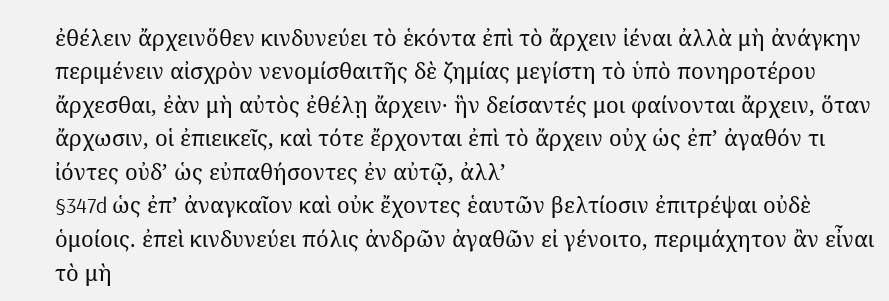ἐθέλειν ἄρχεινὅθεν κινδυνεύει τὸ ἑκόντα ἐπὶ τὸ ἄρχειν ἰέναι ἀλλὰ μὴ ἀνάγκην περιμένειν αἰσχρὸν νενομίσθαιτῆς δὲ ζημίας μεγίστη τὸ ὑπὸ πονηροτέρου ἄρχεσθαι, ἐὰν μὴ αὐτὸς ἐθέλῃ ἄρχειν· ἣν δείσαντές μοι φαίνονται ἄρχειν, ὅταν ἄρχωσιν, οἱ ἐπιεικεῖς, καὶ τότε ἔρχονται ἐπὶ τὸ ἄρχειν οὐχ ὡς ἐπʼ ἀγαθόν τι ἰόντες οὐδʼ ὡς εὐπαθήσοντες ἐν αὐτῷ, ἀλλʼ
§347d ὡς ἐπʼ ἀναγκαῖον καὶ οὐκ ἔχοντες ἑαυτῶν βελτίοσιν ἐπιτρέψαι οὐδὲ ὁμοίοις. ἐπεὶ κινδυνεύει πόλις ἀνδρῶν ἀγαθῶν εἰ γένοιτο, περιμάχητον ἂν εἶναι τὸ μὴ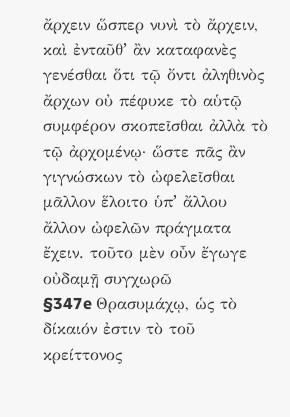ἄρχειν ὥσπερ νυνὶ τὸ ἄρχειν, καὶ ἐνταῦθʼ ἂν καταφανὲς γενέσθαι ὅτι τῷ ὄντι ἀληθινὸς ἄρχων οὐ πέφυκε τὸ αὑτῷ συμφέρον σκοπεῖσθαι ἀλλὰ τὸ τῷ ἀρχομένῳ· ὥστε πᾶς ἂν γιγνώσκων τὸ ὠφελεῖσθαι μᾶλλον ἕλοιτο ὑπʼ ἄλλου ἄλλον ὠφελῶν πράγματα ἔχειν. τοῦτο μὲν οὖν ἔγωγε οὐδαμῇ συγχωρῶ
§347e Θρασυμάχῳ, ὡς τὸ δίκαιόν ἐστιν τὸ τοῦ κρείττονος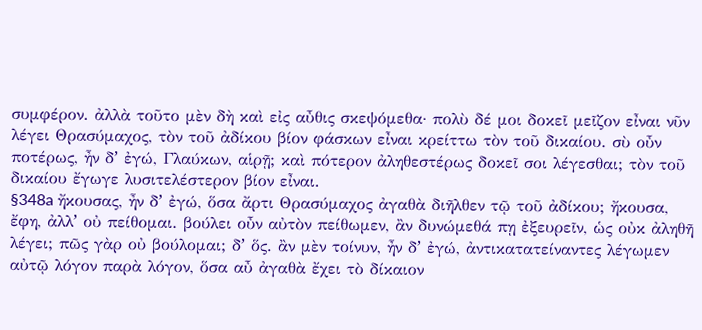συμφέρον. ἀλλὰ τοῦτο μὲν δὴ καὶ εἰς αὖθις σκεψόμεθα· πολὺ δέ μοι δοκεῖ μεῖζον εἶναι νῦν λέγει Θρασύμαχος, τὸν τοῦ ἀδίκου βίον φάσκων εἶναι κρείττω τὸν τοῦ δικαίου. σὺ οὖν ποτέρως, ἦν δʼ ἐγώ, Γλαύκων, αἱρῇ; καὶ πότερον ἀληθεστέρως δοκεῖ σοι λέγεσθαι; τὸν τοῦ δικαίου ἔγωγε λυσιτελέστερον βίον εἶναι.
§348a ἤκουσας, ἦν δʼ ἐγώ, ὅσα ἄρτι Θρασύμαχος ἀγαθὰ διῆλθεν τῷ τοῦ ἀδίκου; ἤκουσα, ἔφη, ἀλλʼ οὐ πείθομαι. βούλει οὖν αὐτὸν πείθωμεν, ἂν δυνώμεθά πῃ ἐξευρεῖν, ὡς οὐκ ἀληθῆ λέγει; πῶς γὰρ οὐ βούλομαι; δʼ ὅς. ἂν μὲν τοίνυν, ἦν δʼ ἐγώ, ἀντικατατείναντες λέγωμεν αὐτῷ λόγον παρὰ λόγον, ὅσα αὖ ἀγαθὰ ἔχει τὸ δίκαιον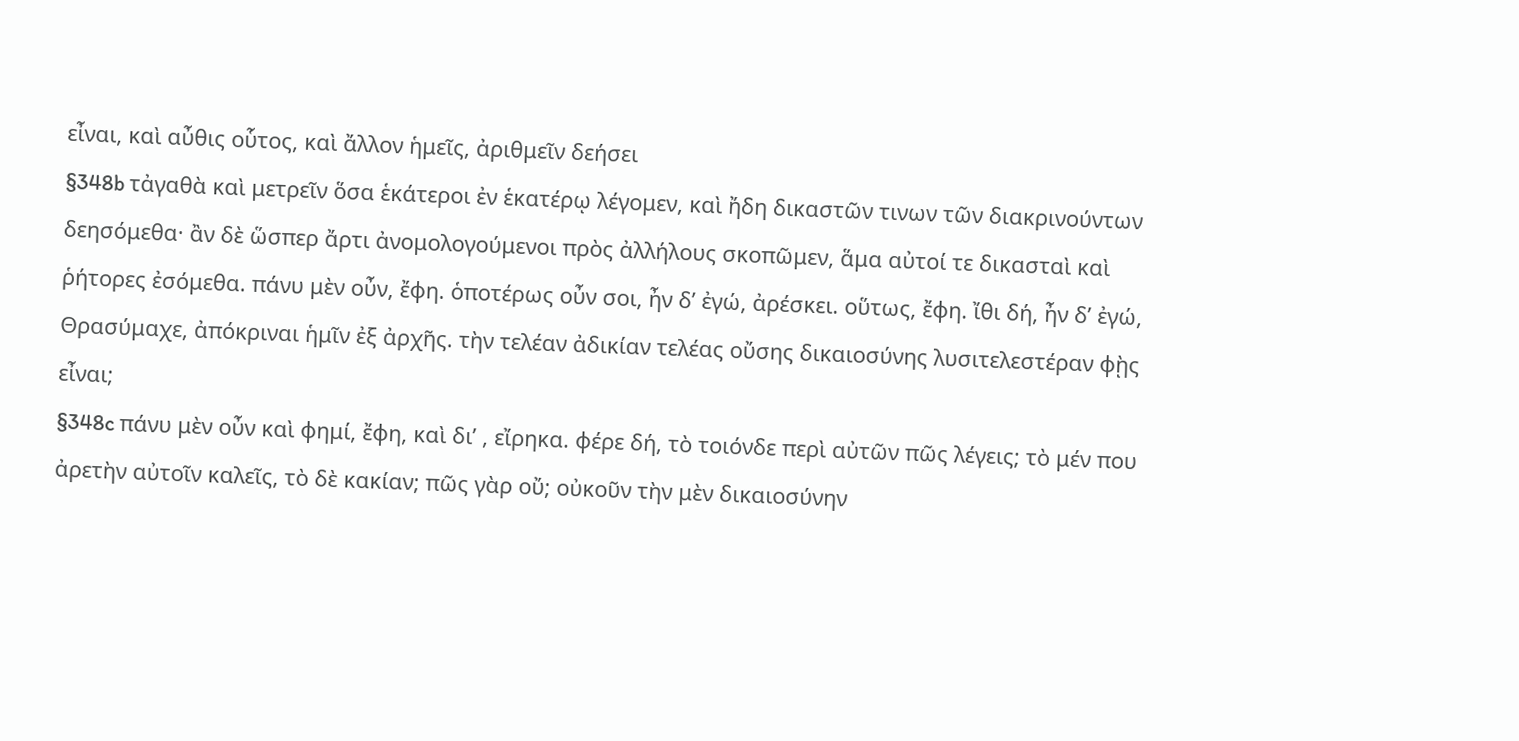εἶναι, καὶ αὖθις οὗτος, καὶ ἄλλον ἡμεῖς, ἀριθμεῖν δεήσει
§348b τἀγαθὰ καὶ μετρεῖν ὅσα ἑκάτεροι ἐν ἑκατέρῳ λέγομεν, καὶ ἤδη δικαστῶν τινων τῶν διακρινούντων δεησόμεθα· ἂν δὲ ὥσπερ ἄρτι ἀνομολογούμενοι πρὸς ἀλλήλους σκοπῶμεν, ἅμα αὐτοί τε δικασταὶ καὶ ῥήτορες ἐσόμεθα. πάνυ μὲν οὖν, ἔφη. ὁποτέρως οὖν σοι, ἦν δʼ ἐγώ, ἀρέσκει. οὕτως, ἔφη. ἴθι δή, ἦν δʼ ἐγώ, Θρασύμαχε, ἀπόκριναι ἡμῖν ἐξ ἀρχῆς. τὴν τελέαν ἀδικίαν τελέας οὔσης δικαιοσύνης λυσιτελεστέραν φῂς εἶναι;
§348c πάνυ μὲν οὖν καὶ φημί, ἔφη, καὶ διʼ , εἴρηκα. φέρε δή, τὸ τοιόνδε περὶ αὐτῶν πῶς λέγεις; τὸ μέν που ἀρετὴν αὐτοῖν καλεῖς, τὸ δὲ κακίαν; πῶς γὰρ οὔ; οὐκοῦν τὴν μὲν δικαιοσύνην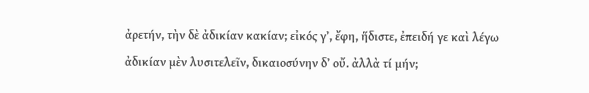ἀρετήν, τὴν δὲ ἀδικίαν κακίαν; εἰκός γʼ, ἔφη, ἥδιστε, ἐπειδή γε καὶ λέγω ἀδικίαν μὲν λυσιτελεῖν, δικαιοσύνην δʼ οὔ. ἀλλὰ τί μήν;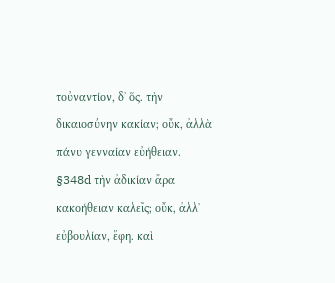τοὐναντίον, δʼ ὅς. τὴν δικαιοσύνην κακίαν; οὔκ, ἀλλὰ πάνυ γενναίαν εὐήθειαν.
§348d τὴν ἀδικίαν ἄρα κακοήθειαν καλεῖς; οὔκ, ἀλλʼ εὐβουλίαν, ἔφη. καὶ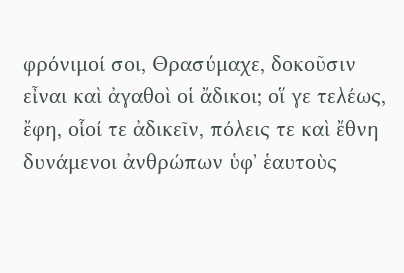φρόνιμοί σοι, Θρασύμαχε, δοκοῦσιν εἶναι καὶ ἀγαθοὶ οἱ ἄδικοι; οἵ γε τελέως, ἔφη, οἷοί τε ἀδικεῖν, πόλεις τε καὶ ἔθνη δυνάμενοι ἀνθρώπων ὑφʼ ἑαυτοὺς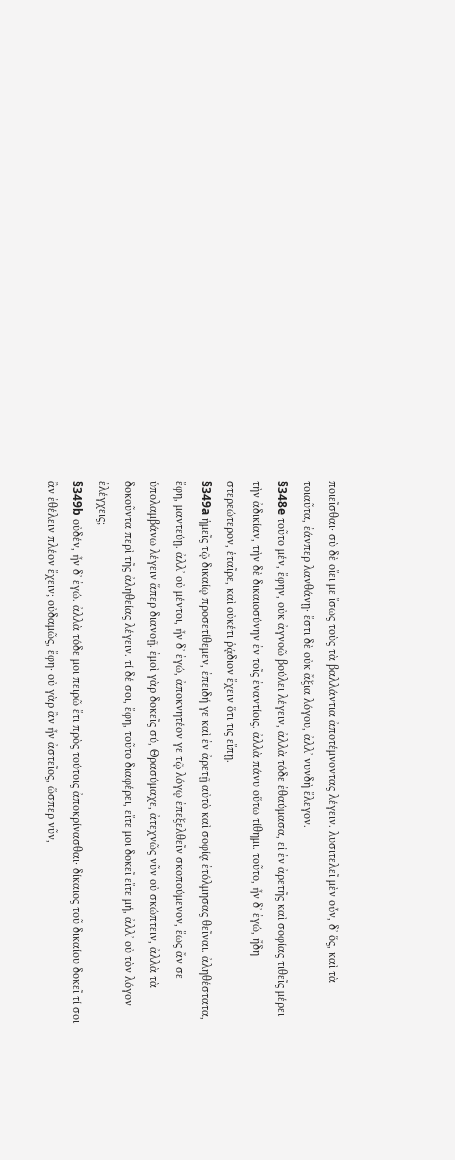ποιεῖσθαι· σὺ δὲ οἴει με ἴσως τοὺς τὰ βαλλάντια ἀποτέμνοντας λέγειν. λυσιτελεῖ μὲν οὖν, δʼ ὅς, καὶ τὰ τοιαῦτα, ἐάνπερ λανθάνῃ· ἔστι δὲ οὐκ ἄξια λόγου, ἀλλʼ νυνδὴ ἔλεγον.
§348e τοῦτο μέν, ἔφην, οὐκ ἀγνοῶ βούλει λέγειν, ἀλλὰ τόδε ἐθαύμασα, εἰ ἐν ἀρετῆς καὶ σοφίας τιθεῖς μέρει τὴν ἀδικίαν, τὴν δὲ δικαιοσύνην ἐν τοῖς ἐναντίοις. ἀλλὰ πάνυ οὕτω τίθημι. τοῦτο, ἦν δʼ ἐγώ, ἤδη στερεώτερον, ἑταῖρε, καὶ οὐκέτι ῥᾴδιον ἔχειν ὅτι τις εἴπῃ.
§349a ἡμεῖς τῷ δικαίῳ προσετίθεμεν, ἐπειδή γε καὶ ἐν ἀρετῇ αὐτὸ καὶ σοφίᾳ ἐτόλμησας θεῖναι. ἀληθέστατα, ἔφη, μαντεύῃ. ἀλλʼ οὐ μέντοι, ἦν δʼ ἐγώ, ἀποκνητέον γε τῷ λόγῳ ἐπεξελθεῖν σκοπούμενον, ἕως ἄν σε ὑπολαμβάνω λέγειν ἅπερ διανοῇ. ἐμοὶ γὰρ δοκεῖς σύ, Θρασύμαχε, ἀτεχνῶς νῦν οὐ σκώπτειν, ἀλλὰ τὰ δοκοῦντα περὶ τῆς ἀληθείας λέγειν. τί δέ σοι, ἔφη, τοῦτο διαφέρει, εἴτε μοι δοκεῖ εἴτε μή, ἀλλʼ οὐ τὸν λόγον ἐλέγχεις;
§349b οὐδέν, ἦν δʼ ἐγώ. ἀλλὰ τόδε μοι πειρῶ ἔτι πρὸς τούτοις ἀποκρίνασθαι· δίκαιος τοῦ δικαίου δοκεῖ τί σοι ἂν ἐθέλειν πλέον ἔχειν; οὐδαμῶς, ἔφη· οὐ γὰρ ἂν ἦν ἀστεῖος, ὥσπερ νῦν,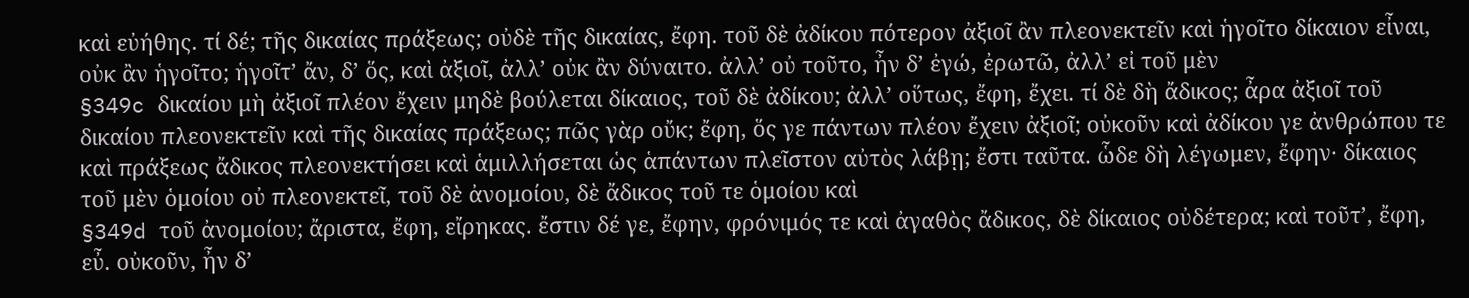καὶ εὐήθης. τί δέ; τῆς δικαίας πράξεως; οὐδὲ τῆς δικαίας, ἔφη. τοῦ δὲ ἀδίκου πότερον ἀξιοῖ ἂν πλεονεκτεῖν καὶ ἡγοῖτο δίκαιον εἶναι, οὐκ ἂν ἡγοῖτο; ἡγοῖτʼ ἄν, δʼ ὅς, καὶ ἀξιοῖ, ἀλλʼ οὐκ ἂν δύναιτο. ἀλλʼ οὐ τοῦτο, ἦν δʼ ἐγώ, ἐρωτῶ, ἀλλʼ εἰ τοῦ μὲν
§349c δικαίου μὴ ἀξιοῖ πλέον ἔχειν μηδὲ βούλεται δίκαιος, τοῦ δὲ ἀδίκου; ἀλλʼ οὕτως, ἔφη, ἔχει. τί δὲ δὴ ἄδικος; ἆρα ἀξιοῖ τοῦ δικαίου πλεονεκτεῖν καὶ τῆς δικαίας πράξεως; πῶς γὰρ οὔκ; ἔφη, ὅς γε πάντων πλέον ἔχειν ἀξιοῖ; οὐκοῦν καὶ ἀδίκου γε ἀνθρώπου τε καὶ πράξεως ἄδικος πλεονεκτήσει καὶ ἁμιλλήσεται ὡς ἁπάντων πλεῖστον αὐτὸς λάβῃ; ἔστι ταῦτα. ὧδε δὴ λέγωμεν, ἔφην· δίκαιος τοῦ μὲν ὁμοίου οὐ πλεονεκτεῖ, τοῦ δὲ ἀνομοίου, δὲ ἄδικος τοῦ τε ὁμοίου καὶ
§349d τοῦ ἀνομοίου; ἄριστα, ἔφη, εἴρηκας. ἔστιν δέ γε, ἔφην, φρόνιμός τε καὶ ἀγαθὸς ἄδικος, δὲ δίκαιος οὐδέτερα; καὶ τοῦτʼ, ἔφη, εὖ. οὐκοῦν, ἦν δʼ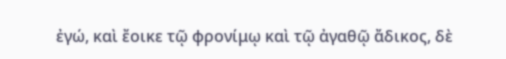ἐγώ, καὶ ἔοικε τῷ φρονίμῳ καὶ τῷ ἀγαθῷ ἄδικος, δὲ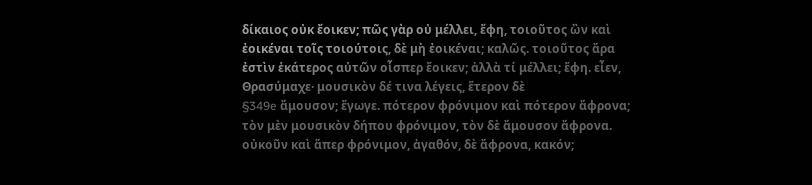δίκαιος οὐκ ἔοικεν; πῶς γὰρ οὐ μέλλει, ἔφη, τοιοῦτος ὢν καὶ ἐοικέναι τοῖς τοιούτοις, δὲ μὴ ἐοικέναι; καλῶς. τοιοῦτος ἄρα ἐστὶν ἑκάτερος αὐτῶν οἷσπερ ἔοικεν; ἀλλὰ τί μέλλει; ἔφη. εἶεν, Θρασύμαχε· μουσικὸν δέ τινα λέγεις, ἕτερον δὲ
§349e ἄμουσον; ἔγωγε. πότερον φρόνιμον καὶ πότερον ἄφρονα; τὸν μὲν μουσικὸν δήπου φρόνιμον, τὸν δὲ ἄμουσον ἄφρονα. οὐκοῦν καὶ ἅπερ φρόνιμον, ἀγαθόν, δὲ ἄφρονα, κακόν;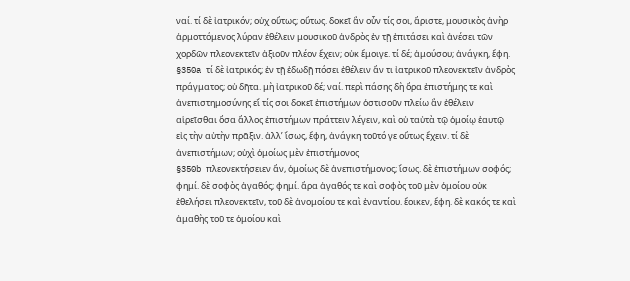ναί. τί δὲ ἰατρικόν; οὐχ οὕτως; οὕτως. δοκεῖ ἂν οὖν τίς σοι, ἄριστε, μουσικὸς ἀνὴρ ἁρμοττόμενος λύραν ἐθέλειν μουσικοῦ ἀνδρὸς ἐν τῇ ἐπιτάσει καὶ ἀνέσει τῶν χορδῶν πλεονεκτεῖν ἀξιοῦν πλέον ἔχειν; οὐκ ἔμοιγε. τί δέ; ἀμούσου; ἀνάγκη, ἔφη.
§350a τί δὲ ἰατρικός; ἐν τῇ ἐδωδῇ πόσει ἐθέλειν ἄν τι ἰατρικοῦ πλεονεκτεῖν ἀνδρὸς πράγματος; οὐ δῆτα. μὴ ἰατρικοῦ δέ; ναί. περὶ πάσης δὴ ὅρα ἐπιστήμης τε καὶ ἀνεπιστημοσύνης εἴ τίς σοι δοκεῖ ἐπιστήμων ὁστισοῦν πλείω ἂν ἐθέλειν αἱρεῖσθαι ὅσα ἄλλος ἐπιστήμων πράττειν λέγειν, καὶ οὐ ταὐτὰ τῷ ὁμοίῳ ἑαυτῷ εἰς τὴν αὐτὴν πρᾶξιν. ἀλλʼ ἴσως, ἔφη, ἀνάγκη τοῦτό γε οὕτως ἔχειν. τί δὲ ἀνεπιστήμων; οὐχὶ ὁμοίως μὲν ἐπιστήμονος
§350b πλεονεκτήσειεν ἄν, ὁμοίως δὲ ἀνεπιστήμονος; ἴσως. δὲ ἐπιστήμων σοφός; φημί. δὲ σοφὸς ἀγαθός; φημί. ἄρα ἀγαθός τε καὶ σοφὸς τοῦ μὲν ὁμοίου οὐκ ἐθελήσει πλεονεκτεῖν, τοῦ δὲ ἀνομοίου τε καὶ ἐναντίου. ἔοικεν, ἔφη. δὲ κακός τε καὶ ἀμαθὴς τοῦ τε ὁμοίου καὶ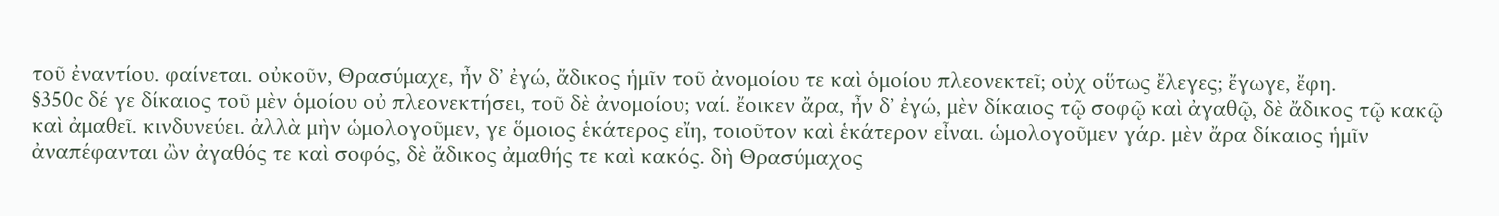τοῦ ἐναντίου. φαίνεται. οὐκοῦν, Θρασύμαχε, ἦν δʼ ἐγώ, ἄδικος ἡμῖν τοῦ ἀνομοίου τε καὶ ὁμοίου πλεονεκτεῖ; οὐχ οὕτως ἔλεγες; ἔγωγε, ἔφη.
§350c δέ γε δίκαιος τοῦ μὲν ὁμοίου οὐ πλεονεκτήσει, τοῦ δὲ ἀνομοίου; ναί. ἔοικεν ἄρα, ἦν δʼ ἐγώ, μὲν δίκαιος τῷ σοφῷ καὶ ἀγαθῷ, δὲ ἄδικος τῷ κακῷ καὶ ἀμαθεῖ. κινδυνεύει. ἀλλὰ μὴν ὡμολογοῦμεν, γε ὅμοιος ἑκάτερος εἴη, τοιοῦτον καὶ ἑκάτερον εἶναι. ὡμολογοῦμεν γάρ. μὲν ἄρα δίκαιος ἡμῖν ἀναπέφανται ὢν ἀγαθός τε καὶ σοφός, δὲ ἄδικος ἀμαθής τε καὶ κακός. δὴ Θρασύμαχος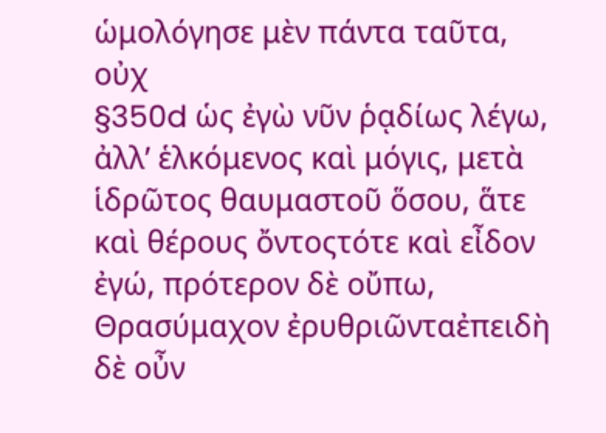ὡμολόγησε μὲν πάντα ταῦτα, οὐχ
§350d ὡς ἐγὼ νῦν ῥᾳδίως λέγω, ἀλλʼ ἑλκόμενος καὶ μόγις, μετὰ ἱδρῶτος θαυμαστοῦ ὅσου, ἅτε καὶ θέρους ὄντοςτότε καὶ εἶδον ἐγώ, πρότερον δὲ οὔπω, Θρασύμαχον ἐρυθριῶνταἐπειδὴ δὲ οὖν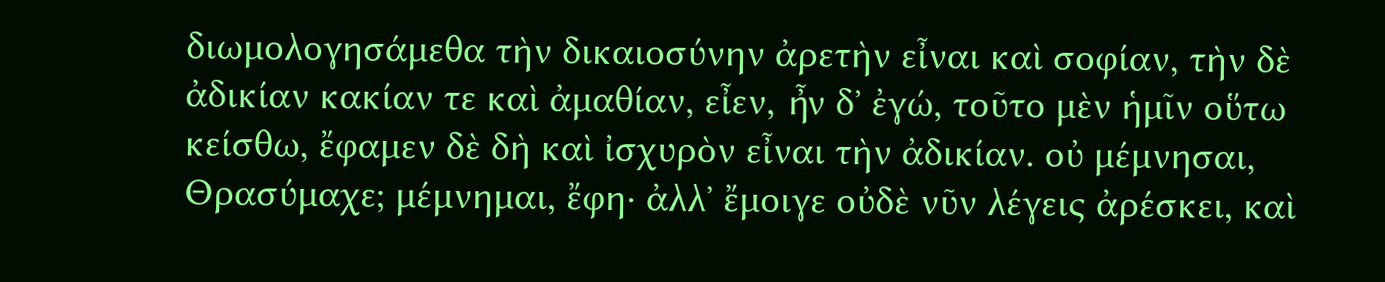διωμολογησάμεθα τὴν δικαιοσύνην ἀρετὴν εἶναι καὶ σοφίαν, τὴν δὲ ἀδικίαν κακίαν τε καὶ ἀμαθίαν, εἶεν, ἦν δʼ ἐγώ, τοῦτο μὲν ἡμῖν οὕτω κείσθω, ἔφαμεν δὲ δὴ καὶ ἰσχυρὸν εἶναι τὴν ἀδικίαν. οὐ μέμνησαι, Θρασύμαχε; μέμνημαι, ἔφη· ἀλλʼ ἔμοιγε οὐδὲ νῦν λέγεις ἀρέσκει, καὶ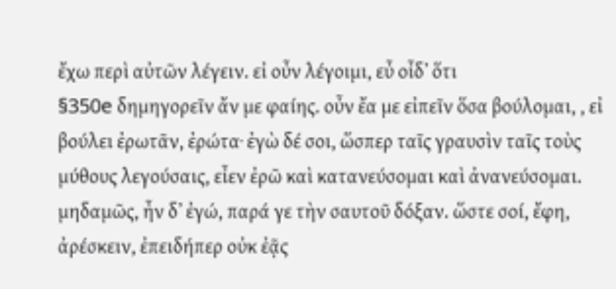ἔχω περὶ αὐτῶν λέγειν. εἰ οὖν λέγοιμι, εὖ οἶδʼ ὅτι
§350e δημηγορεῖν ἄν με φαίης. οὖν ἔα με εἰπεῖν ὅσα βούλομαι, , εἰ βούλει ἐρωτᾶν, ἐρώτα· ἐγὼ δέ σοι, ὥσπερ ταῖς γραυσὶν ταῖς τοὺς μύθους λεγούσαις, εἶεν ἐρῶ καὶ κατανεύσομαι καὶ ἀνανεύσομαι. μηδαμῶς, ἦν δʼ ἐγώ, παρά γε τὴν σαυτοῦ δόξαν. ὥστε σοί, ἔφη, ἀρέσκειν, ἐπειδήπερ οὐκ ἐᾷς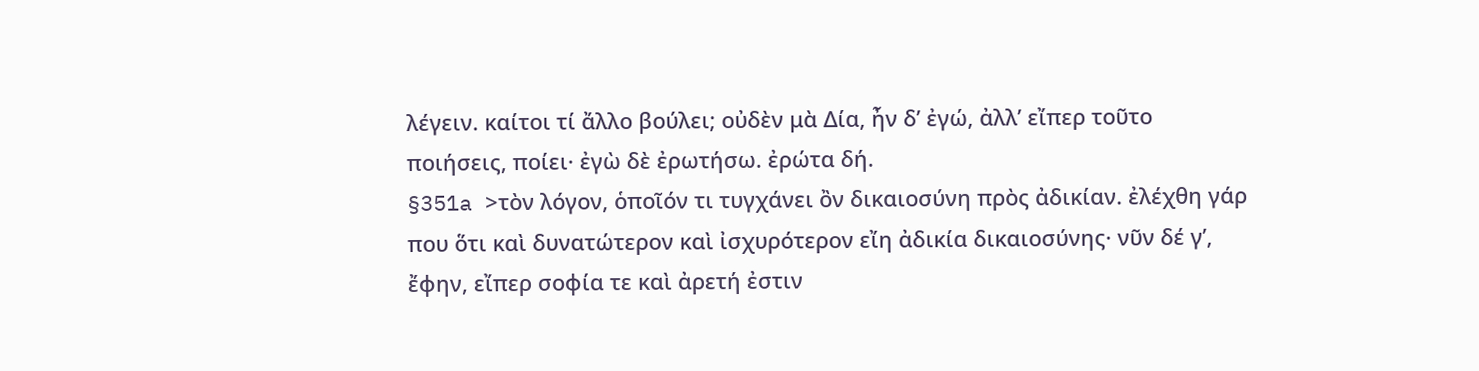λέγειν. καίτοι τί ἄλλο βούλει; οὐδὲν μὰ Δία, ἦν δʼ ἐγώ, ἀλλʼ εἴπερ τοῦτο ποιήσεις, ποίει· ἐγὼ δὲ ἐρωτήσω. ἐρώτα δή.
§351a >τὸν λόγον, ὁποῖόν τι τυγχάνει ὂν δικαιοσύνη πρὸς ἀδικίαν. ἐλέχθη γάρ που ὅτι καὶ δυνατώτερον καὶ ἰσχυρότερον εἴη ἀδικία δικαιοσύνης· νῦν δέ γʼ, ἔφην, εἴπερ σοφία τε καὶ ἀρετή ἐστιν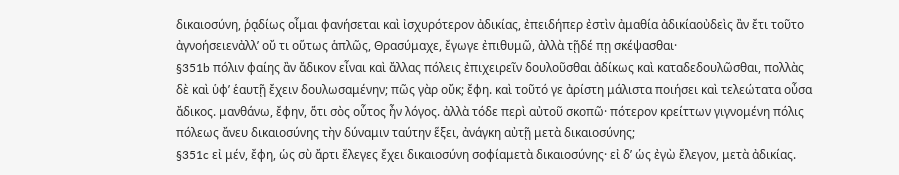δικαιοσύνη, ῥᾳδίως οἶμαι φανήσεται καὶ ἰσχυρότερον ἀδικίας, ἐπειδήπερ ἐστὶν ἀμαθία ἀδικίαοὐδεὶς ἂν ἔτι τοῦτο ἀγνοήσειενἀλλʼ οὔ τι οὕτως ἁπλῶς, Θρασύμαχε, ἔγωγε ἐπιθυμῶ, ἀλλὰ τῇδέ πῃ σκέψασθαι·
§351b πόλιν φαίης ἂν ἄδικον εἶναι καὶ ἄλλας πόλεις ἐπιχειρεῖν δουλοῦσθαι ἀδίκως καὶ καταδεδουλῶσθαι, πολλὰς δὲ καὶ ὑφʼ ἑαυτῇ ἔχειν δουλωσαμένην; πῶς γὰρ οὔκ; ἔφη. καὶ τοῦτό γε ἀρίστη μάλιστα ποιήσει καὶ τελεώτατα οὖσα ἄδικος. μανθάνω, ἔφην, ὅτι σὸς οὗτος ἦν λόγος. ἀλλὰ τόδε περὶ αὐτοῦ σκοπῶ· πότερον κρείττων γιγνομένη πόλις πόλεως ἄνευ δικαιοσύνης τὴν δύναμιν ταύτην ἕξει, ἀνάγκη αὐτῇ μετὰ δικαιοσύνης;
§351c εἰ μέν, ἔφη, ὡς σὺ ἄρτι ἔλεγες ἔχει δικαιοσύνη σοφίαμετὰ δικαιοσύνης· εἰ δʼ ὡς ἐγὼ ἔλεγον, μετὰ ἀδικίας.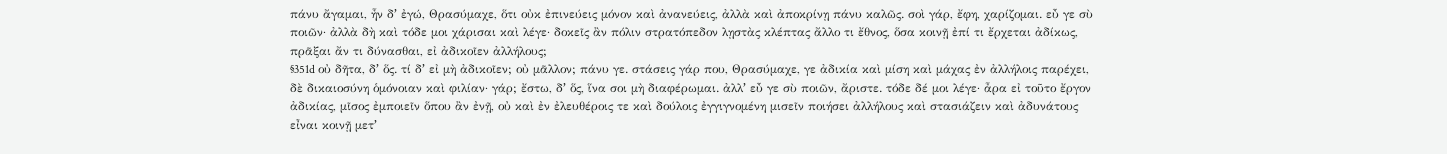πάνυ ἄγαμαι, ἦν δʼ ἐγώ, Θρασύμαχε, ὅτι οὐκ ἐπινεύεις μόνον καὶ ἀνανεύεις, ἀλλὰ καὶ ἀποκρίνῃ πάνυ καλῶς. σοὶ γάρ, ἔφη, χαρίζομαι. εὖ γε σὺ ποιῶν· ἀλλὰ δὴ καὶ τόδε μοι χάρισαι καὶ λέγε· δοκεῖς ἂν πόλιν στρατόπεδον λῃστὰς κλέπτας ἄλλο τι ἔθνος, ὅσα κοινῇ ἐπί τι ἔρχεται ἀδίκως, πρᾶξαι ἄν τι δύνασθαι, εἰ ἀδικοῖεν ἀλλήλους;
§351d οὐ δῆτα, δʼ ὅς. τί δʼ εἰ μὴ ἀδικοῖεν; οὐ μᾶλλον; πάνυ γε. στάσεις γάρ που, Θρασύμαχε, γε ἀδικία καὶ μίση καὶ μάχας ἐν ἀλλήλοις παρέχει, δὲ δικαιοσύνη ὁμόνοιαν καὶ φιλίαν· γάρ; ἔστω, δʼ ὅς, ἵνα σοι μὴ διαφέρωμαι. ἀλλʼ εὖ γε σὺ ποιῶν, ἄριστε. τόδε δέ μοι λέγε· ἆρα εἰ τοῦτο ἔργον ἀδικίας, μῖσος ἐμποιεῖν ὅπου ἂν ἐνῇ, οὐ καὶ ἐν ἐλευθέροις τε καὶ δούλοις ἐγγιγνομένη μισεῖν ποιήσει ἀλλήλους καὶ στασιάζειν καὶ ἀδυνάτους εἶναι κοινῇ μετʼ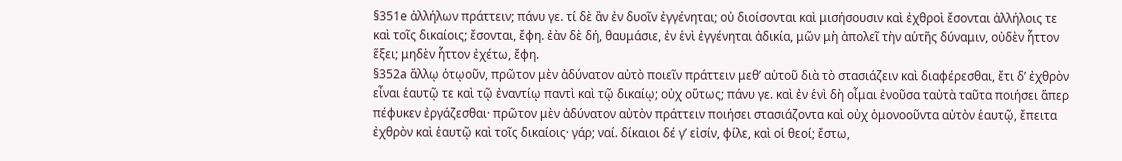§351e ἀλλήλων πράττειν; πάνυ γε. τί δὲ ἂν ἐν δυοῖν ἐγγένηται; οὐ διοίσονται καὶ μισήσουσιν καὶ ἐχθροὶ ἔσονται ἀλλήλοις τε καὶ τοῖς δικαίοις; ἔσονται, ἔφη. ἐὰν δὲ δή, θαυμάσιε, ἐν ἑνὶ ἐγγένηται ἀδικία, μῶν μὴ ἀπολεῖ τὴν αὑτῆς δύναμιν, οὐδὲν ἧττον ἕξει; μηδὲν ἧττον ἐχέτω, ἔφη.
§352a ἄλλῳ ὁτῳοῦν, πρῶτον μὲν ἀδύνατον αὐτὸ ποιεῖν πράττειν μεθʼ αὑτοῦ διὰ τὸ στασιάζειν καὶ διαφέρεσθαι, ἔτι δʼ ἐχθρὸν εἶναι ἑαυτῷ τε καὶ τῷ ἐναντίῳ παντὶ καὶ τῷ δικαίῳ; οὐχ οὕτως; πάνυ γε. καὶ ἐν ἑνὶ δὴ οἶμαι ἐνοῦσα ταὐτὰ ταῦτα ποιήσει ἅπερ πέφυκεν ἐργάζεσθαι· πρῶτον μὲν ἀδύνατον αὐτὸν πράττειν ποιήσει στασιάζοντα καὶ οὐχ ὁμονοοῦντα αὐτὸν ἑαυτῷ, ἔπειτα ἐχθρὸν καὶ ἑαυτῷ καὶ τοῖς δικαίοις· γάρ; ναί. δίκαιοι δέ γʼ εἰσίν, φίλε, καὶ οἱ θεοί; ἔστω,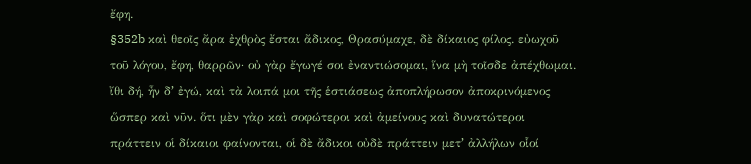ἔφη.
§352b καὶ θεοῖς ἄρα ἐχθρὸς ἔσται ἄδικος, Θρασύμαχε, δὲ δίκαιος φίλος. εὐωχοῦ τοῦ λόγου, ἔφη, θαρρῶν· οὐ γὰρ ἔγωγέ σοι ἐναντιώσομαι, ἵνα μὴ τοῖσδε ἀπέχθωμαι. ἴθι δή, ἦν δʼ ἐγώ, καὶ τὰ λοιπά μοι τῆς ἑστιάσεως ἀποπλήρωσον ἀποκρινόμενος ὥσπερ καὶ νῦν. ὅτι μὲν γὰρ καὶ σοφώτεροι καὶ ἀμείνους καὶ δυνατώτεροι πράττειν οἱ δίκαιοι φαίνονται, οἱ δὲ ἄδικοι οὐδὲ πράττειν μετʼ ἀλλήλων οἷοί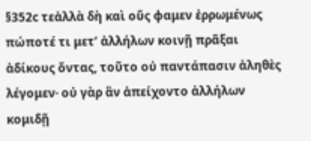§352c τεἀλλὰ δὴ καὶ οὕς φαμεν ἐρρωμένως πώποτέ τι μετʼ ἀλλήλων κοινῇ πρᾶξαι ἀδίκους ὄντας, τοῦτο οὐ παντάπασιν ἀληθὲς λέγομεν· οὐ γὰρ ἂν ἀπείχοντο ἀλλήλων κομιδῇ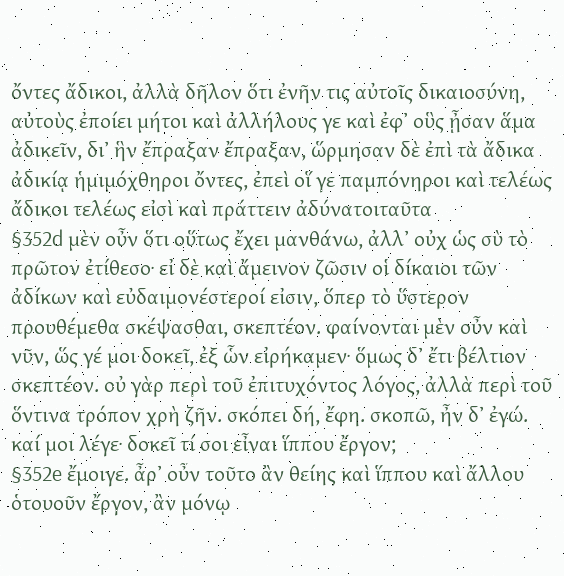ὄντες ἄδικοι, ἀλλὰ δῆλον ὅτι ἐνῆν τις αὐτοῖς δικαιοσύνη, αὐτοὺς ἐποίει μήτοι καὶ ἀλλήλους γε καὶ ἐφʼ οὓς ᾖσαν ἅμα ἀδικεῖν, διʼ ἣν ἔπραξαν ἔπραξαν, ὥρμησαν δὲ ἐπὶ τὰ ἄδικα ἀδικίᾳ ἡμιμόχθηροι ὄντες, ἐπεὶ οἵ γε παμπόνηροι καὶ τελέως ἄδικοι τελέως εἰσὶ καὶ πράττειν ἀδύνατοιταῦτα
§352d μὲν οὖν ὅτι οὕτως ἔχει μανθάνω, ἀλλʼ οὐχ ὡς σὺ τὸ πρῶτον ἐτίθεσο· εἰ δὲ καὶ ἄμεινον ζῶσιν οἱ δίκαιοι τῶν ἀδίκων καὶ εὐδαιμονέστεροί εἰσιν, ὅπερ τὸ ὕστερον προυθέμεθα σκέψασθαι, σκεπτέον. φαίνονται μὲν οὖν καὶ νῦν, ὥς γέ μοι δοκεῖ, ἐξ ὧν εἰρήκαμεν· ὅμως δʼ ἔτι βέλτιον σκεπτέον. οὐ γὰρ περὶ τοῦ ἐπιτυχόντος λόγος, ἀλλὰ περὶ τοῦ ὅντινα τρόπον χρὴ ζῆν. σκόπει δή, ἔφη. σκοπῶ, ἦν δʼ ἐγώ. καί μοι λέγε· δοκεῖ τί σοι εἶναι ἵππου ἔργον;
§352e ἔμοιγε. ἆρʼ οὖν τοῦτο ἂν θείης καὶ ἵππου καὶ ἄλλου ὁτουοῦν ἔργον, ἂν μόνῳ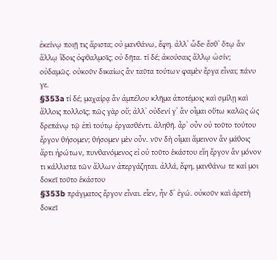ἐκείνῳ ποιῇ τις ἄριστα; οὐ μανθάνω, ἔφη. ἀλλʼ ὧδε· ἔσθʼ ὅτῳ ἂν ἄλλῳ ἴδοις ὀφθαλμοῖς; οὐ δῆτα. τί δέ; ἀκούσαις ἄλλῳ ὠσίν; οὐδαμῶς. οὐκοῦν δικαίως ἂν ταῦτα τούτων φαμὲν ἔργα εἶναι; πάνυ γε.
§353a τί δέ; μαχαίρᾳ ἂν ἀμπέλου κλῆμα ἀποτέμοις καὶ σμίλῃ καὶ ἄλλοις πολλοῖς; πῶς γὰρ οὔ; ἀλλʼ οὐδενί γʼ ἂν οἶμαι οὕτω καλῶς ὡς δρεπάνῳ τῷ ἐπὶ τούτῳ ἐργασθέντι. ἀληθῆ. ἆρʼ οὖν οὐ τοῦτο τούτου ἔργον θήσομεν; θήσομεν μὲν οὖν. νῦν δὴ οἶμαι ἄμεινον ἂν μάθοις ἄρτι ἠρώτων, πυνθανόμενος εἰ οὐ τοῦτο ἑκάστου εἴη ἔργον ἂν μόνον τι κάλλιστα τῶν ἄλλων ἀπεργάζηται. ἀλλά, ἔφη, μανθάνω τε καί μοι δοκεῖ τοῦτο ἑκάστου
§353b πράγματος ἔργον εἶναι. εἶεν, ἦν δʼ ἐγώ. οὐκοῦν καὶ ἀρετὴ δοκεῖ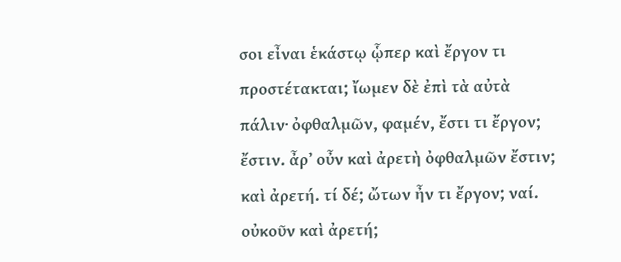σοι εἶναι ἑκάστῳ ᾧπερ καὶ ἔργον τι προστέτακται; ἴωμεν δὲ ἐπὶ τὰ αὐτὰ πάλιν· ὀφθαλμῶν, φαμέν, ἔστι τι ἔργον; ἔστιν. ἆρʼ οὖν καὶ ἀρετὴ ὀφθαλμῶν ἔστιν; καὶ ἀρετή. τί δέ; ὤτων ἦν τι ἔργον; ναί. οὐκοῦν καὶ ἀρετή;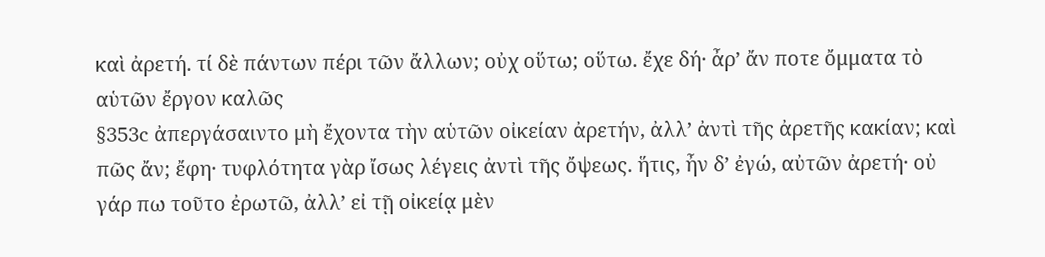καὶ ἀρετή. τί δὲ πάντων πέρι τῶν ἄλλων; οὐχ οὕτω; οὕτω. ἔχε δή· ἆρʼ ἄν ποτε ὄμματα τὸ αὑτῶν ἔργον καλῶς
§353c ἀπεργάσαιντο μὴ ἔχοντα τὴν αὑτῶν οἰκείαν ἀρετήν, ἀλλʼ ἀντὶ τῆς ἀρετῆς κακίαν; καὶ πῶς ἄν; ἔφη· τυφλότητα γὰρ ἴσως λέγεις ἀντὶ τῆς ὄψεως. ἥτις, ἦν δʼ ἐγώ, αὐτῶν ἀρετή· οὐ γάρ πω τοῦτο ἐρωτῶ, ἀλλʼ εἰ τῇ οἰκείᾳ μὲν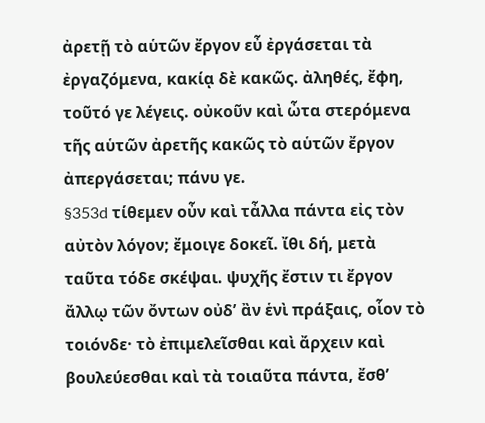ἀρετῇ τὸ αὑτῶν ἔργον εὖ ἐργάσεται τὰ ἐργαζόμενα, κακίᾳ δὲ κακῶς. ἀληθές, ἔφη, τοῦτό γε λέγεις. οὐκοῦν καὶ ὦτα στερόμενα τῆς αὑτῶν ἀρετῆς κακῶς τὸ αὑτῶν ἔργον ἀπεργάσεται; πάνυ γε.
§353d τίθεμεν οὖν καὶ τἆλλα πάντα εἰς τὸν αὐτὸν λόγον; ἔμοιγε δοκεῖ. ἴθι δή, μετὰ ταῦτα τόδε σκέψαι. ψυχῆς ἔστιν τι ἔργον ἄλλῳ τῶν ὄντων οὐδʼ ἂν ἑνὶ πράξαις, οἷον τὸ τοιόνδε· τὸ ἐπιμελεῖσθαι καὶ ἄρχειν καὶ βουλεύεσθαι καὶ τὰ τοιαῦτα πάντα, ἔσθʼ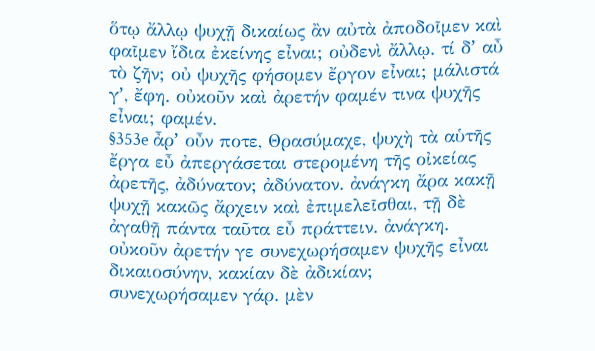ὅτῳ ἄλλῳ ψυχῇ δικαίως ἂν αὐτὰ ἀποδοῖμεν καὶ φαῖμεν ἴδια ἐκείνης εἶναι; οὐδενὶ ἄλλῳ. τί δʼ αὖ τὸ ζῆν; οὐ ψυχῆς φήσομεν ἔργον εἶναι; μάλιστά γʼ, ἔφη. οὐκοῦν καὶ ἀρετήν φαμέν τινα ψυχῆς εἶναι; φαμέν.
§353e ἆρʼ οὖν ποτε, Θρασύμαχε, ψυχὴ τὰ αὑτῆς ἔργα εὖ ἀπεργάσεται στερομένη τῆς οἰκείας ἀρετῆς, ἀδύνατον; ἀδύνατον. ἀνάγκη ἄρα κακῇ ψυχῇ κακῶς ἄρχειν καὶ ἐπιμελεῖσθαι, τῇ δὲ ἀγαθῇ πάντα ταῦτα εὖ πράττειν. ἀνάγκη. οὐκοῦν ἀρετήν γε συνεχωρήσαμεν ψυχῆς εἶναι δικαιοσύνην, κακίαν δὲ ἀδικίαν; συνεχωρήσαμεν γάρ. μὲν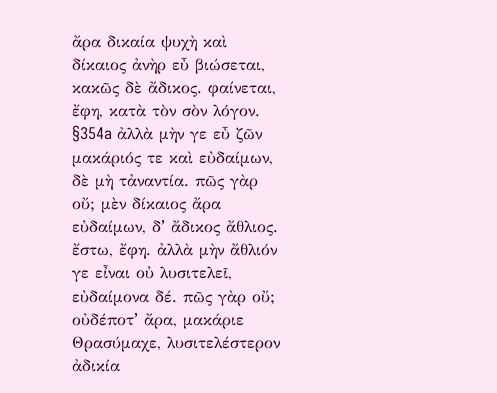ἄρα δικαία ψυχὴ καὶ δίκαιος ἀνὴρ εὖ βιώσεται, κακῶς δὲ ἄδικος. φαίνεται, ἔφη, κατὰ τὸν σὸν λόγον.
§354a ἀλλὰ μὴν γε εὖ ζῶν μακάριός τε καὶ εὐδαίμων, δὲ μὴ τἀναντία. πῶς γὰρ οὔ; μὲν δίκαιος ἄρα εὐδαίμων, δʼ ἄδικος ἄθλιος. ἔστω, ἔφη. ἀλλὰ μὴν ἄθλιόν γε εἶναι οὐ λυσιτελεῖ, εὐδαίμονα δέ. πῶς γὰρ οὔ; οὐδέποτʼ ἄρα, μακάριε Θρασύμαχε, λυσιτελέστερον ἀδικία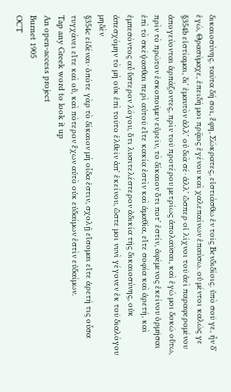δικαιοσύνης. ταῦτα δή σοι, ἔφη, Σώκρατες, εἱστιάσθω ἐν τοῖς Βενδιδίοις. ὑπὸ σοῦ γε, ἦν δʼ ἐγώ, Θρασύμαχε, ἐπειδή μοι πρᾷος ἐγένου καὶ χαλεπαίνων ἐπαύσω. οὐ μέντοι καλῶς γε
§354b εἱστίαμαι, διʼ ἐμαυτὸν ἀλλʼ οὐ διὰ σέ· ἀλλʼ ὥσπερ οἱ λίχνοι τοῦ ἀεὶ παραφερομένου ἀπογεύονται ἁρπάζοντες, πρὶν τοῦ προτέρου μετρίως ἀπολαῦσαι, καὶ ἐγώ μοι δοκῶ οὕτω, πρὶν τὸ πρῶτον ἐσκοποῦμεν εὑρεῖν, τὸ δίκαιον ὅτι ποτʼ ἐστίν, ἀφέμενος ἐκείνου ὁρμῆσαι ἐπὶ τὸ σκέψασθαι περὶ αὐτοῦ εἴτε κακία ἐστὶν καὶ ἀμαθία, εἴτε σοφία καὶ ἀρετή, καὶ ἐμπεσόντος αὖ ὕστερον λόγου, ὅτι λυσιτελέστερον ἀδικία τῆς δικαιοσύνης, οὐκ ἀπεσχόμην τὸ μὴ οὐκ ἐπὶ τοῦτο ἐλθεῖν ἀπʼ ἐκείνου, ὥστε μοι νυνὶ γέγονεν ἐκ τοῦ διαλόγου μηδὲν
§354c εἰδέναι· ὁπότε γὰρ τὸ δίκαιον μὴ οἶδα ἐστιν, σχολῇ εἴσομαι εἴτε ἀρετή τις οὖσα τυγχάνει εἴτε καὶ οὔ, καὶ πότερον ἔχων αὐτὸ οὐκ εὐδαίμων ἐστὶν εὐδαίμων.
Tap any Greek word to look it up
An open-access project
Burnet 1905
OCT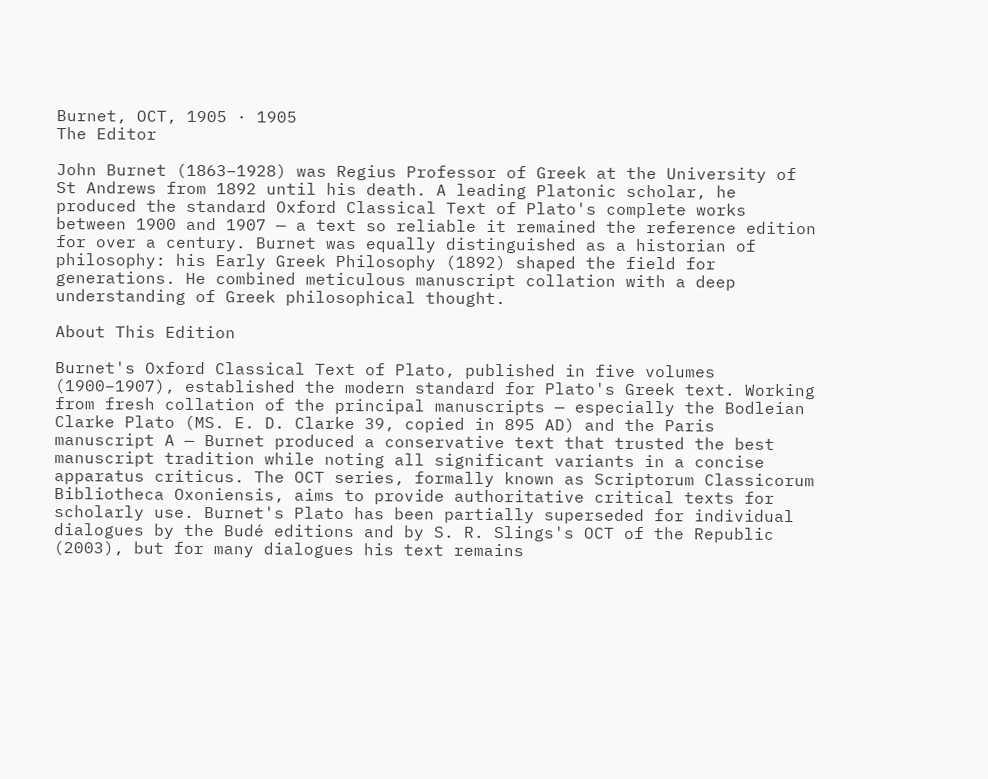Burnet, OCT, 1905 · 1905
The Editor

John Burnet (1863–1928) was Regius Professor of Greek at the University of St Andrews from 1892 until his death. A leading Platonic scholar, he produced the standard Oxford Classical Text of Plato's complete works between 1900 and 1907 — a text so reliable it remained the reference edition for over a century. Burnet was equally distinguished as a historian of philosophy: his Early Greek Philosophy (1892) shaped the field for generations. He combined meticulous manuscript collation with a deep understanding of Greek philosophical thought.

About This Edition

Burnet's Oxford Classical Text of Plato, published in five volumes (1900–1907), established the modern standard for Plato's Greek text. Working from fresh collation of the principal manuscripts — especially the Bodleian Clarke Plato (MS. E. D. Clarke 39, copied in 895 AD) and the Paris manuscript A — Burnet produced a conservative text that trusted the best manuscript tradition while noting all significant variants in a concise apparatus criticus. The OCT series, formally known as Scriptorum Classicorum Bibliotheca Oxoniensis, aims to provide authoritative critical texts for scholarly use. Burnet's Plato has been partially superseded for individual dialogues by the Budé editions and by S. R. Slings's OCT of the Republic (2003), but for many dialogues his text remains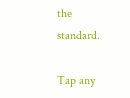the standard.

Tap any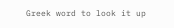Greek word to look it up